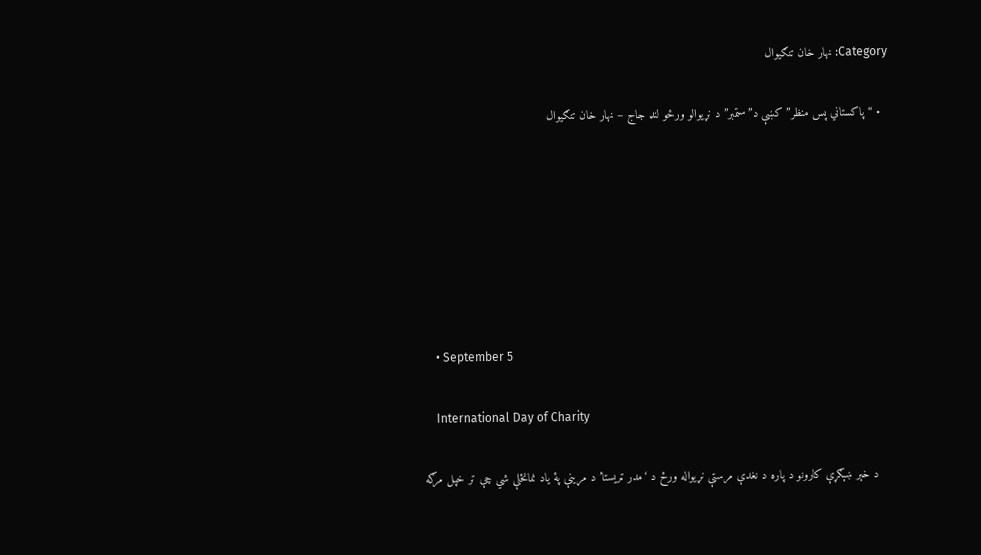Category: نهار خان تنګيوال

  • “پاکستاني پس منظر” کښې د”ستمبر” د نړیوالو ورځو لنډ جاج – نهار خان تنګیوال







    • September 5

    International Day of Charity

    د خېر ښېګړې کارونو د پاره د نغدې مرستې نړیواله ورځ د ‘مدر ټریستا’ د مړینې پۀ یاد نمانځلې شي چې تر خپل مرګه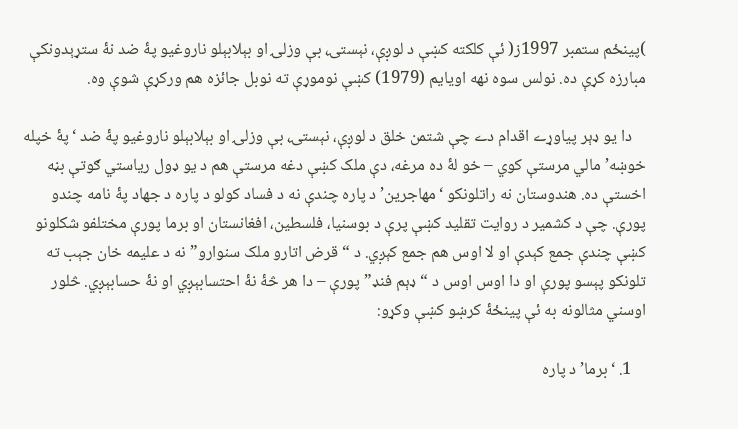)پینځم ستمبر 1997ز( ئې کلکته کښې د لوږې، نېستۍ، بې وزلۍ او بېلابېلو ناروغیو پۀ ضد نۀ ستړېدونکې مبارزه کړې ده. نولس سوه نهه اویایم (1979) کښې نوموړې ته نوبل جائزه هم ورکړې شوې وه.

    دا یو ډېر پیاوړے اقدام دے چې شتمن خلق د لوږې، نېستۍ، بې وزلۍ او بېلابېلو ناروغیو پۀ ضد ‘پۀ خپله خوښه’ مالي مرستې کوي – خو لۀ ده مرغه، دې ملک کښې دغه مرستې هم د یو ډول ریاستي ګوتې بڼه اخستې ده. هندوستان نه راتلونکو ‘مهاجرین’ د پاره چندې نه د فساد کولو د پاره د جهاد پۀ نامه چندو پورې. چې د کشمیر د روایت تقلید کښې پرې د بوسنیا، فلسطین، افغانستان او برما پورې مختلفو شکلونو کښې چندې جمع کېدې او لا اوس هم جمع کېږي. د “قرض اتارو ملک سنوارو” نه د علیمه خان جېب ته تلونکو پېسو پورې او دا اوس اوس د “ډېم فنډ” پورې – دا هر څۀ نۀ احتسابېږي او نۀ حسابېږي. څلور اوسني مثالونه به ئې پینځۀ کرښو کښې وکړو:

    1. ‘برما’ د پاره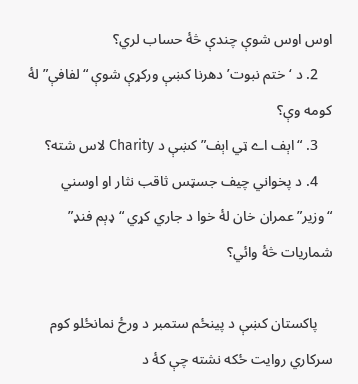اوس اوس شوې چندې څۀ حساب لري؟
    2. د ‘ختم نبوت’ دهرنا کښې ورکړې شوې “لفافې” لۀ کومه وې؟
    3. “اېف اے ټي اېف” کښې د Charity لاس شته؟
    4. د پخواني چیف جسټس ثاقب نثار او اوسني “وزیر” عمران خان لۀ خوا د جاري کړي “ډېم فنډ” شماریات څۀ وائي؟

    پاکستان کښې د پینځم ستمبر د ورځ نمانځلو کوم سرکاري روایت ځکه نشته چې کۀ د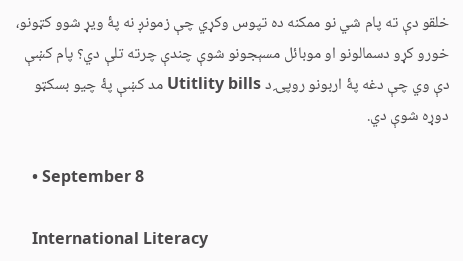خلقو دې ته پام شي نو ممکنه ده تپوس وکړي چې زمونږ نه پۀ ویړ شوو کټونو، خورو کړو دسمالونو او موبائل مسېجونو شوې چندې چرته تلې دي؟ پام کښې دې وي چې دغه پۀ اربونو روپۍ د Utitlity bills مد کښې پۀ چیو بسکټو دوړه شوې دي.

    • September 8

    International Literacy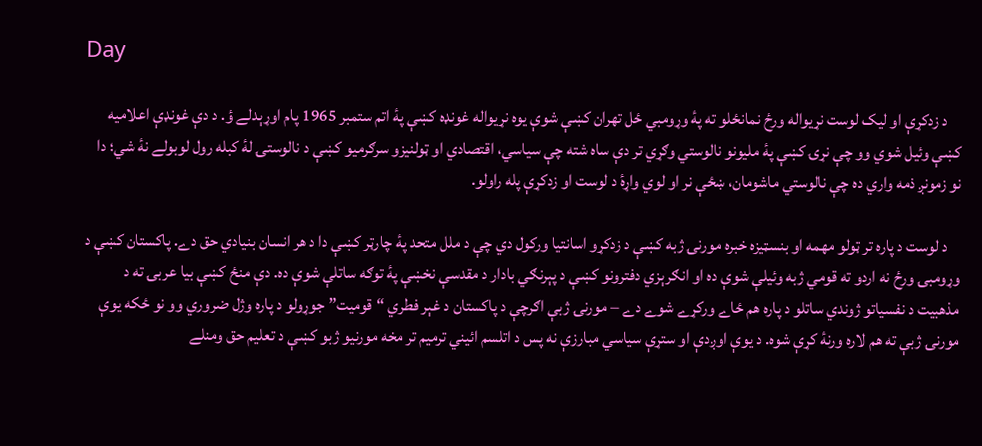Day

    د زدکړې او لیک لوست نړیواله ورځ نمانځلو ته پۀ وړومبي ځل تهران کښې شوې یوه نړیواله غونډه کښې پۀ اتم ستمبر 1965 پام اوړېدلے ؤ. د دې غونډې اعلامیه کښې وئیل شوي وو چې نړۍ کښې پۀ ملیونو نالوستي وګړي تر دې ساه شته چې سیاسي، اقتصادي او ټولنیزو سرګرمیو کښې د نالوستۍ لۀ کبله رول لوبولے نۀ شي؛ دا نو زمونږ ذمه واري ده چې نالوستي ماشومان، ښځې نر او لوي واړۀ د لوست او زدکړې پله راولو.

    د لوست د پاره تر ټولو مهمه او بنسټیزه خبره مورنۍ ژبه کښې د زدکړو اسانتیا ورکول دي چې د ملل متحد پۀ چارټر کښې دا د هر انسان بنیادي حق دے. پاکستان کښې د وړومبۍ ورځ نه اردو ته قومي ژبه وئیلې شوې ده او انګرېزي دفترونو کښې د پېرنګي بادار د مقدسې نخښې پۀ توګه ساتلې شوې ده. دې منځ کښې بیا عربۍ ته د مذهبيت د نفسیاتو ژوندي ساتلو د پاره هم ځاے ورکړے شوے دے – مورنۍ ژبې اګرچې د پاکستان د غېر فطري “قومیت” جوړولو د پاره وژل ضروري وو نو ځکه یوې مورنۍ ژبې ته هم لاره ورنۀ کړې شوه. د یوې اوږدې او ستړې سیاسي مبارزې نه پس د اتلسم ائیني ترمیم تر مخه مورنیو ژبو کښې د تعلیم حق ومنلے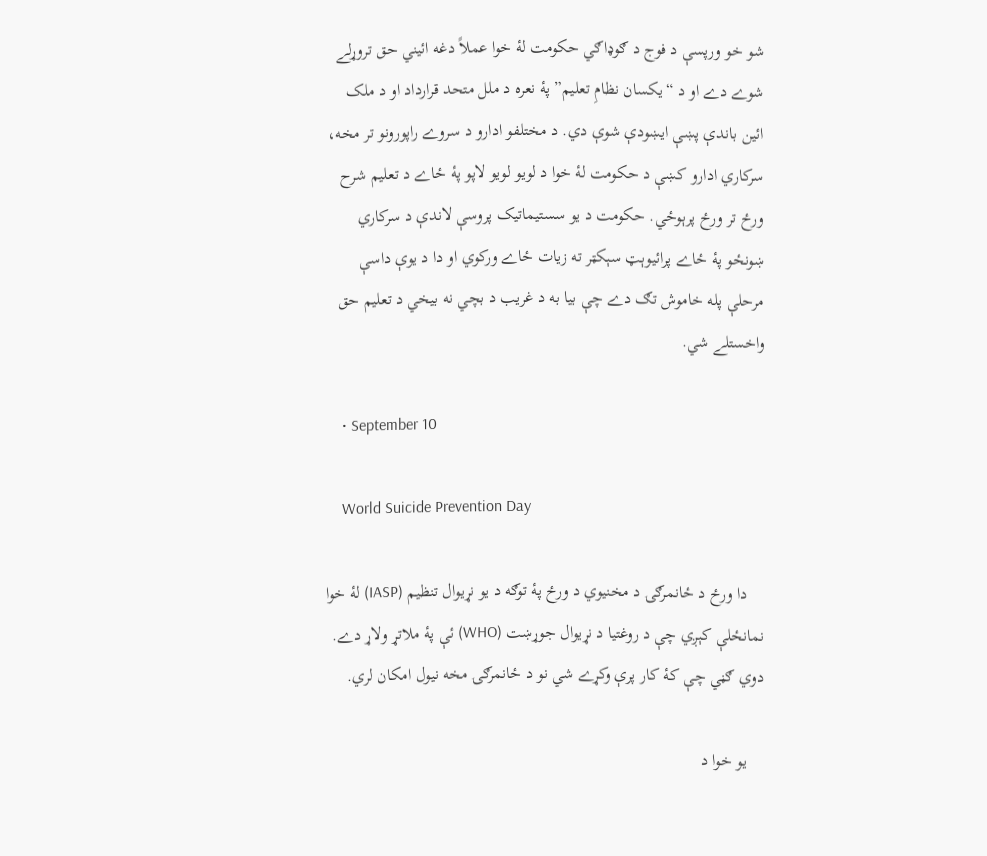شو خو ورپسې د فوج د ګوډاګي حکومت لۀ خوا عملاً دغه ائیني حق تروړلے شوے دے او د “یکسان نظامِ تعلیم” پۀ نعره د ملل متحد قرارداد او د ملک ائین باندې پښې ایښودې شوې دي. د مختلفو ادارو د سروے راپورونو تر مخه، سرکاري ادارو کښې د حکومت لۀ خوا د لویو لویو لاپو پۀ ځاے د تعلیم شرح ورځ تر ورځ پرېوځي. حکومت د یو سستیماتیک پروسې لاندې د سرکاري ښونځو پۀ ځاے پرائیوېټ سېکټر ته زیات ځاے ورکوي او دا د یوې داسې مرحلې پله خاموش تګ دے چې بیا به د غریب د بچي نه بیخي د تعلیم حق واخستلے شي.

    • September 10

    World Suicide Prevention Day

    دا ورځ د ځانمرګۍ د مخنیوي د ورځ پۀ توګه د یو نړیوال تنظیم (IASP) لۀ خوا نمانځلې کېږي چې د روغتیا د نړیوال جوړښت (WHO) ئې پۀ ملاتړ ولاړ دے. دوي ګڼي چې کۀ کار پرې وکړے شي نو د ځانمرګۍ مخه نیول امکان لري.

    یو خوا د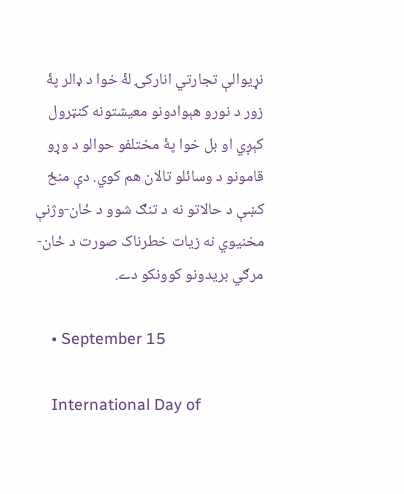نړیوالې تجارتي انارکۍ لۀ خوا د ډالر پۀ زور د نورو هېوادونو معیشتونه کنټرول کېږي او بل خوا پۀ مختلفو حوالو د وړو قامونو د وسائلو تالان هم کوي. دې منځ کښې د حالاتو نه د تنګ شوو د ځان-وژنې مخنیوي نه زیات خطرناک صورت د ځان-مرګي بریدونو کوونکو دے.

    • September 15

    International Day of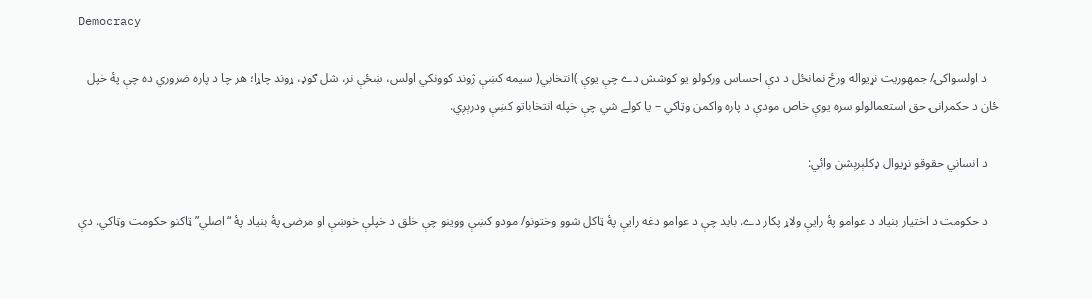Democracy

    د اولسواکۍ/ جمهوریت نړیواله ورځ نمانځل د دې احساس ورکولو یو کوشش دے چې یوې )انتخابي( سیمه کښې ژوند کوونکي اولس، ښځې نر، شل ګوډ، ړوند چاړا؛ هر چا د پاره ضروري ده چې پۀ خپل ځان د حکمرانۍ حق استعمالولو سره یوې خاص مودې د پاره واکمن وټاکي – یا کولے شي چې خپله انتخاباتو کښې ودرېږي.

    د انساني حقوقو نړیوال ډکلېرېشن وائي:

    د حکومت د اختیار بنیاد د عوامو پۀ رایې ولاړ پکار دے. باید چې د عوامو دغه رایې پۀ ټاکل شوو وختونو/ مودو کښې ووینو چې خلق د خپلې خوښې او مرضۍ پۀ بنیاد پۀ “اصلي” ټاکنو حکومت وټاکي. دې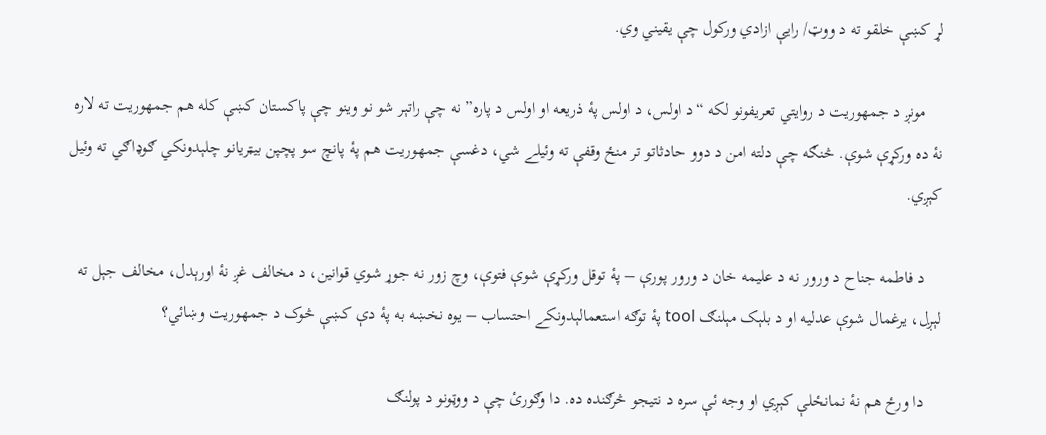لړ کښې خلقو ته د ووټ/ رایې ازادي ورکول چې یقیني وي.

    مونږ د جمهوریت د روایتي تعریفونو لکه “د اولس، د اولس پۀ ذریعه او اولس د پاره” نه چې راتېر شو نو وینو چې پاکستان کښې کله هم جمهوریت ته لاره نۀ ده ورکړې شوې. څنګه چې دلته امن د دوو حادثاتو تر منځ وقفې ته وئیلے شي، دغسې جمهوریت هم پۀ پانچ سو پچپن بیټریانو چلېدونکي ګوډاګي ته وئیل کېږي.

    د فاطمه جناح د ورور نه د علیمه خان د ورور پورې – پۀ توقل ورکړې شوې فتوې، وچ زور نه جوړ شوي قوانین، د مخالف غږ نۀ اورېدل، مخالف جېل ته لېږل، یرغمال شوې عدلیه او د بلېک مېلنګ tool پۀ توګه استعمالېدونکے احتساب – یوه نخښه به پۀ دې کښې څوک د جمهوریت وښائي؟

    دا ورځ هم نۀ نمانځلې کېږي او وجه ئې سره د نتیجو څرګنده ده. دا وګورئ چې د ووټونو د پولنګ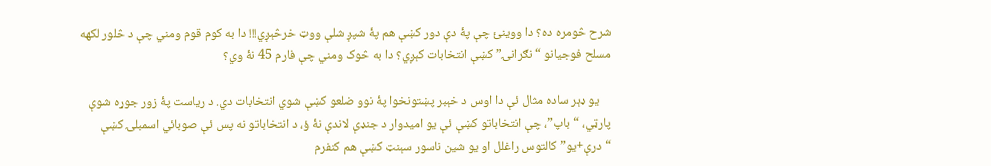شرح څومره ده؟ دا ووینئ چې پۀ دې دور کښې هم پۀ شپږ شلې ووټ خرڅېږي!!! دا به کوم قوم ومني چې د څلور لکهه مسلح فوجیانو “نګرانۍ” کښې انتخابات کېږي؟ دا به څوک ومني چې فارم 45 نۀ وي؟

    یو ډېر ساده مثال ئې دا اوس د خېبر پښتونخوا پۀ نوو ضلعو کښې شوي انتخابات دي. د ریاست پۀ زور جوړه شوې پارټي، “باپ”، چې انتخاباتو کښې ئې یو امیدوار د جنډې لاندې نۀ ؤ، د انتخاباتو نه پس ئې صوبائي اسمبلۍ کښې “درې+یو” کالتوس راغلل او یو شین ناسور سېنټ کښې هم کنفرم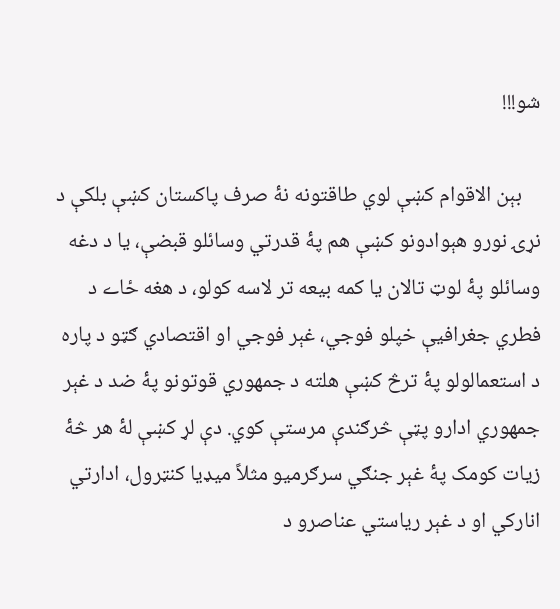شو!!!

    بېن الاقوام کښې لوي طاقتونه نۀ صرف پاکستان کښې بلکې د نړۍ نورو هېوادونو کښې هم پۀ قدرتي وسائلو قبضې، یا د دغه وسائلو پۀ لوټ تالان یا کمه بیعه تر لاسه کولو، د هغه ځاے د فطري جغرافیې خپلو فوجي، غېر فوجي او اقتصادي ګټو د پاره د استعمالولو پۀ ترڅ کښې هلته د جمهوري قوتونو پۀ ضد د غېر جمهوري ادارو پټې څرګندې مرستې کوي. دې لړ کښې لۀ هر څۀ زیات کومک پۀ غېر جنګي سرګرمیو مثلاً میډیا کنټرول، ادارتي انارکي او د غېر ریاستي عناصرو د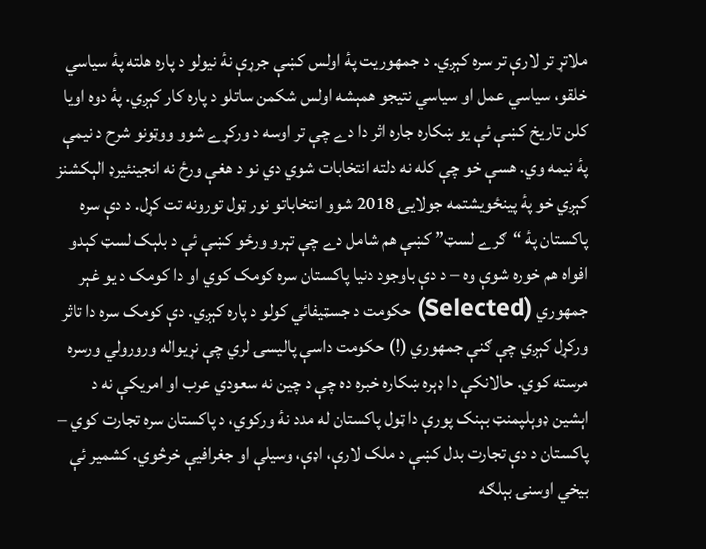ملاتړ تر لارې تر سره کېږي. د جمهوریت پۀ اولس کښې جرړې نۀ نیولو د پاره هلته پۀ سیاسي خلقو، سیاسي عمل او سیاسي نتیجو همېشه اولس شکمن ساتلو د پاره کار کېږي. پۀ دوه اویا کلن تاریخ کښې ئې یو ښکاره جاره اثر دا دے چې تر اوسه د ورکړے شوو ووټونو شرح د نیمې پۀ نیمه وي. هسې خو چې کله نه دلته انتخابات شوي دي نو د هغې ورځ نه انجینئیرډ الېکشنز کېږي خو پۀ پینځویشتمه جولایۍ 2018 شوو انتخاباتو نور ټول تورونه تت کړل. د دې سره پاکستان پۀ “ګرے لسټ” کښې هم شامل دے چې تېرو ورځو کښې ئې د بلېک لسټ کېدو افواه هم خوره شوې وه – د دې باوجود دنیا پاکستان سره کومک کوي او دا کومک د یو غېر جمهوري (Selected) حکومت د جسټیفائي کولو د پاره کېږي. دې کومک سره دا تاثر ورکړل کېږي چې ګنې جمهوري (!) حکومت داسې پالیسۍ لري چې نړیواله ورورولي ورسره مرسته کوي. حالانکې دا ډېره ښکاره خبره ده چې د چین نه سعودي عرب او امریکې نه د اېشین ډوېلپمنټ بېنک پورې دا ټول پاکستان له مدد نۀ ورکوي، د پاکستان سره تجارت کوي – پاکستان د دې تجارت بدل کښې د ملک لارې، اډې، وسیلې او جغرافیې خرڅوي. کشمیر ئې بیخي اوسنۍ بېلګه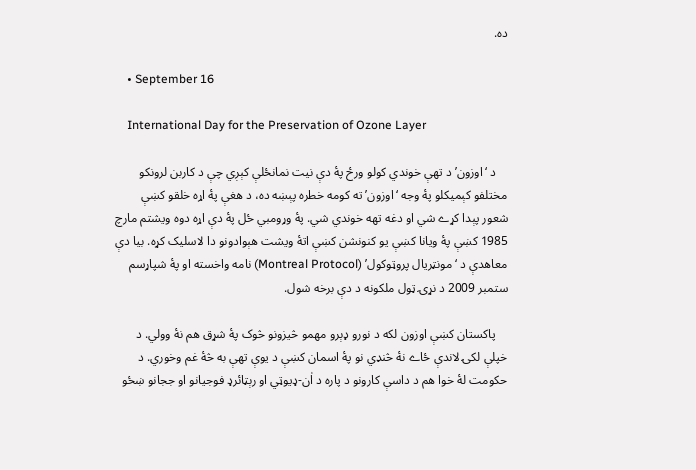ده.

    • September 16

    International Day for the Preservation of Ozone Layer

    د ‘اوزون’ د تهې خوندي کولو ورځ پۀ دې نیت نمانځلې کېږي چې د کاربن لرونکو مختلفو کېمیکلو پۀ وجه ‘اوزون’ ته کومه خطره پېښه ده، د هغې پۀ اړه خلقو کښې شعور پېدا کړے شي او دغه تهه خوندي شي. پۀ وړومبي ځل پۀ دې اړه دوه ویشتم مارچ 1985 کښې پۀ ویانا کښې یو کنونشن کښې اتۀ ویشت هېوادونو دا لاسلیک کړه. بیا دې معاهدې د ‘مونټریال پروټوکول’ (Montreal Protocol) نامه واخسته او پۀ شپاړسم ستمبر 2009 د نړۍ ټول ملکونه د دې برخه شول.

    پاکستان کښې اوزون لکه د نورو ډېرو مهمو څیزونو څوک پۀ شړق هم نۀ وولي. د خپلې لکۍ لاندې ځاے نۀ څنډي نو پۀ اسمان کښې د یوې تهې به څۀ غم وخوري. د حکومت لۀ خوا هم د داسې کارونو د پاره د اٰن-ډیوټي او رېټائرډ فوجیانو او ججانو ښځو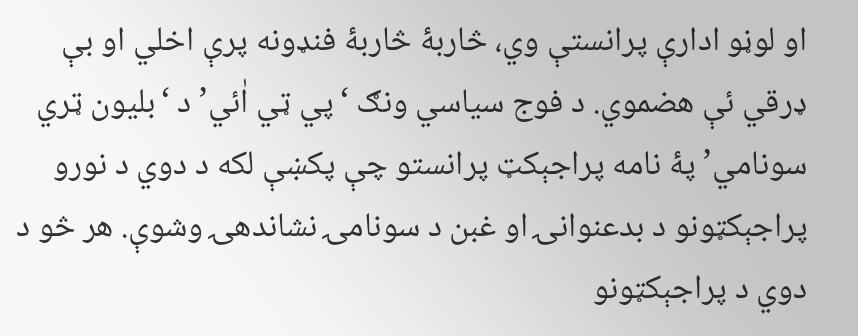او لوڼو ادارې پرانستې وي، څاربۀ څاربۀ فنډونه پرې اخلي او بې ډرقي ئې هضموي. د فوج سیاسي ونګ ‘پي ټي اٰئي’ د ‘بلیون ټري سونامي’ پۀ نامه پراجېکټ پرانستو چې پکښې لکه د دوي د نورو پراجېکټونو د بدعنوانۍ او غبن د سونامۍ نشاندهۍ وشوې. هر څو د دوي د پراجېکټونو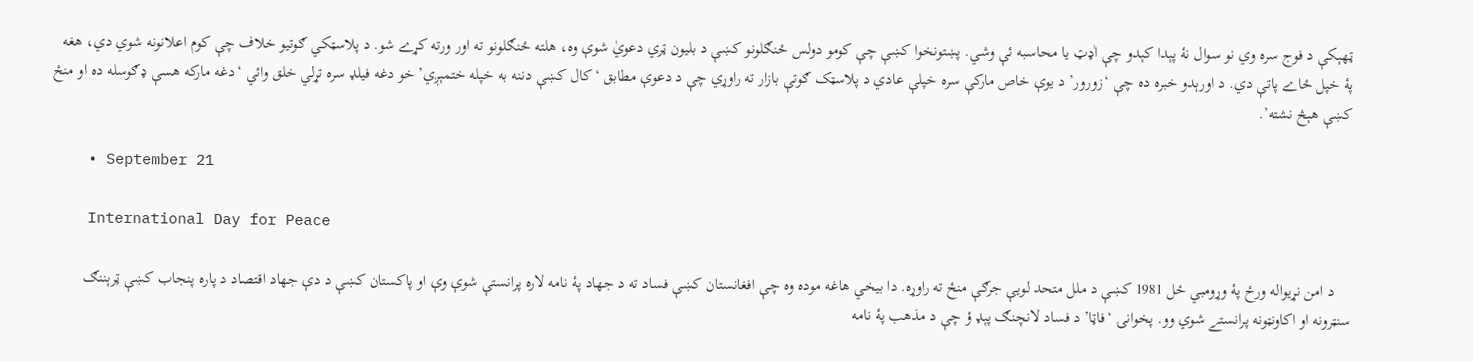ټهېکې د فوج سره وي نو سوال نۀ پېدا کېدو چې اٰډټ یا محاسبه ئې وشي. پښتونخوا کښې چې کومو دولس ځنګلونو کښې د بلیون ټري دعويٰ شوې وه، هلته ځنګلونو ته اور ورته کړے شو. د پلاسټکي ګوتیو خلاف چې کوم اعلانونه شوي دي، هغه پۀ خپل ځاے پاتې دي. د اورېدو خبره ده چې ‘زورور’ د یوې خاص مارکې سره خپلې عادي د پلاسټک ګوتې بازار ته راوړي چې د دعوې مطابق ‘کال کښې دننه به خپله ختمېږي’ خو دغه فیلډ سره تړلي خلق وائي ‘دغه مارکه هسې ډګوسله ده او منځ کښې هېڅ نشته’.

    • September 21

    International Day for Peace

    د امن نړیواله ورځ پۀ وړومبي ځل 1981 کښې د ملل متحد لویې جرګې منځ ته راوړه. دا بیخي هاغه موده وه چې افغانستان کښې فساد ته د جهاد پۀ نامه لاره پرانستې شوې وې او پاکستان کښې د دې جهاد اقتصاد د پاره پنجاب کښې ټرېننګ سنټرونه او اکاونټونه پرانستے شوي وو. پخوانۍ ‘فاټا’ د فساد لانچنګ پېډ ؤ چې د مذهب پۀ نامه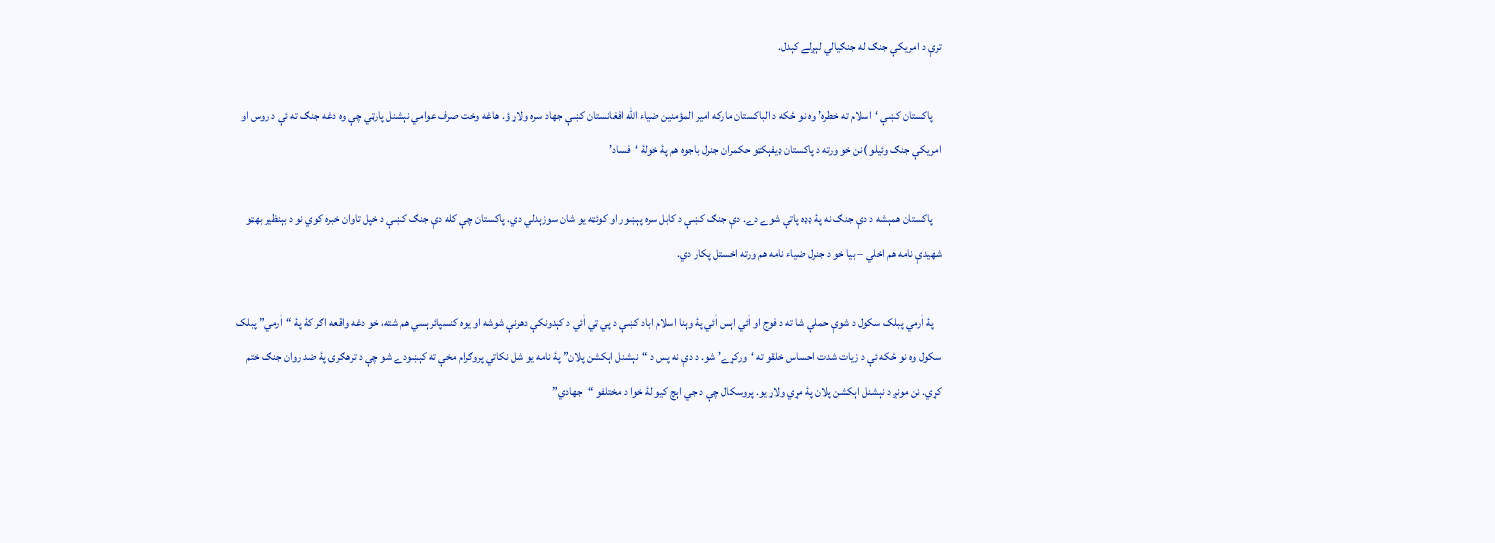ترې د امریکې جنګ له جنګیالي لېږلے کېدل.

    پاکستان کښې ‘اسلام ته خطره’ وه نو ځکه د الباکستان مارکه امیر المؤمنین ضیاء الله افغانستان کښې جهاد سره ولاړ ؤ. هاغه وخت صرف عوامي نېشنل پارټي چې وه دغه جنګ ته ئې د روس او امریکې جنګ وئیلو )نن خو ورته د پاکستان ډیفېکټو حکمران جنرل باجوه هم پۀ خولۀ ‘فساد’

    پاکستان همېشه د دې جنګ نه پۀ ډډه پاتې شوے دے. دې جنګ کښې د کابل سره پېښور او کوئټه یو شان سوزېدلي دي. پاکستان چې کله دې جنګ کښې د خپل تاوان خبره کوي نو د بېنظیر بهټو شهیدې نامه هم اخلي – بیا خو د جنرل ضیاء نامه هم ورته اخستل پکار دي.

    پۀ اٰرمي پبلک سکول د شوې حملې شا ته د فوج او اٰئي اېس اٰئي پۀ وېنا اسلام اباد کښې د پي ټي اٰئي د کېدونکې دهرنې شوشه او یوه کنسپائرېسي هم شته، خو دغه واقعه اګر کۀ پۀ “اٰرمي” پبلک سکول وه نو ځکه ئې د زیات شدت احساس خلقو ته ‘ورکړے’ شو. د دې نه پس د “نېشنل اېکشن پلان” پۀ نامه یو شل نکاتي پروګرام مخې ته کېښودے شو چې د ترهګرۍ پۀ ضد روان جنګ ختم کړي. نن مونږ د نېشنل اېکشن پلان پۀ مړي ولاړ یو. پروسکال چې د جي اېچ کیو لۀ خوا د مختلفو “جهادي”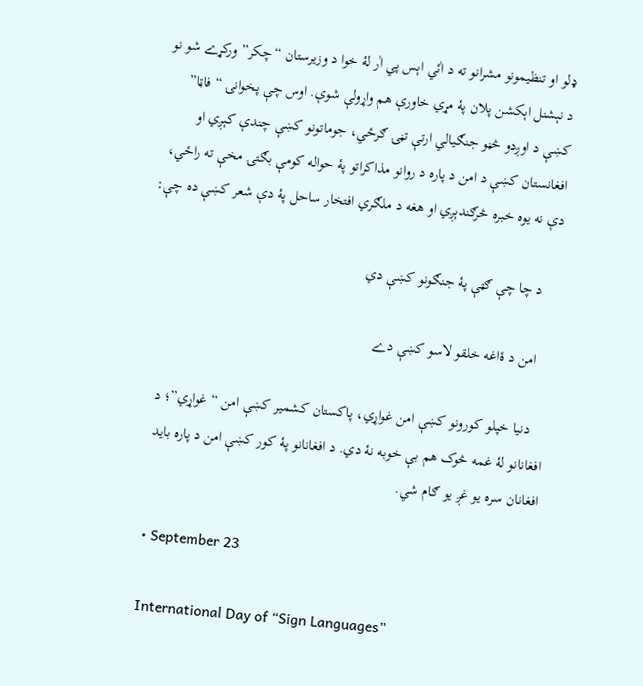ډلو او تنظیمونو مشرانو ته د اٰئي اېس پي اٰر لۀ خوا د وزیرستان “چکر” ورکړے شو نو د نېشنل اېکشن پلان پۀ مړي خاورې هم واړولې شوې. اوس چې پخوانۍ “فاټا” کښې د اوږدو څڼو جنګیالي ارتې تڼۍ ګرځي، جوماتونو کښې چندې کېږي او افغانستان کښې د امن د پاره د روانو مذاکراتو پۀ حواله کومې بګتۍ مخې ته راځي، دې نه یوه خبره څرګندېږي او هغه د ملګري افتخار ساحل پۀ دې شعر کښې ده چې:

    د چا چې ګټې پۀ جنګونو کښې دي

    امن د ۀاغه خلقو لاسو کښې دے

    دنیا خپلو کورونو کښې امن غواړي، پاکستان کشمیر کښې امن “غواړي”؛ د افغانانو لۀ غمه څوک هم بې خوبه نۀ دي. د افغانانو پۀ کور کښې امن د پاره باید افغانان سره یو غږ یو ګام شي.

    • September 23

    International Day of “Sign Languages”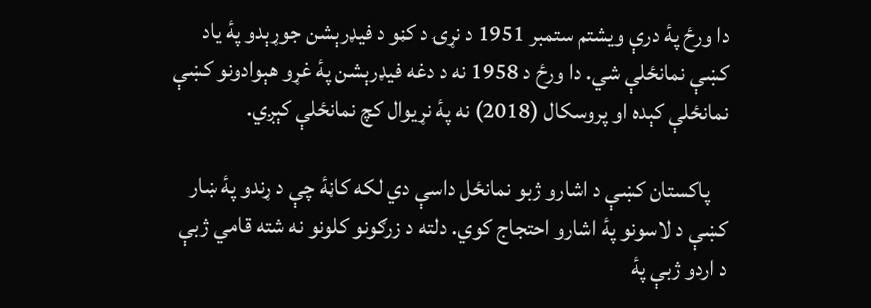دا ورځ پۀ درې ویشتم ستمبر 1951 د نړۍ د کڼو د فیډرېشن جوړېدو پۀ یاد کښې نمانځلې شي. دا ورځ د 1958 نه د دغه فیډرېشن پۀ غړو هېوادونو کښې نمانځلې کېده او پروسکال (2018) نه پۀ نړیوال کچ نمانځلې کېږي.

    پاکستان کښې د اشارو ژبو نمانځل داسې دي لکه کاڼۀ چې د ړندو پۀ ښار کښې د لاسونو پۀ اشارو احتجاج کوي. دلته د زرګونو کلونو نه شته قامي ژبې د اردو ژبې پۀ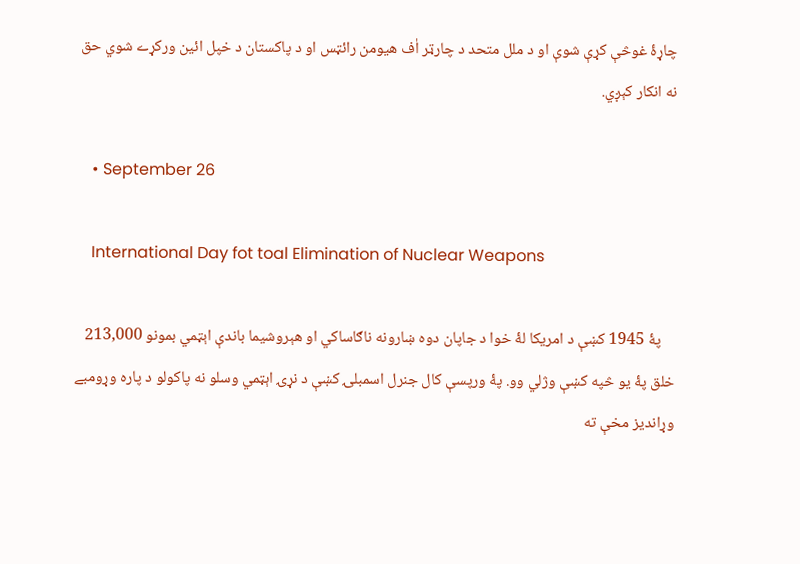چاړۀ غوڅې کړې شوې او د ملل متحد د چارټر اٰف هیومن رائټس او د پاکستان د خپل ائین ورکړے شوي حق نه انکار کېږي.

    • September 26

    International Day fot toal Elimination of Nuclear Weapons

    پۀ 1945 کښې د امریکا لۀ خوا د جاپان دوه ښارونه ناګاساکي او هېروشیما باندې اېټمي بمونو 213,000 خلق پۀ یو څپه کښې وژلي وو. پۀ ورپسې کال جنرل اسمبلۍ کښې د نړۍ اېټمي وسلو نه پاکولو د پاره وړومبے وړاندیز مخې ته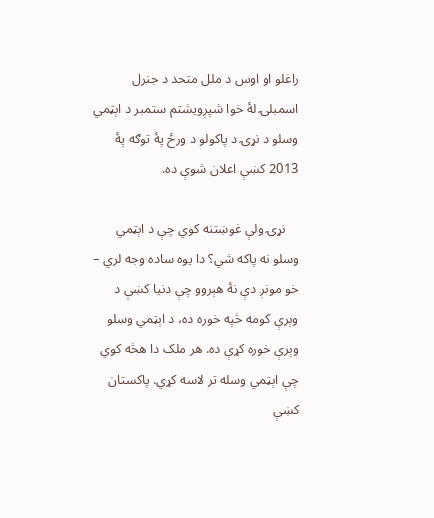راغلو او اوس د ملل متحد د جنرل اسمبلۍ لۀ خوا شپږویشتم ستمبر د اېټمي وسلو د نړۍ د پاکولو د ورځ پۀ توګه پۀ 2013 کښې اعلان شوې ده.

    نړۍ ولې غوښتنه کوي چې د اېټمي وسلو نه پاکه شي؟ دا یوه ساده وجه لري – خو مونږ دې نۀ هېروو چې دنیا کښې د وېرې کومه څپه خوره ده، د اېټمي وسلو وېرې خوره کړې ده. هر ملک دا هڅه کوي چې اېټمي وسله تر لاسه کړي. پاکستان کښې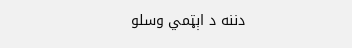دننه د اېټمي وسلو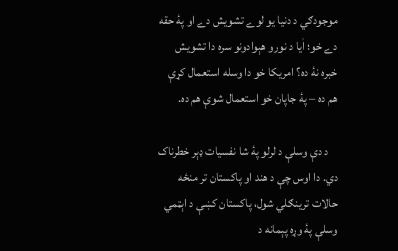موجودګي د دنیا یو لوے تشویش دے او پۀ حقه دے خو؛ اٰیا د نورو هېوادونو سره دا تشویش خبره نۀ ده؟ امریکا خو دا وسله استعمال کړې هم ده – پۀ جاپان خو استعمال شوې هم ده.

    د دې وسلې د لرلو پۀ شا نفسیات ډېر خطرناک دي. دا اوس چې د هند او پاکستان تر منځه حالات ترینګلي شول، پاکستان کښې د اېټمي وسلې پۀ وړه پېمانه د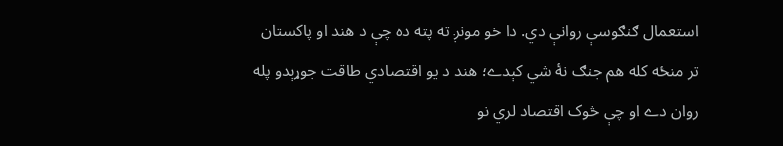استعمال ګنګوسې روانې دي. دا خو مونږ ته پته ده چې د هند او پاکستان تر منځه کله هم جنګ نۀ شي کېدے؛ هند د یو اقتصادي طاقت جوړېدو پله روان دے او چې څوک اقتصاد لري نو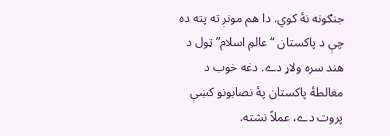جنګونه نۀ کوي. دا هم مونږ ته پته ده چې د پاکستان “عالمِ اسلام” ټول د هند سره ولاړ دے. دغه خوب د مغالطۀ پاکستان پۀ نصابونو کښې پروت دے، عملاً نشته.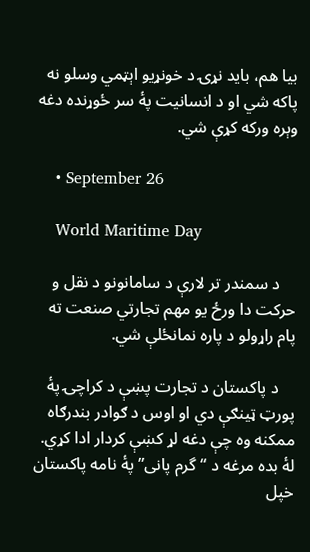بیا هم، باید نړۍ د خونړیو اېټمي وسلو نه پاکه شي او د انسانیت پۀ سر ځوړنده دغه وېره ورکه کړې شي.

    • September 26

    World Maritime Day

    د سمندر تر لارې د سامانونو د نقل و حرکت دا ورځ یو مهم تجارتي صنعت ته پام راړولو د پاره نمانځلې شي.

    د پاکستان د تجارت پښې د کراچۍ پۀ پورټ ټینګې دي او اوس د ګوادر بندرګاه ممکنه وه چې دغه لړ کښې کردار ادا کړي. لۀ بده مرغه د “گرم پانی” پۀ نامه پاکستان خپل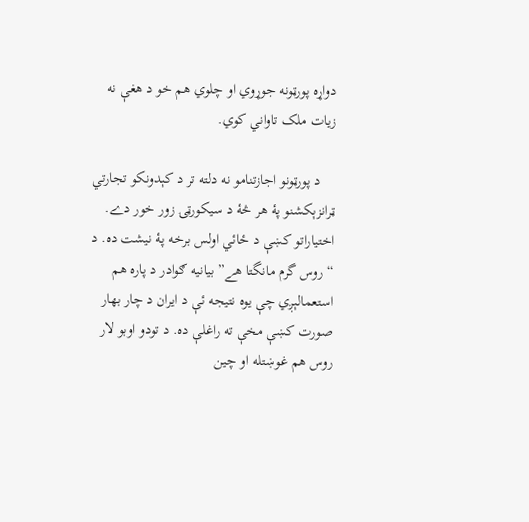دواړه پورټونه جوړوي او چلوي هم خو د هغې نه زیات ملک تاواني کوي.

    د پورټونو اجازتنامو نه دلته تر د کېدونکو تجارتي ټرانزېکشنو پۀ هر څۀ د سیکورټۍ زور خور دے. اختیاراتو کښې د ځائي اولس برخه پۀ نیشت ده. د “روس گرم مانگتا هے” بیانیه ګوادر د پاره هم استعمالېږي چې یوه نتیجه ئې د ایران د چار بهار صورت کښې مخې ته راغلې ده. د تودو اوبو لار روس هم غوښتله او چین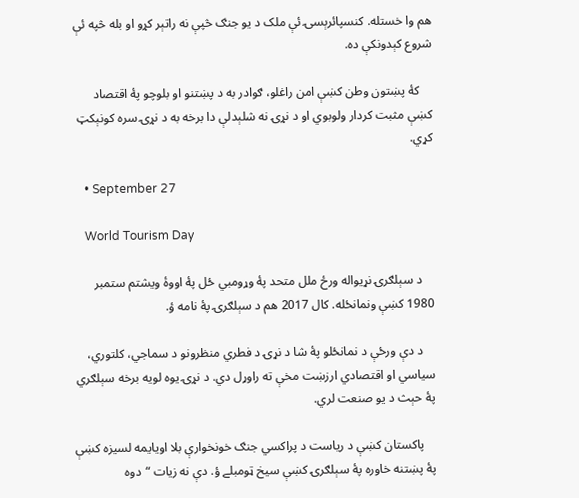هم وا خستله. کنسپائرېسۍ ئې ملک د یو جنګ څپې نه راتېر کړو او بله څپه ئې شروع کېدونکې ده.

    کۀ پښتون وطن کښې امن راغلو، ګوادر به د پښتنو او بلوچو پۀ اقتصاد کښې مثبت کردار ولوبوي او د نړۍ نه شلېدلې دا برخه به د نړۍ سره کونېکټ کړي.

    • September 27

    World Tourism Day

    د سېلګرۍ نړیواله ورځ ملل متحد پۀ وړومبي ځل پۀ اووۀ ویشتم ستمبر 1980 کښې ونمانځله. کال 2017 هم د سېلګرۍ پۀ نامه ؤ.

    د دې ورځې د نمانځلو پۀ شا د نړۍ د فطري منظرونو د سماجي، کلتوري، سیاسي او اقتصادي ارزښت مخې ته راوړل دي. د نړۍ یوه لویه برخه سېلګري پۀ حېث د یو صنعت لري.

    پاکستان کښې د ریاست د پراکسي جنګ خونخوارې بلا اویایمه لسیزه کښې پۀ پښتنه خاوره پۀ سېلګرۍ کښې سیخ ټومبلے ؤ. دې نه زیات “دوه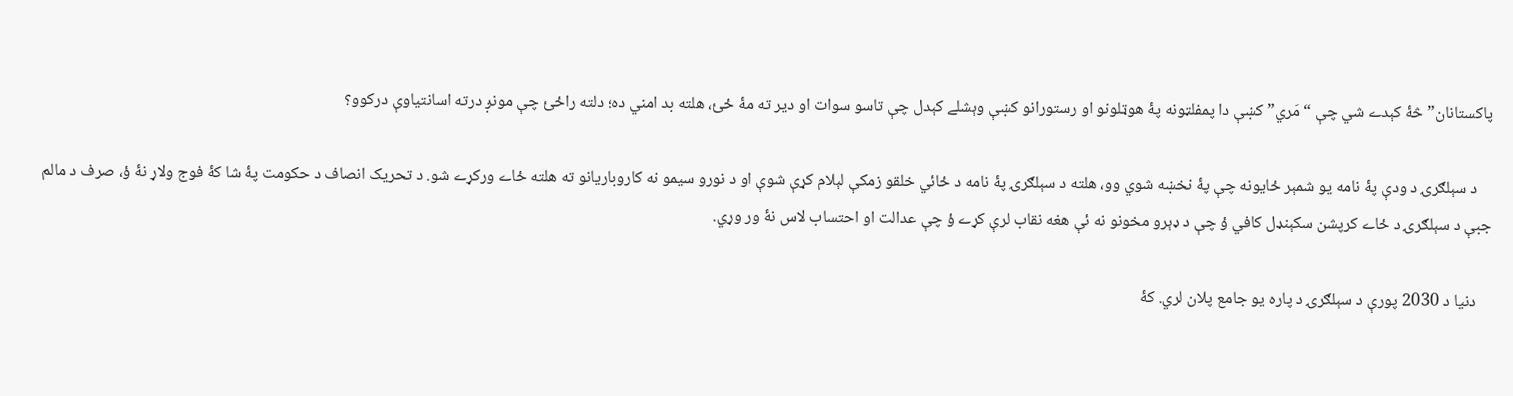پاکستانان” څۀ کېدے شي چې “مَري” کښې دا پمفلټونه پۀ هوټلونو او رستورانو کښې وېشلے کېدل چې تاسو سوات او دیر ته مۀ ځئ، هلته بد امني ده؛ دلته راځئ چې مونږ درته اسانتیاوې درکوو؟

    د سېلګرۍ د ودې پۀ نامه یو شمېر ځایونه چې پۀ نخښه شوي وو، هلته د سېلګرۍ پۀ نامه د ځائي خلقو زمکې لېلام کړې شوې او د نورو سیمو نه کاروباریانو ته هلته ځاے ورکړے شو. د تحریک انصاف د حکومت پۀ شا کۀ فوج ولاړ نۀ ؤ، صرف د مالم جبې د سېلګرۍ د ځاے کرپشن سکېنډل کافي ؤ چې د ډېرو مخونو نه ئې هغه نقاب لرې کړے ؤ چې عدالت او احتساب لاس نۀ ور وړي.

    دنیا د 2030 پورې د سېلګرۍ د پاره یو جامع پلان لري. کۀ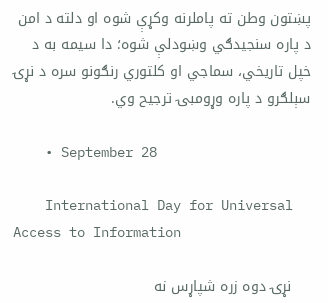پښتون وطن ته پاملرنه وکړې شوه او دلته د امن د پاره سنجیدګي وښودلې شوه؛ دا سیمه به د خپل تاریخي، سماجي او کلتوري رنګونو سره د نړۍ سېلګرو د پاره وړومبۍ ترجیح وي.

    • September 28

    International Day for Universal Access to Information

    نړۍ دوه زره شپاړس نه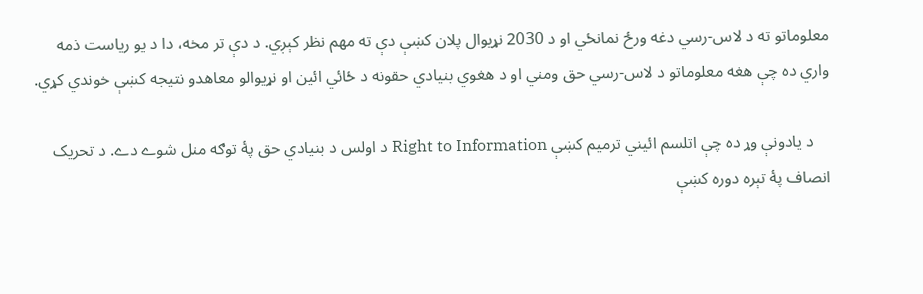معلوماتو ته د لاس-رسي دغه ورځ نمانځي او د 2030 نړیوال پلان کښې دې ته مهم نظر کېږي. د دې تر مخه، دا د یو ریاست ذمه واري ده چې هغه معلوماتو د لاس-رسي حق ومني او د هغوي بنیادي حقونه د ځائي ائین او نړیوالو معاهدو نتیجه کښې خوندي کړي.

    د یادونې وړ ده چې اتلسم ائیني ترمیم کښې Right to Information د اولس د بنیادي حق پۀ توګه منل شوے دے. د تحریک انصاف پۀ تېره دوره کښې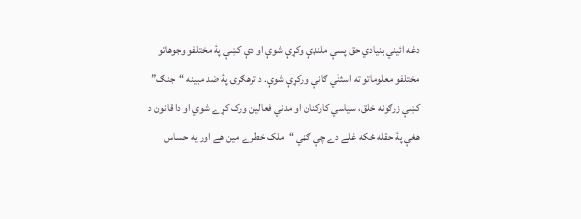دغه ائیني بنیادي حق پسې ملنډې وکړې شوې او دې کښې پۀ مختلفو وجوهاتو مختلفو معلوماتو ته اسثنٰي ګانې ورکړې شوې. د ترهګرۍ پۀ ضد مبینه “جنګ” کښې زرګونه خلق، سیاسي کارکنان او مدني فعالین ورک کړے شوي او دا قانون د هغې پۀ حقله ځکه غلے دے چې ګڼي “ملک خطرے مین هے اور یه حساس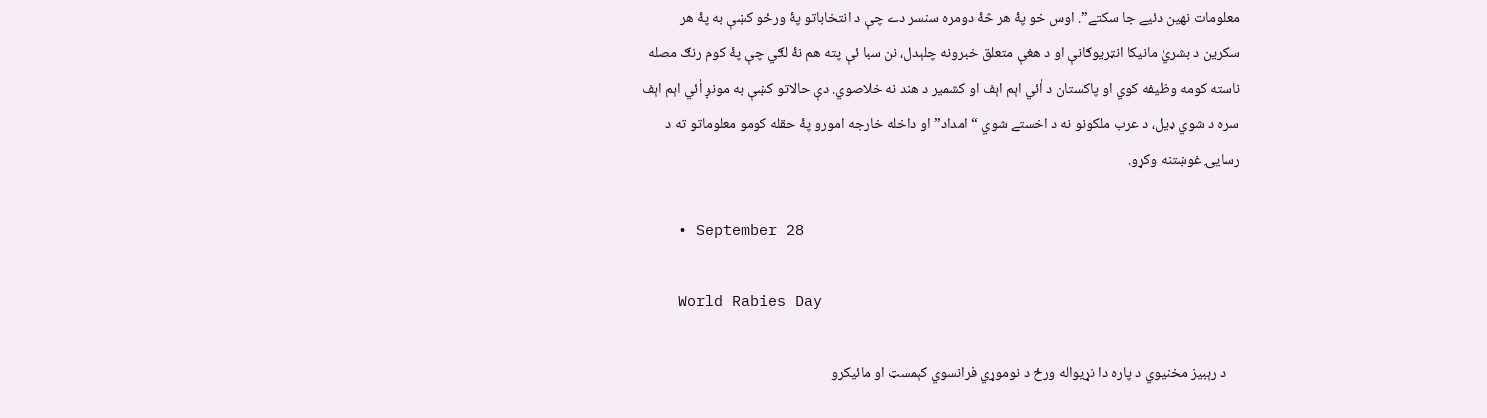معلومات نهین دئیے جا سکتے”. اوس خو پۀ هر څۀ دومره سنسر دے چې د انتخاباتو پۀ ورځو کښې به پۀ هر سکرین د بشريٰ مانیکا انټریوګانې او د هغې متعلق خبرونه چلېدل، نن سبا ئې پته هم نۀ لګي چې پۀ کوم رنګ مصله ناسته کومه وظیفه کوي او پاکستان د اٰئي اېم اېف او کشمیر د هند نه خلاصوي. دې حالاتو کښې به مونږ اٰئي اېم اېف سره د شوي ډیل، د عرب ملکونو نه د اخستے شوي “امداد” او داخله خارجه امورو پۀ حقله کومو معلوماتو ته د رسایۍ غوښتنه وکړو.

    • September 28

    World Rabies Day

    د رېبیز مخنیوي د پاره دا نړیواله ورځ د نوموړي فرانسوي کېمسټ او مائیکرو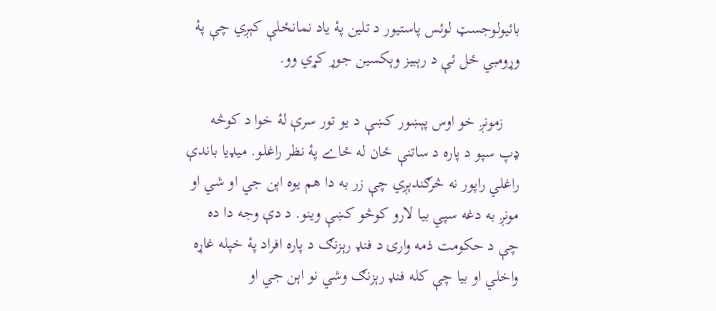بائيولوجسټ لوئس پاستیور د تلین پۀ یاد نمانځلې کېږي چې پۀ وړومبي ځل ئې د رېبیز وېکسین جوړ کړي وو.

    زمونږ خو اوس پېښور کښې د یو تور سرې لۀ خوا د کوڅه ډپ سپو د پاره د ساتنې ځان له ځاے پۀ نظر راغلو. میډیا باندې راغلي راپور نه څرګندېږي چې زر به دا هم یوه اېن جي او شي او مونږ به دغه سپي بیا لارو کوڅو کښې وینو. د دې وجه دا ده چې د حکومت ذمه وارۍ د فنډ رېزنګ د پاره افراد پۀ خپله غاړه واخلي او بیا چې کله فنډ رېزنګ وشي نو اېن جي او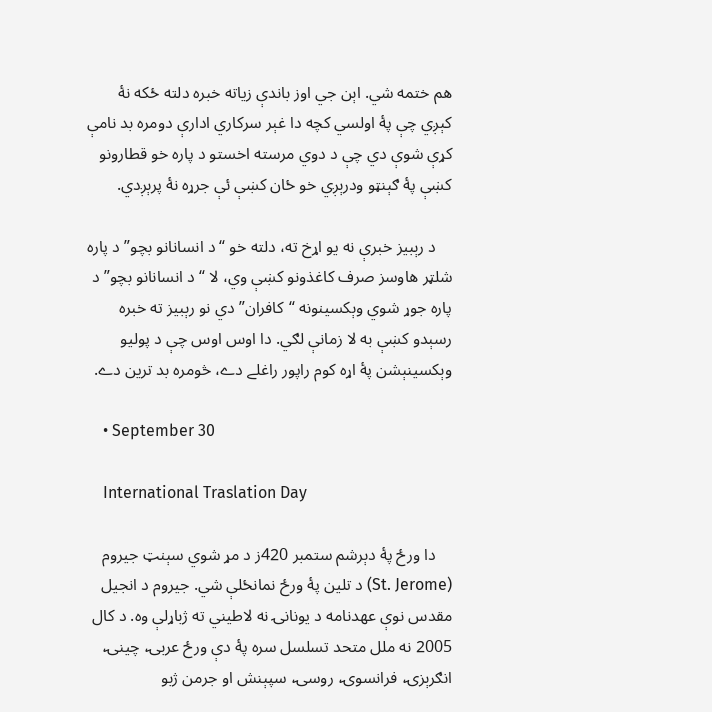هم ختمه شي. اېن جي اوز باندې زیاته خبره دلته ځکه نۀ کېږي چې پۀ اولسي کچه دا غېر سرکاري ادارې دومره بد نامې کړې شوې دي چې د دوي مرسته اخستو د پاره خو قطارونو کښې پۀ ګېنټو ودرېږي خو ځان کښې ئې جرړه نۀ پرېږدي.

    د رېبیز خبرې نه یو اړخ ته، دلته خو “د انسانانو بچو” د پاره شلټر هاوسز صرف کاغذونو کښې وي، لا “د انسانانو بچو” د پاره جوړ شوي وېکسینونه “کافران” دي نو رېبیز ته خبره رسېدو کښې به لا زمانې لګي. دا اوس اوس چې د پولیو وېکسینېشن پۀ اړه کوم راپور راغلے دے، څومره بد ترین دے.

    • September 30

    International Traslation Day

    دا ورځ پۀ دېرشم ستمبر 420ز د مړ شوي سېنټ جیروم (St. Jerome) د تلین پۀ ورځ نمانځلې شي. جیروم د انجیل مقدس نوې عهدنامه د یونانۍ نه لاطیني ته ژباړلې وه. د کال 2005 نه ملل متحد تسلسل سره پۀ دې ورځ عربۍ، چینۍ، انګرېزۍ، فرانسوۍ، روسۍ، سپېنش او جرمن ژبو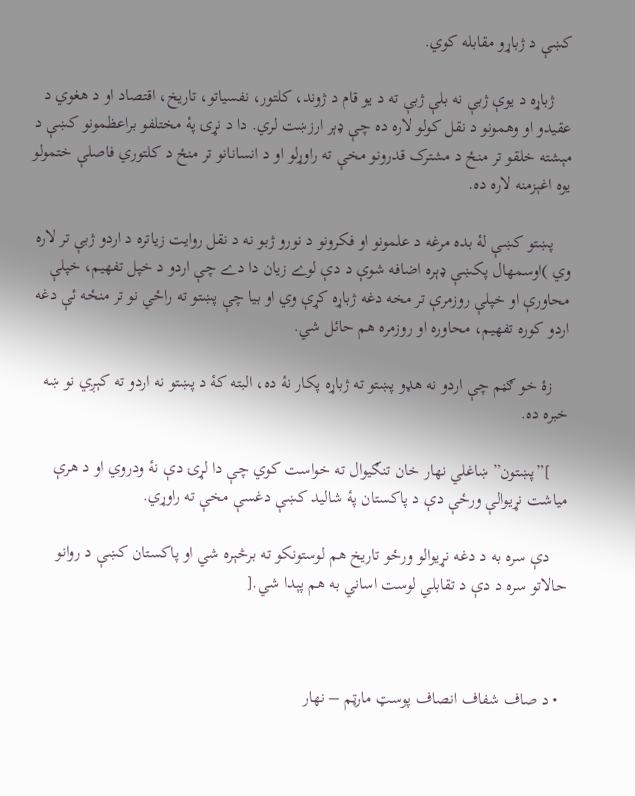کښې د ژباړو مقابله کوي.

    ژباړه د یوې ژبې نه بلې ژبې ته د یو قام د ژوند، کلتور، نفسیاتو، تاریخ، اقتصاد او د هغوي د عقیدو او وهمونو د نقل کولو لاره ده چې ډېر ارزښت لري. دا د نړۍ پۀ مختلفو براعظمونو کښې د مېشته خلقو تر منځ د مشترک قدرونو مخې ته راوړلو او د انسانانو تر منځ د کلتوري فاصلې ختمولو یوه اغېزمنه لاره ده.

    پښتو کښې لۀ بده مرغه د علمونو او فکرونو د نورو ژبو نه د نقل روایت زیاتره د اردو ژبې تر لاره وي )اوسمهال پکښې ډېره اضافه شوې د دې لوے زیان دا دے چې اردو د خپل تفهیم، خپلې محاورې او خپلې روزمرې تر مخه دغه ژباړه کړې وي او بیا چې پښتو ته راځي نو تر منځه ئې دغه اردو کوره تفهیم، محاوره او روزمره هم حائل شي.

    زۀ خو ګڼم چې اردو نه هډو پښتو ته ژباړه پکار نۀ ده، البته کۀ د پښتو نه اردو ته کېږي نو ښه خبره ده.

    ]”پښتون” ښاغلي نهار خان تنګیوال ته خواست کوي چې دا لړۍ دې نۀ ودروي او د هرې میاشت نړیوالې ورځې دې د پاکستان پۀ شالید کښې دغسې مخې ته راوړي.

    دې سره به د دغه نړیوالو ورځو تاریخ هم لوستونکو ته برڅېره شي او پاکستان کښې د روانو حالاتو سره د دې د تقابلي لوست اساني به هم پېدا شي.[



  • د صاف شفاف انصاف پوسټ مارټم – نهار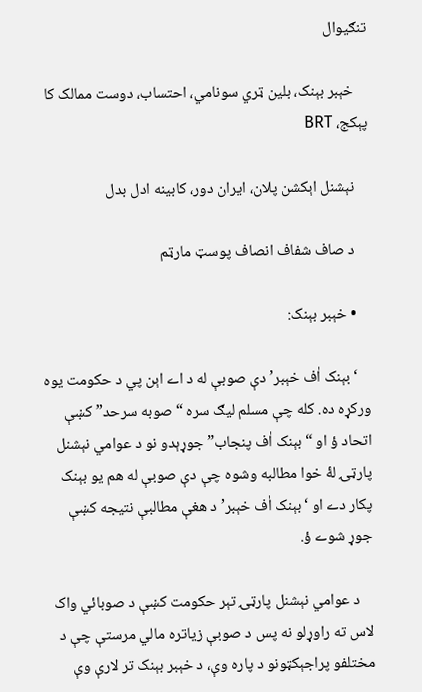تنګیوال

    خېبر بېنک، بلین ټري سونامي، احتساب، دوست ممالک کا پېکج، BRT

    نېشنل اېکشن پلان، ایران دور، کابینه ادل بدل

    د صاف شفاف انصاف پوسټ مارټم

    • خېبر بېنک:

    ‘بېنک اٰف خېبر’ دې صوبې له د اے اېن پي د حکومت یوه ورکړه ده. کله چې مسلم لیګ سره “صوبه سرحد” کښې اتحاد ؤ او “بېنک اٰف پنجاب” جوړېدو نو د عوامي نېشنل پارټۍ لۀ خوا مطالبه وشوه چې دې صوبې له هم یو بېنک پکار دے او ‘بېنک اٰف خېبر’ د هغې مطالبې نتیجه کښې جوړ شوے ؤ.

    د عوامي نېشنل پارټۍ تېر حکومت کښې د صوبائي واک لاس ته راوړلو نه پس د صوبې زیاتره مالي مرستې چې د مختلفو پراجېکټونو د پاره وې، د خېبر بېنک تر لارې وې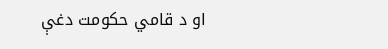او د قامي حکومت دغې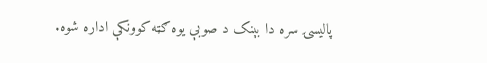پالیسۍ سره دا بېنک د صوبې یوه ګټه کوونکې اداره شوه.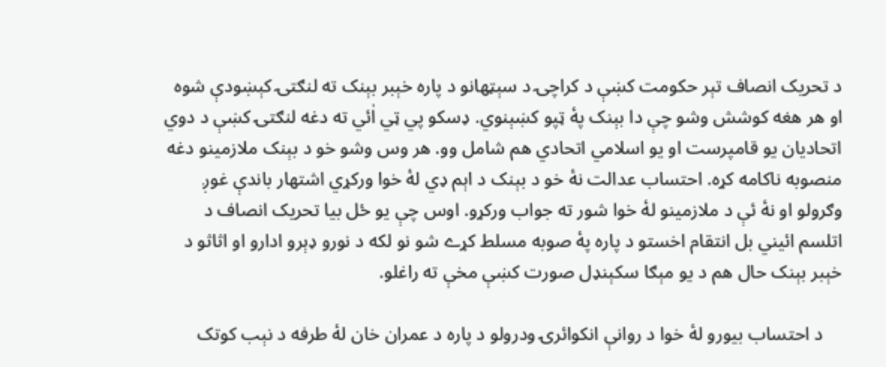د تحریک انصاف تېر حکومت کښې د کراچۍ د سېټهانو د پاره خېبر بېنک ته لنګتۍ کېښودې شوه او هر هغه کوشش وشو چې دا بېنک پۀ ټپو کښېنوي. ډسکو پي ټي اٰئي ته دغه لنګتۍ کښې د دوي اتحادیان یو قامپرست او یو اسلامي اتحادي هم شامل وو. هر وس وشو خو د بېنک ملازمینو دغه منصوبه ناکامه کړه. احتساب عدالت نۀ خو د بېنک د اېم ډي لۀ خوا ورکړي اشتهار باندې غوږ وګرولو او نۀ ئې د ملازمینو لۀ خوا شور ته جواب ورکړو. اوس چې یو ځل بیا تحریک انصاف د اتلسم ائیني بل انتقام اخستو د پاره پۀ صوبه مسلط کړے شو نو لکه د نورو ډېرو ادارو او اثاثو د خېبر بېنک حال هم د یو مېګا سکېنډل صورت کښې مخې ته راغلو.

    د احتساب بیورو لۀ خوا د روانې انکوائرۍ ودرولو د پاره د عمران خان لۀ طرفه د نېب کوتک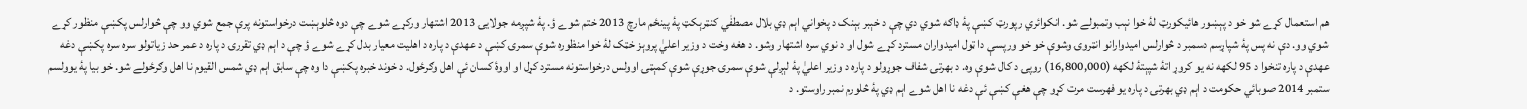هم استعمال کړے شو خو د پېښور هائيکورټ لۀ خوا نېب وتمبولے شو. انکوائري رپورټ کښې پۀ ډاګه شوي دي چې د خېبر بېنک د پخواني اېم ډي بلال مصطفٰي کنټرېکټ پۀ پینځم مارچ 2013 ختم شوے ؤ. پۀ شپږمه جولایۍ 2013 اشتهار ورکړے شوے چې دوه څلوېښت درخواستونه پرې جمع شوي وو چې څوارلس پکښې منظور کړے شوي وو. دې نه پس پۀ شپاړسم دسمبر د څوارلس امیدوارانو انټروۍ وشوې خو خو ورپسې دا ټول امیدواران مسترد کړے شول او د نوي سره اشتهار وشو. د هغه وخت د وزیر اعليٰ پروېز خټک لۀ خوا منظوره شوې سمرۍ کښې د عهدې د پاره د اهلیت معیار بدل کړے شوے ؤ چې د اېم ډي تقررۍ د پاره د عمر حد زیاتولو سره سره پکښې دغه عهدې د پاره تنخوا د 95 لکهه نه یو کروړ اتۀ شپېتۀ لکهه (16,800,000) روپۍ د کال شوې وه. د بهرتۍ شفاف جوړولو د پاره د وزیر اعليٰ پۀ لېږلې شوې سمرۍ جوړې شوې کمېټۍ اوولس درخواستونه مسترد کړل او اووۀ کسان ئې اهل وګرځول. د خوند خبره پکښې دا وه چې سابق اېم ډي شمس القیوم نا اهل وګرځولے شو. خو بیا پۀ یوولسم ستمبر 2014 صوبائي حکومت د اېم ډي بهرتۍ د پاره یو فهرست مرت کړو چې هغې کښې ئې دغه نا اهل شوے اېم ډي پۀ څلورم نمبر راوستو. د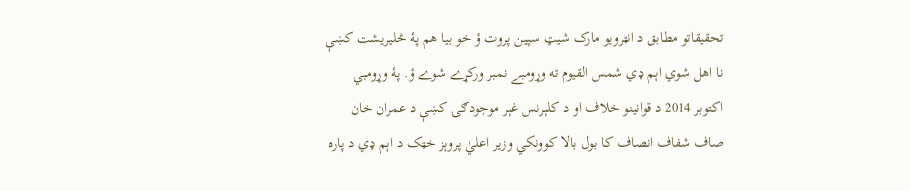تحقیقاتو مطابق د انټرویو مارک شیټ سپین پروت ؤ خو بیا هم پۀ څلیریشت کښې نا اهل شوي اېم ډي شمس القیوم ته وړومبے نمبر ورکړے شوے ؤ. پۀ وړومبي اکتوبر 2014 د قوانینو خلاف او د کلېرنس غېر موجودګۍ کښې د عمران خان صاف شفاف انصاف کا بول بالا کوونکي وزیر اعليٰ پروېز خټک د اېم ډي د پاره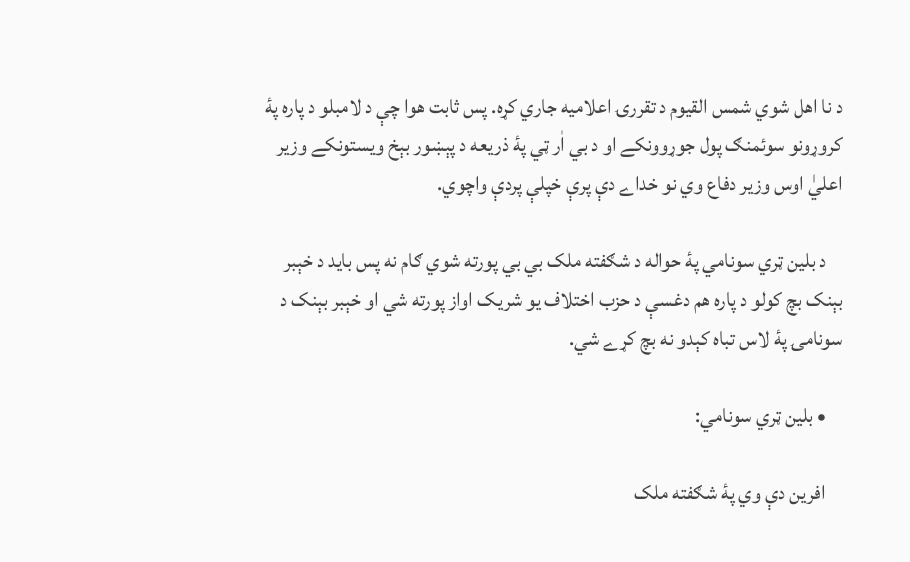د نا اهل شوي شمس القیوم د تقررۍ اعلامیه جاري کړه. پس ثابت هوا چې د لامبلو د پاره پۀ کروړونو سوئمنګ پول جوړوونکے او د بي اٰر ټي پۀ ذریعه د پېښور بېخ ویستونکے وزیر اعليٰ اوس وزیر دفاع وي نو خداے دې پرې خپلې پردې واچوي.

    د بلین ټري سونامي پۀ حواله د شګفته ملک بي بي پورته شوي ګام نه پس باید د خېبر بېنک بچ کولو د پاره هم دغسې د حزب اختلاف یو شریک اواز پورته شي او خېبر بېنک د سونامۍ پۀ لاس تباه کېدو نه بچ کړے شي.

    • بلین ټري سونامي:

    افرین دې وي پۀ شګفته ملک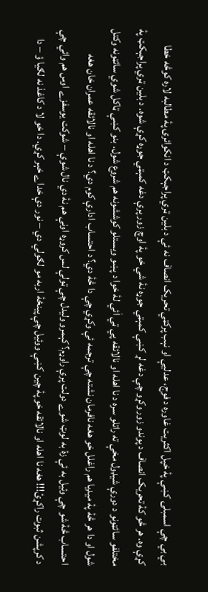بي بي چې اسمبلۍ کښې پۀ خپل اکثریت غاوره د فوج، عدلیې او نېب پرکټي تحریک انصاف نه ئې د بلین ټري پراجېکټ د انکوائرۍ پۀ مطالبه لاره کوڅه خطا کړې وه. هر څو کۀ تحریک انصاف د پوندو زور وکړو چې دغه لړ کښې کمېټي جوړه نۀ شي خو پۀ اوچ زور پرې دغه کمېټي جوړه کړې شوه. د بلین ټري پراجېکټ پۀ مختلفو سائټونو د دورې شیډول مخې ته راتلو سره د نا اهله او نالائقه پي ټي اٰئي لۀ خوا د پښو ویستلو کوششونه هم شروع شول. بنو کښې ټاکل شوي سائټونه وکتل شول او دا هر څۀ پۀ میډیا هم راغلل خو هغه نافرمان نشته چې ترجمه ئې وکړي چې دا څۀ دي؟ د احتساب ادارې کوم دي؟ د نا اهله او نالائقه عمران خان هغه احتساب څۀ شو چې وئیل به ئې زۀ به لوټ شوے دولت پرې راوړم؟ کېمرو ولیدل چې ټولې لس کروړه اونې هم نۀ دي نال شوې – شوکت یوسفزے اوس هم وائي چې د کرپشن ثبوت راکړئ!!! هغه نا اهله او نالائقه خو پۀ چین کښې ووئیل چې پینځۀ اربه مو لګولي دي – نور دې خداے خېر کړي. دا خو لا د کاغذ نه لګیا ؤ – دا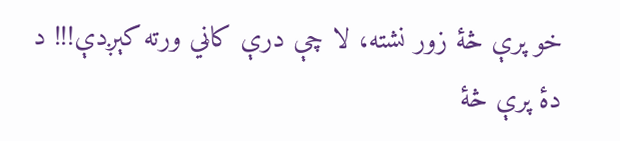خو پرې څۀ زور نشته، لا چې درې کاڼي ورته کېږدې!!! د دۀ پرې څۀ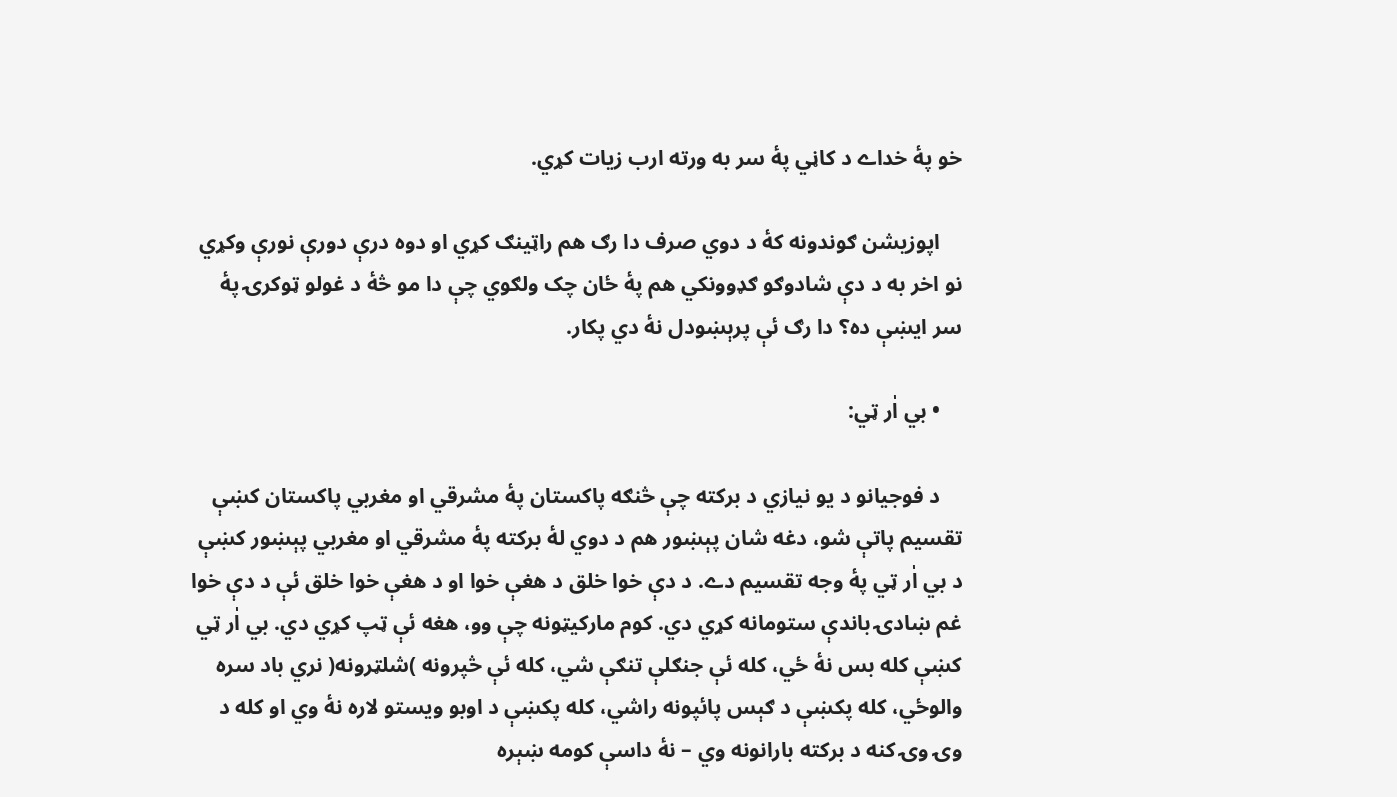خو پۀ خداے د کاڼي پۀ سر به ورته ارب زیات کړي.

    اپوزیشن ګوندونه کۀ د دوي صرف دا رګ هم راټینګ کړي او دوه درې دورې نورې وکړي نو اخر به د دې شادوګو ګډوونکي هم پۀ ځان چک ولګوي چې دا مو څۀ د غولو ټوکرۍ پۀ سر ایښې ده؟ دا رګ ئې پرېښودل نۀ دي پکار.

    • بي اٰر ټي:

    د فوجیانو د یو نیازي د برکته چې څنګه پاکستان پۀ مشرقي او مغربي پاکستان کښې تقسیم پاتې شو، دغه شان پېښور هم د دوي لۀ برکته پۀ مشرقي او مغربي پېښور کښې د بي اٰر ټي پۀ وجه تقسیم دے. د دې خوا خلق د هغې خوا او د هغې خوا خلق ئې د دې خوا غم ښادۍ باندې ستومانه کړي دي. کوم مارکیټونه چې وو، هغه ئې ټپ کړي دي. بي اٰر ټي کښې کله بس نۀ ځي، کله ئې جنګلې تنګې شي، کله ئې څپرونه )شلټرونه( نري باد سره والوځي، کله پکښې د ګېس پائپونه راشي، کله پکښې د اوبو ویستو لاره نۀ وي او کله د وۍ وۍ کنه د برکته بارانونه وي – نۀ داسې کومه ښېره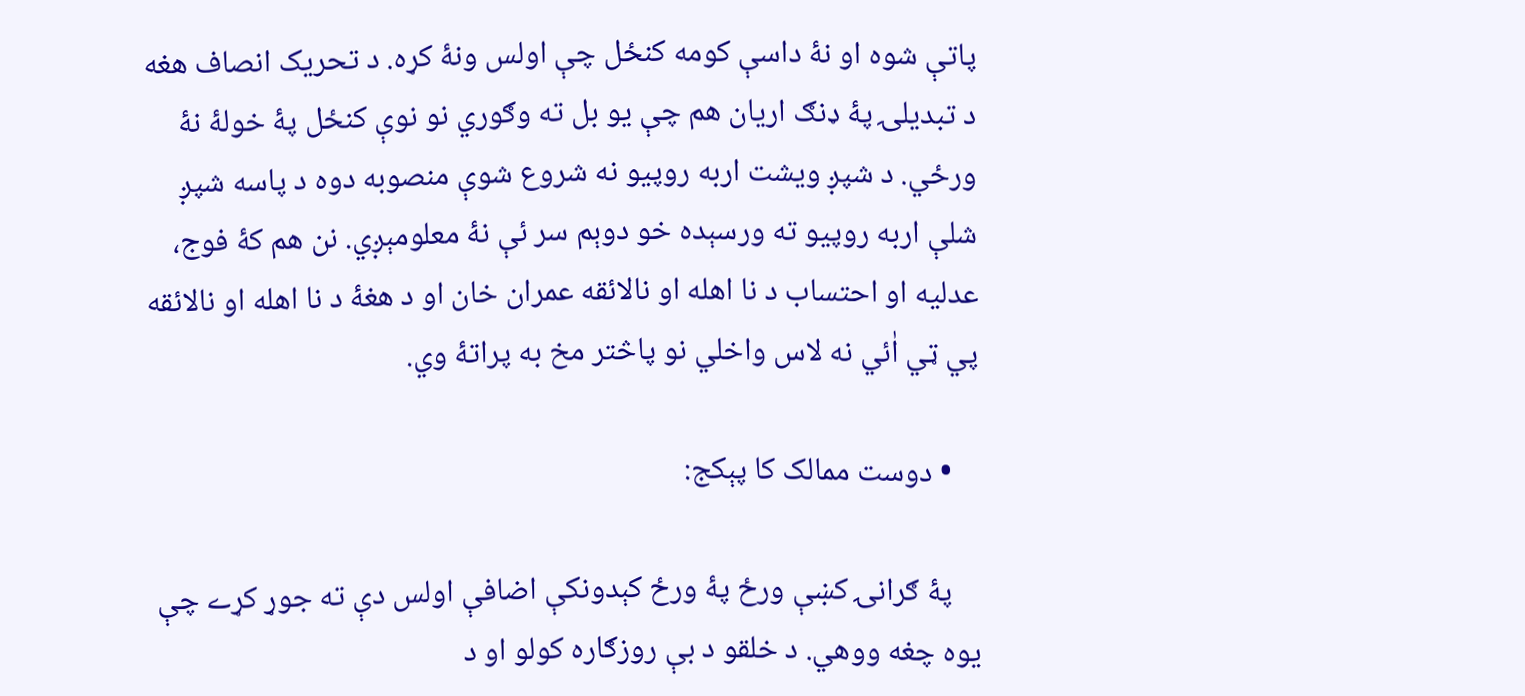پاتې شوه او نۀ داسې کومه کنځل چې اولس ونۀ کړه. د تحریک انصاف هغه د تبدیلۍ پۀ ډنګ اریان هم چې یو بل ته وګوري نو نوې کنځل پۀ خولۀ نۀ ورځي. د شپږ ویشت اربه روپیو نه شروع شوې منصوبه دوه د پاسه شپږ شلې اربه روپیو ته ورسېده خو دوېم سر ئې نۀ معلومېږي. نن هم کۀ فوج، عدلیه او احتساب د نا اهله او نالائقه عمران خان او د هغۀ د نا اهله او نالائقه پي ټي اٰئي نه لاس واخلي نو پاڅتر مخ به پراتۀ وي.

    • دوست ممالک کا پېکج:

    پۀ ګرانۍ کښې ورځ پۀ ورځ کېدونکې اضافې اولس دې ته جوړ کړے چې یوه چغه ووهي. د خلقو د بې روزګاره کولو او د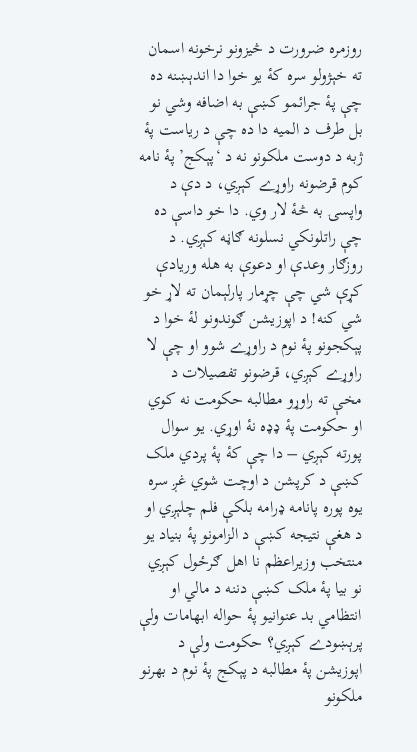روزمره ضرورت د څیزونو نرخونه اسمان ته خېژولو سره کۀ یو خوا دا اندېښنه ده چې پۀ جرائمو کښې به اضافه وشي نو بل طرف د المیه دا ده چې د ریاست پۀ ژبه د دوست ملکونو نه د ‘پېکج’ پۀ نامه کوم قرضونه راوړے کېږي، د دې د واپسۍ به څۀ لار وي. دا خو داسې ده چې راتلونکي نسلونه ګاڼه کېږي. د روزګار وعدې او دعوې به هله وریادې کړې شي چې چړمار پارلېمان ته لاړ خو شي کنه! د اپوزیشن ګوندونو لۀ خوا د پېکجونو پۀ نوم د راوړے شوو او چې لا راوړے کېږي، قرضونو تفصیلات د مخې ته راوړو مطالبه حکومت نه کوي او حکومت پۀ ډډه نۀ اوړي. یو سوال پورته کېږي – دا چې کۀ پۀ پردي ملک کښې د کرپشن د اوچت شوي غږ سره یوه پوره پانامه ډرامه بلکې فلم چلېږي او د هغې نتیجه کښې د الزامونو پۀ بنیاد یو منتخب وزیراعظم نا اهل ګرځول کېږي نو بیا پۀ ملک کښې دننه د مالي او انتظامي بد عنوانیو پۀ حواله ابهامات ولې پرېښودے کېږي؟ حکومت ولې د اپوزیشن پۀ مطالبه د پېکج پۀ نوم د بهرنو ملکونو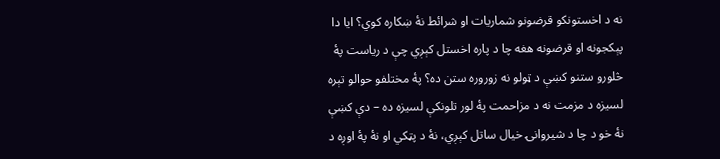نه د اخستونکو قرضونو شماریات او شرائط نۀ ښکاره کوي؟ ایا دا پېکجونه او قرضونه هغه چا د پاره اخستل کېږي چې د ریاست پۀ څلورو ستنو کښې د ټولو نه زوروره ستن ده؟ پۀ مختلفو حوالو تېره لسیزه د مزمت نه د مزاحمت پۀ لور تلونکې لسیزه ده – دې کښې نۀ خو د چا د شیروانۍ خیال ساتل کېږي، نۀ د پټکي او نۀ پۀ اوږه د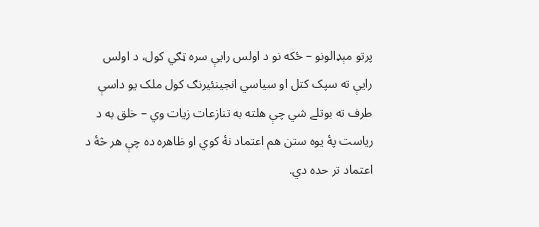پرتو مېډالونو – ځکه نو د اولس رایې سره ټګي کول، د اولس رایې ته سپک کتل او سیاسي انجینئیرنګ کول ملک یو داسې طرف ته بوتلے شي چې هلته به تنازعات زیات وي – خلق به د ریاست پۀ یوه ستن هم اعتماد نۀ کوي او ظاهره ده چې هر څۀ د اعتماد تر حده دي.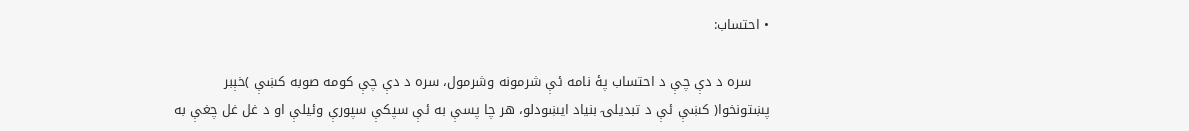• احتساب:

    سره د دې چې د احتساب پۀ نامه ئې شرمونه وشرمول، سره د دې چې کومه صوبه کښې )خېبر پښتونخوا( کښې ئې د تبدیلۍ بنیاد ایښودلو، هر چا پسې به ئې سپکې سپورې وئیلې او د غل غل چغې به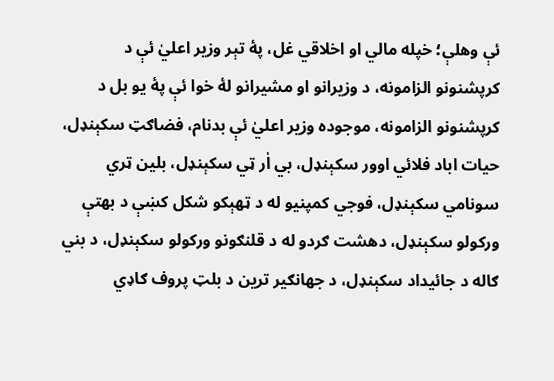ئې وهلې؛ خپله مالي او اخلاقي غل، پۀ تېر وزیر اعليٰ ئې د کرپشنونو الزامونه، د وزیرانو او مشیرانو لۀ خوا ئې پۀ یو بل د کرپشنونو الزامونه، موجوده وزیر اعليٰ ئې بدنام، فضاګټ سکېنډل، حیات اباد فلائي اوور سکېنډل، بي اٰر ټي سکېنډل، بلین ټري سونامي سکېنډل، فوجي کمپنیو له د ټهېکو شکل کښې د بهتې ورکولو سکېنډل، دهشت ګردو له د قلنګونو ورکولو سکېنډل، د بني ګاله د جائیداد سکېنډل، د جهانګیر ترین د بلټ پروف ګاډي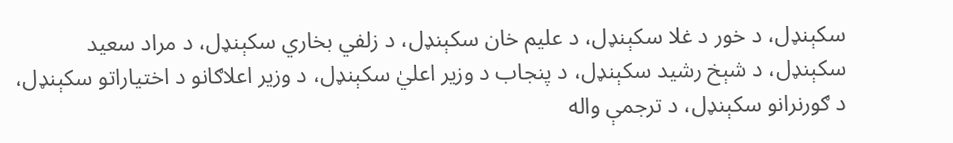سکېنډل، د خور د غلا سکېنډل، د علیم خان سکېنډل، د زلفي بخاري سکېنډل، د مراد سعید سکېنډل، د شېخ رشید سکېنډل، د پنجاب د وزیر اعليٰ سکېنډل، د وزیر اعلاګانو د اختیاراتو سکېنډل، د ګورنرانو سکېنډل، د ترجمې واله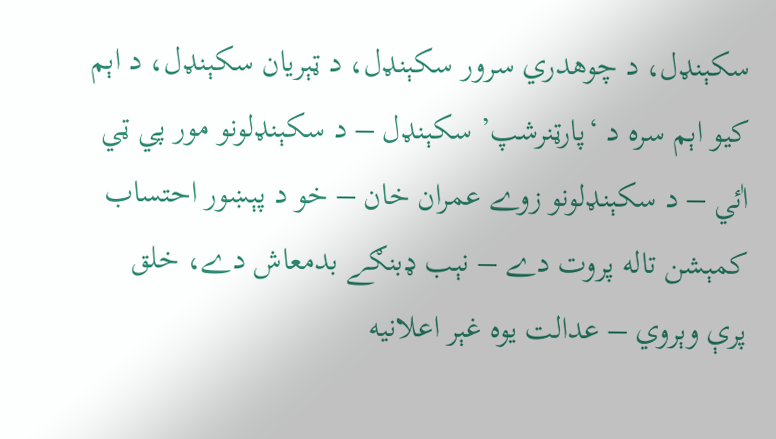سکېنډل، د چوهدري سرور سکېنډل، د ټېریان سکېنډل، د اېم کیو اېم سره د ‘پارټنرشپ’ سکېنډل – د سکېنډلونو مور پي ټي اٰئي – د سکېنډلونو زوے عمران خان – خو د پېښور احتساب کمېشن تاله پروت دے – نېب ډبنګے بدمعاش دے، خلق پرې وېروي – عدالت یوه غېر اعلانیه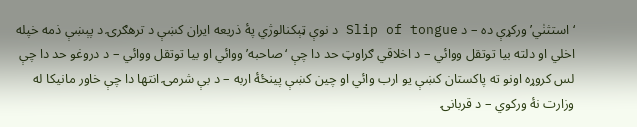‘استثنٰي’ ورکړې ده – د Slip of tongue د نوې ټېکنالوژي پۀ ذریعه ایران کښې د ترهګرۍ د پېښې ذمه خپله اخلي او دلته بیا توتقل ووائي – د اخلاقي ګراوټ حد دا چې ‘صاحبه’ ووائي او بیا توتقل ووائي – د دروغو حد دا چې لس کروړه اونو ته پاکستان کښې یو ارب وائي او چین کښې پینځۀ اربه – د بې شرمۍ انتها دا چې خاور مانیکا له وزارت نۀ ورکوي – د قربانۍ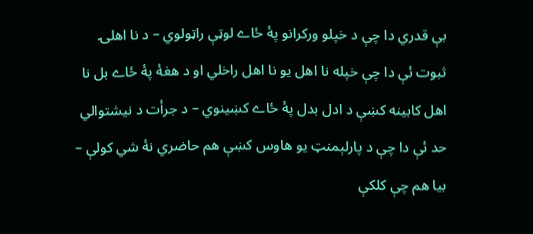بې قدري دا چې د خپلو ورکرانو پۀ ځاے لوټې راټولوي – د نا اهلۍ ثبوت ئې دا چې خپله نا اهل یو نا اهل راخلي او د هغۀ پۀ ځاے بل نا اهل کابینه کښې د ادل بدل پۀ ځاے کښینوي – د جرأت د نیشتوالي حد ئې دا چې د پارلېمنټ یو هاوس کښې هم حاضري نۀ شي کولې – بیا هم چې کلکې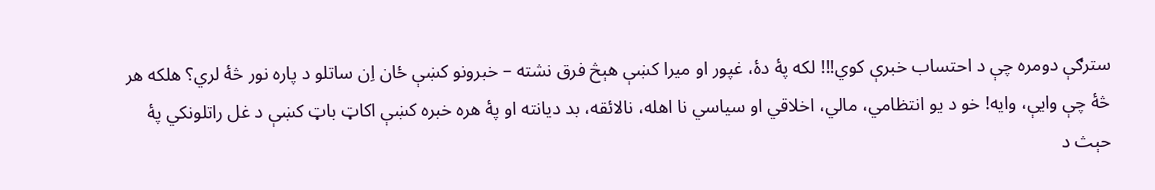سترګې دومره چې د احتساب خبرې کوي!!! لکه پۀ دۀ، غپور او میرا کښې هېڅ فرق نشته – خبرونو کښې ځان اِن ساتلو د پاره نور څۀ لري؟ هلکه هر څۀ چې وایې، وایه! خو د یو انتظامي، مالي، اخلاقي او سیاسي نا اهله، نالائقه، بد دیانته او پۀ هره خبره کښې اکاټ باټ کښې د غل راتلونکي پۀ حېث د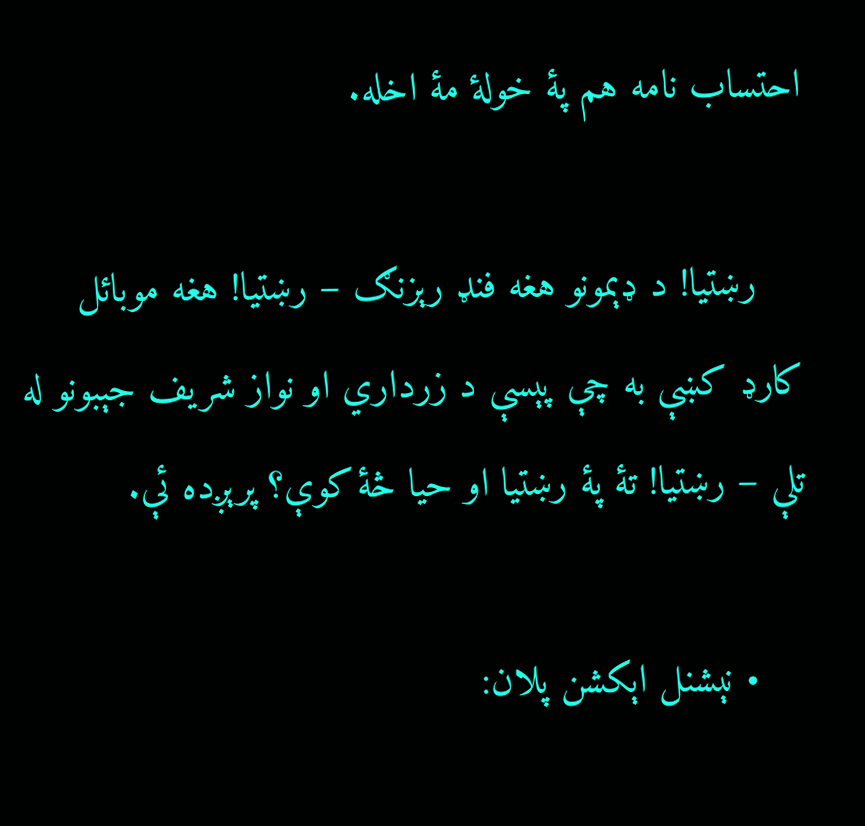احتساب نامه هم پۀ خولۀ مۀ اخله.

    رښتیا! د ډېمونو هغه فنډ رېزنګ – رښتیا! هغه موبائل کارډ کښې به چې پېسې د زرداري او نواز شریف جېبونو له تلې – رښتیا! تۀ پۀ رښتیا او حیا څۀ کوې؟ پرېږده ئې.

    • نېشنل اېکشن پلان: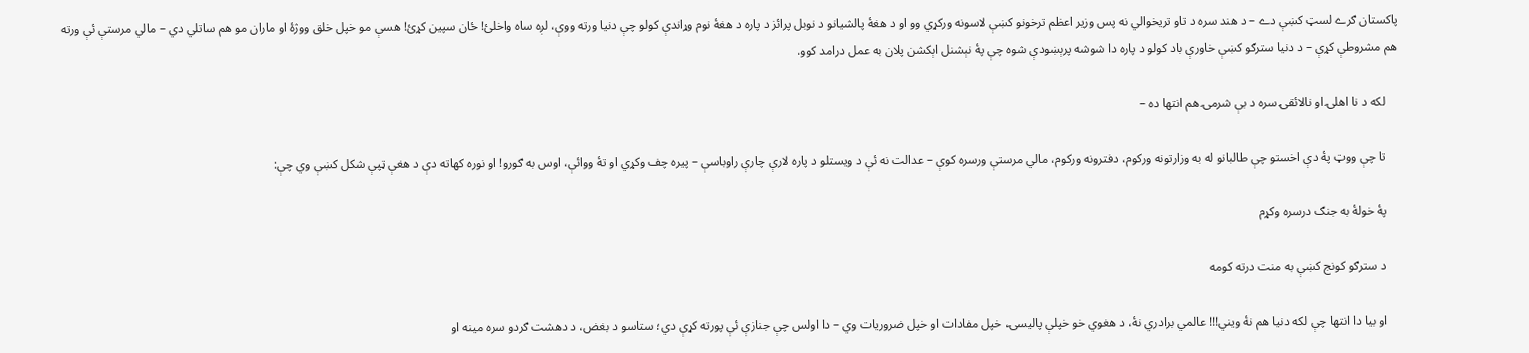پاکستان ګرے لسټ کښې دے – د هند سره د تاو تریخوالي نه پس وزیر اعظم ترخونو کښې لاسونه ورکړي وو او د هغۀ پالشیانو د نوبل پرائز د پاره د هغۀ نوم وړاندې کولو چې دنیا ورته ووې، لږه ساه واخلئ! ځان سپین کړئ! هسې مو خپل خلق ووژۀ او ماران مو هم ساتلي دي – مالي مرستې ئې ورته هم مشروطې کړې – د دنیا سترګو کښې خاورې باد کولو د پاره دا شوشه پرېښودې شوه چې پۀ نېشنل اېکشن پلان به عمل درامد کوو.

    لکه د نا اهلۍ او نالائقۍ سره د بې شرمۍ هم انتها ده –

    تا چې ووټ پۀ دې اخستو چې طالبانو له به وزارتونه ورکوم، دفترونه ورکوم، مالي مرستې ورسره کوې – عدالت نه ئې د ویستلو د پاره لارې چارې راوباسې – پیره چف وکړي او تۀ ووائې، اوس به ګورو! او نوره کهاته دې د هغې ټپې شکل کښې وي چې:

    پۀ خولۀ به جنګ درسره وکړم

    د سترګو کونج کښې به منت درته کومه

    او بیا دا انتها چې لکه دنیا هم نۀ ویني!!! عالمي برادري نۀ، د هغوي خو خپلې پالیسۍ، خپل مفادات او خپل ضروریات وي – دا اولس چې جنازې ئې پورته کړې دي؛ ستاسو د بغض، د دهشت ګردو سره مینه او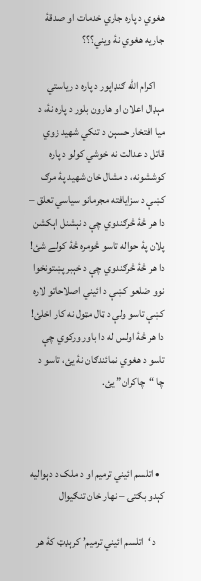هغوي د پاره جاري خدمات او صدقۀ جاریه هغوي نۀ ویني؟؟؟

    اکرام الله ګنډاپور د پاره د ریاستي مېډال اعلان او هارون بلور د پاره نۀ، د میا افتخار حسېن د تنکي شهید زوي قاتل د عدالت نه خوشي کولو د پاره کوششونه، د مشال خان شهید پۀ مرګ کښې د سزایافته مجرمانو سیاسي تعلق – دا هر څۀ څرګندوي چې د نېشنل اېکشن پلان پۀ حواله تاسو څومره څۀ کولے شئ! دا هر څۀ څرګندوي چې د خېبر پښتونخوا نوو ضلعو کښې د ائیني اصلاحاتو لاره کښې تاسو ولې د ټال مټول نه کار اخلئ! دا هر څۀ اولس له دا باور ورکوي چې تاسو د هغوي نمائندګان نۀ یئ، تاسو د چا “چاکران” یئ.



  • اتلسم ائیني ترمیم او د ملک د دېوالیه کېدو بګتۍ – نهار خان تنګیوال

    د ‘اتلسم ائیني ترمیم’ کرېډټ کۀ هر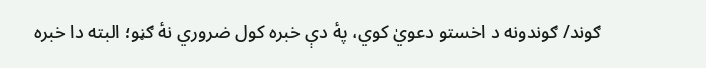ګوند/ ګوندونه د اخستو دعويٰ کوي، پۀ دې خبره کول ضروري نۀ ګڼو؛ البته دا خبره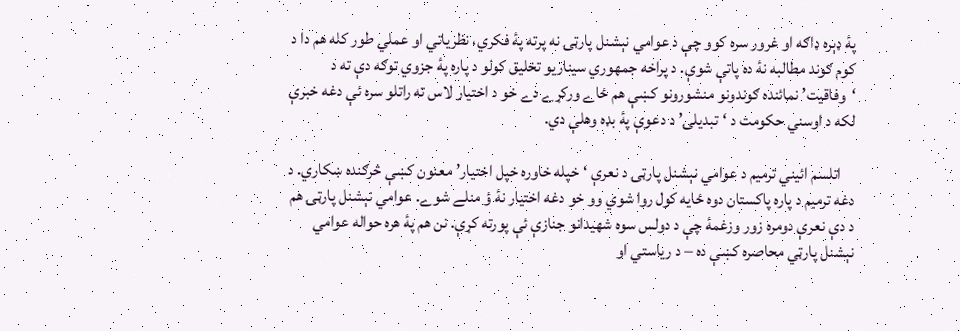پۀ ډېره ډاګه او غرور سره کوو چې د عوامي نېشنل پارټۍ نه پرته پۀ فکري، نظریاتي او عملي طور کله هم دا د کوم ګوند مطالبه نۀ ده پاتې شوې. د پراخه جمهوري سیناریو تخلیق کولو د پاره پۀ جزوي توګه دې ته د ‘وفاقیت’ نمائنده ګوندونو منشورونو کښې هم ځاے ورکړے دے خو د اختیار لاس ته راتلو سره ئې دغه خبرې لکه د اوسني حکومت د ‘تبدیلۍ’ د دعوې پۀ بډه وهلې دي.

    اتلسم ائیني ترمیم د عوامي نېشنل پارټۍ د نعرې ‘خپله خاوره خپل اختیار’ معنون کښې څرګنده ښکاري. د دغه ترمیم د پاره پاکستان دوه ځایه کول روا شوي وو خو دغه اختیار نۀ ؤ منلے شوے. عوامي نېشنل پارټۍ هم د دې نعرې دومره زور وزغمۀ چې د دولس سوه شهیدانو جنازې ئې پورته کړې. نن هم پۀ هره حواله عوامي نېشنل پارټي محاصره کښې ده – د ریاستي او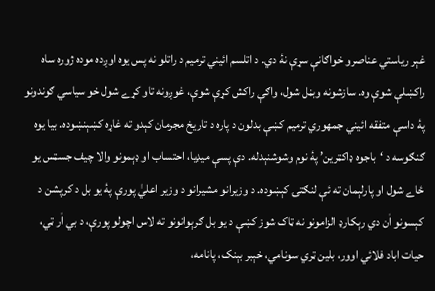غېر ریاستي عناصرو خواګانې سړې نۀ دي. د اتلسم ائیني ترمیم د راتلو نه پس یوه اوږده موده ژوره ساه راکښلې شوې وه. سازشونه وبڼل شول، واګې راکش کړې شوې، غوږونه تاو کړے شول خو سیاسي ګوندونو پۀ داسې متفقه ائیني جمهوري ترمیم کښې بدلون د پاره د تاریخ مجرمان کېدو ته غاړه کښېنښوده. بیا یوه ګنګوسه د ‘باجوه ډاکټرین’ پۀ نوم وشوشنېدله. دې پسې میډیا، احتساب او ډېمونو والا چیف جسټس یو ځاے شول او پارلېمان ته ئې لنګتۍ کېښوده. د وزیرانو مشیرانو د وزیر اعليٰ پورې پۀ یو بل د کرپشن د کېسونو اٰن دي رېکارډ الزامونو نه ټاک شوز کښې د یو بل ګرېوانونو ته لاس اچولو پورې، د بي اٰر ټي، حیات اباد فلائي اوور، بلین ټري سونامي، خېبر بېنک، پانامه،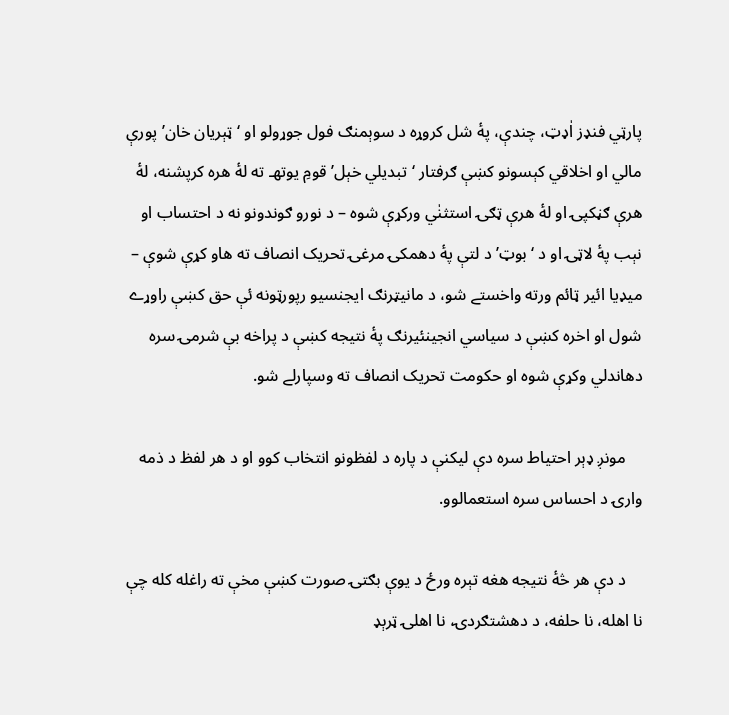پارټي فنډز اٰډټ، چندې، پۀ شل کروړه د سوېمنګ فول جوړولو او ‘ټېریان خان’ پورې مالي او اخلاقي کېسونو کښې ګرفتار ‘تبدیلي خېل’ قومِ یوتهـ ته لۀ هره کرپشنه، لۀ هرې ګڼکپۍ او لۀ هرې ټګۍ استثنٰي ورکړې شوه – د نورو ګوندونو نه د احتساب او نېب پۀ لاټۍ او د ‘بوټ’ د لتې پۀ دهمکۍ مرغۍ تحریک انصاف ته هاو کړې شوې – میډیا ائیر ټائم ورته واخستے شو، د مانیټرنګ ایجنسیو رپورټونه ئې حق کښې راوړے شول او اخره کښې د سیاسي انجینئیرنګ پۀ نتیجه کښې د پراخه بې شرمۍ سره دهاندلي وکړې شوه او حکومت تحریک انصاف ته وسپارلے شو.

    مونږ ډېر احتیاط سره دې لیکنې د پاره د لفظونو انتخاب کوو او د هر لفظ د ذمه وارۍ د احساس سره استعمالوو.

    د دې هر څۀ نتیجه هغه تېره ورځ د یوې بګتۍ صورت کښې مخې ته راغله کله چې نا اهله، نا حلفه، د دهشتګردۍ، نا اهلۍ ټرېډ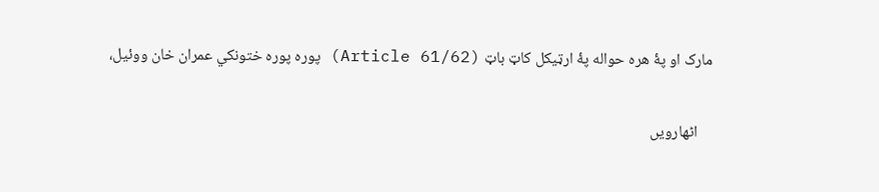مارک او پۀ هره حواله پۀ ارټیکل کاټ باټ (Article 61/62) پوره پوره ختونکي عمران خان ووئیل،

    اٹھارویں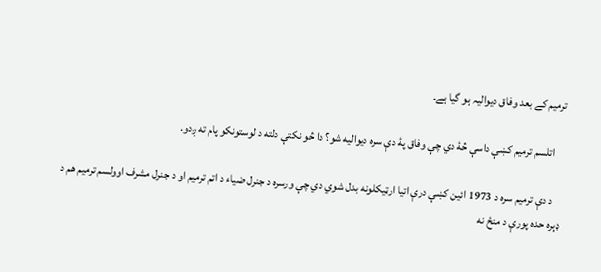ترمیم کے بعد وفاق دیوالیہ ہو گیا ہے۔

    اتلسم ترمیم کښې داسې څۀ دي چې وفاق پۀ دې سره دیوالیه شو؟ دا څو نکتې دلته د لوستونکو پام ته ږدو.

    د دې ترمیم سره د 1973 ائین کښې درې اتیا ارټیکلونه بدل شوي دي چې ورسره د جنرل ضیاء د اتم ترمیم او د جنرل مشرف اوولسم ترمیم هم د ډېره حده پورې د منځ نه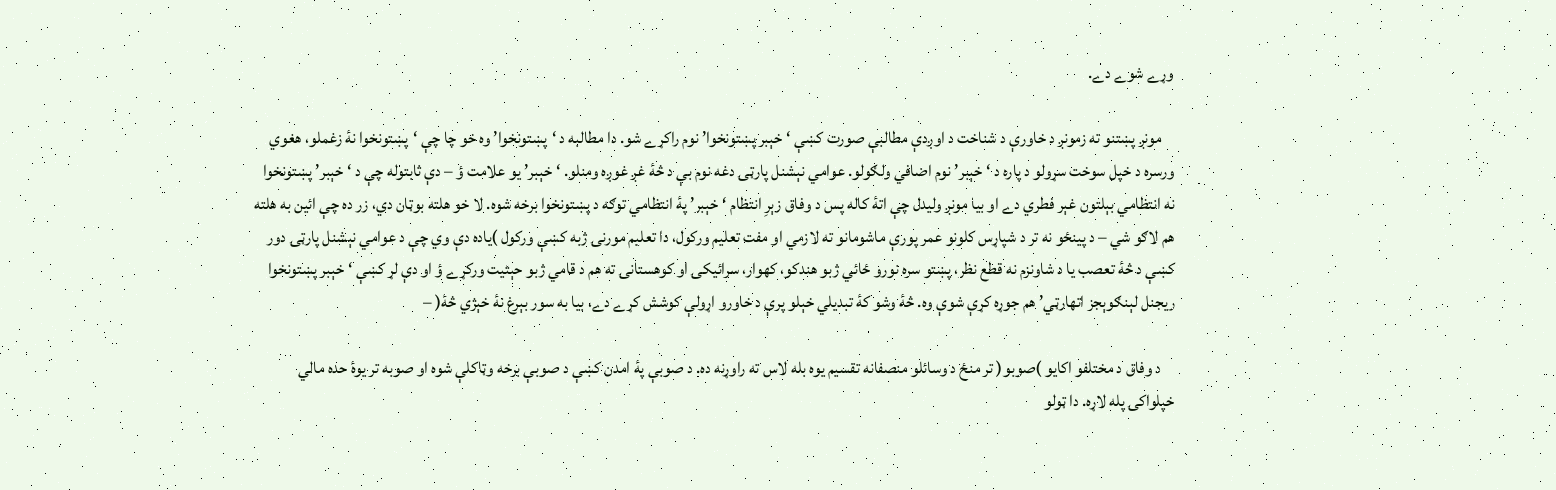وړے شوے دے.

    مونږ پښتنو ته زمونږ د خاورې د شناخت د اوږدې مطالبې صورت کښې ‘خېبر پښتونخوا’ نوم راکړے شو. دا مطالبه د ‘پښتونخوا’ وه خو چا چې ‘پښتونخوا نۀ زغملو، هغوي ورسره د خپل سوخت سړولو د پاره د ‘خېبر’ نوم اضافي ولګولو. عوامي نېشنل پارټۍ دغه نوم بې د څۀ غږ غوږه ومنلو. ‘خېبر’ یو علامت ؤ – دې ثابتوله چې د ‘خېبر’ پښتونخوا نه انتظامي بېلتون غېر فطري دے او بیا مونږ ولیدل چې اتۀ کاله پس د وفاق زېرِ انتظام ‘خېبر’ پۀ انتظامي توګه د پښتونخوا برخه شوه. لا خو هلته بوټان دي، زر ده چې ائین به هلته هم لاګو شي – د پینځو نه تر د شپاړس کلونو عمر پورې ماشومانو ته لازمي او مفت تعلیم ورکول، دا تعلیم مورنۍ ژبه کښې ورکول )یاده دې وي چې د عوامي نېشنل پارټۍ دور کښې د څۀ تعصب یا د شاونزم نه قطع نظر، پښتو سره نورو ځائي ژبو هندکو، کهوار، سرائیکۍ او کوهستانۍ ته هم د قامي ژبو حېثیت ورکړے ؤ او دې لړ کښې ‘خېبر پښتونخوا ریجنل لېنګوېجز اتهارټي’ هم جوړه کړې شوې وه. څۀ وشو کۀ تبدیلي خېلو پرې د خاورو اړولې کوشش کړے دے، بیا به سور بېرغ نۀ خېژي څۀ( –

    د وفاق د مختلفو اکایو )صوبو( تر منځ د وسائلو منصفانه تقسیم یوه بله لاس ته راوړنه ده. د صوبې پۀ امدن کښې د صوبې برخه وټاکلې شوه او صوبه تر یوۀ حده مالي خپلواکۍ پله لاړه. دا ټولو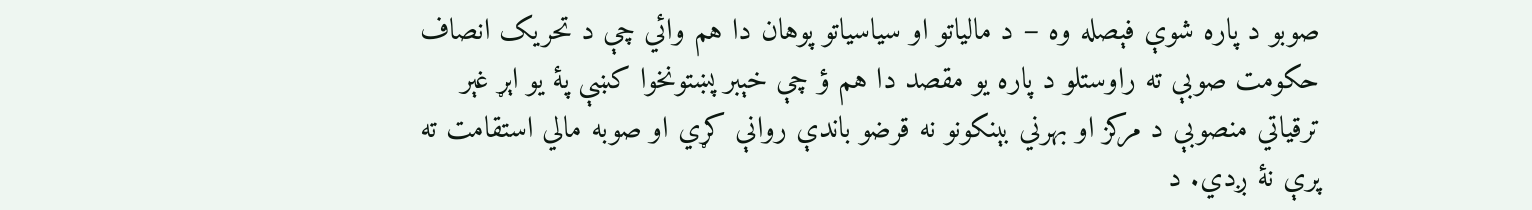صوبو د پاره شوې فېصله وه – د مالیاتو او سیاسیاتو پوهان دا هم وائي چې د تحریک انصاف حکومت صوبې ته راوستلو د پاره یو مقصد دا هم ؤ چې خېبر پښتونخوا کښې پۀ یو اېړ غېر ترقیاتي منصوبې د مرکز او بهرني بېنکونو نه قرضو باندې روانې کړي او صوبه مالي استقامت ته پرې نۀ ږدي. د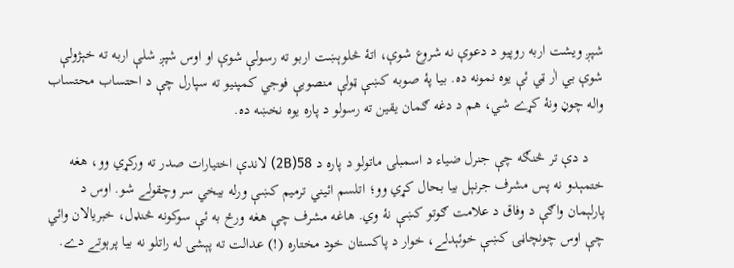شپږ ویشت اربه روپیو د دعوې نه شروع شوې، اتۀ څلوېښت اربو ته رسولې شوې او اوس شپږ شلې اربه ته خېژولې شوې بي اٰر ټي ئې یوه نمونه ده. بیا پۀ صوبه کښې ټولې منصوبې فوجي کمپنیو ته سپارل چې د احتساب محتساب واله چوڼ ونۀ کړے شي، هم د دغه ګمان یقین ته رسولو د پاره یوه نخښه ده.

    د دې تر څنګه چې جنرل ضیاء د اسمبلۍ ماتولو د پاره د 58(2B) لاندې اختیارات صدر ته ورکړي وو، هغه ختمېدو نه پس مشرف جرنېل بیا بحال کړي وو؛ اتلسم ائیني ترمیم کښې ورله بیخي سر وچقولے شو. اوس د پارلېمان واګې د وفاق د علامت ګوتو کښې نۀ وي. هاغه مشرف چې هغه ورځ به ئې سوکونه څنډل، خبریالان وائي چې اوس چونچاڼۍ کښې خوئېدلے، خوار د پاکستان خود مختاره (!) عدالت ته پېشۍ له راتلو نه بیا پرېوتے دے.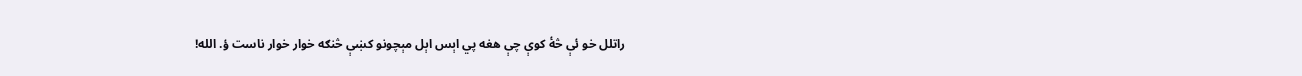راتلل خو ئې څۀ کوې چې هغه پي اېس اېل مېچونو کښې څنګه خوار خوار ناست ؤ. الله!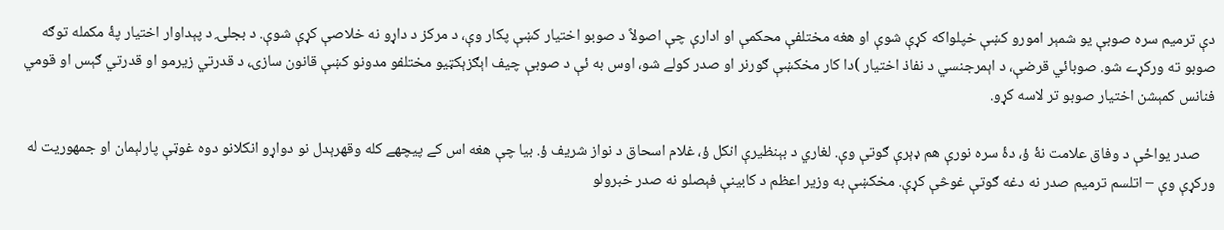دې ترمیم سره صوبې یو شمېر امورو کښې خپلواکه کړې شوې او هغه مختلفې محکمې او ادارې چې اصولاً د صوبو اختیار کښې پکار وې، د مرکز د داړو نه خلاصې کړې شوې. د بجلۍ د پېداوار اختیار پۀ مکمله توګه صوبو ته ورکړے شو. صوبائي قرضې، د اېمرجنسي د نفاذ اختیار )دا کار مخکښې ګورنر او صدر کولے شو، اوس به ئې د صوبې چیف اېګزېکټیو مختلفو مدونو کښې قانون سازۍ، د قدرتي زیرمو او قدرتي ګېس او قومي فنانس کمېشن اختیار صوبو تر لاسه کړو.

    صدر یواځې د وفاق علامت نۀ ؤ، دۀ سره نورې هم ډېرې ګوتې وې. لغاري د بېنظیرې انکل ؤ، غلام اسحاق د نواز شریف ؤ. بیا چې هغه اس کے پیچهے کله وقهرېدل نو دواړو انکلانو دوه غوټې پارلېمان او جمهوریت له ورکړې وې – اتلسم ترمیم صدر نه دغه ګوتې غوڅې کړې. مخکښې به وزیر اعظم د کابینې فېصلو نه صدر خبرولو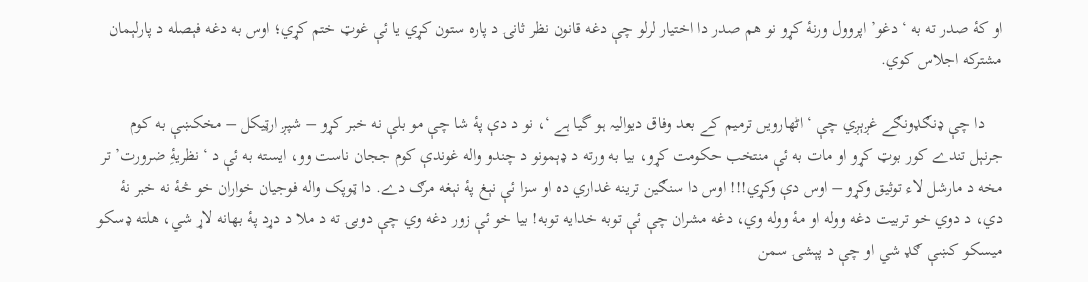او کۀ صدر ته به ‘دغو’ اپروول ورنۀ کړو نو هم صدر دا اختیار لرلو چې دغه قانون نظر ثانۍ د پاره ستون کړي یا ئې غوټ ختم کړي؛ اوس به دغه فېصله د پارلېمان مشترکه اجلاس کوي.

    دا چې ډنګډونګے غږېږي چې ‘ اٹھارویں ترمیم کے بعد وفاق دیوالیہ ہو گیا ہے ‘، نو د دې پۀ شا چې مو بلې نه خبر کړو – شپږ ارټیکل – مخکښې به کوم جرنېل تندے کور بوټ کړو او مات به ئې منتخب حکومت کړو، بیا به ورته د ډېمونو د چندو واله غوندې کوم ججان ناست وو، ایسته به ئې د ‘نظریۀِ ضرورت’ تر مخه د مارشل لاء توثیق وکړو – اوس دې وکړي!!! اوس دا سنګین ترینه غداري ده او سزا ئې نېغ پۀ نېغه مرګ دے. دا ټوپک واله فوجیان خواران خو څۀ نه خبر نۀ دي، د دوي خو تربیت دغه ووله او مۀ ووله وي، دغه مشران چې ئې توبه خدایه توبه! بیا خو ئې زور دغه وي چې دوبۍ ته د ملا د دړد پۀ بهانه لاړ شي، هلته ډسکو میسکو کښې ګډ شي او چې د پېشۍ سمن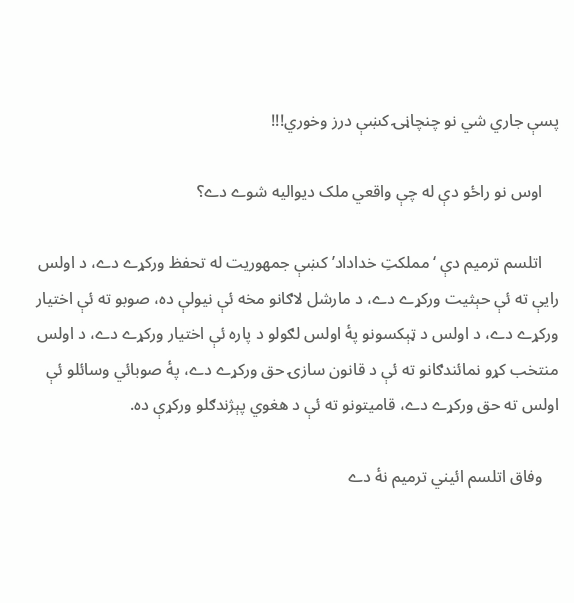پسې جاري شي نو چنچاڼۍ کښې درز وخوري!!!

    اوس نو راځو دې له چې واقعي ملک دیوالیه شوے دے؟

    اتلسم ترمیم دې ‘مملکتِ خداداد’ کښې جمهوریت له تحفظ ورکړے دے، د اولس رایې ته ئې حېثیت ورکړے دے، د مارشل لاګانو مخه ئې نیولې ده، صوبو ته ئې اختیار ورکړے دے، د اولس د ټېکسونو پۀ اولس لګولو د پاره ئې اختیار ورکړے دے، د اولس منتخب کړو نمائندګانو ته ئې د قانون سازۍ حق ورکړے دے، پۀ صوبائي وسائلو ئې اولس ته حق ورکړے دے، قامیتونو ته ئې د هغوي پېژندګلو ورکړې ده.

    وفاق اتلسم ائیني ترمیم نۀ دے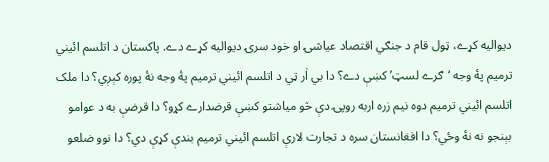دیوالیه کړے، ټول قام د جنګي اقتصاد عیاشۍ او خود سرۍ دیوالیه کړے دے. پاکستان د اتلسم ائیني ترمیم پۀ وجه ‘ګرے لسټ’ کښې دے؟ دا بي اٰر ټي د اتلسم ائیني ترمیم پۀ وجه نۀ پوره کېږي؟ دا ملک اتلسم ائیني ترمیم دوه نیم زره اربه روپۍ دې څو میاشتو کښې قرضدارے کړو؟ دا قرضې به د عوامو بېنجو نه نۀ وځي؟ دا افغانستان سره د تجارت لارې اتلسم ائیني ترمیم بندې کړې دي؟ دا نوو ضلعو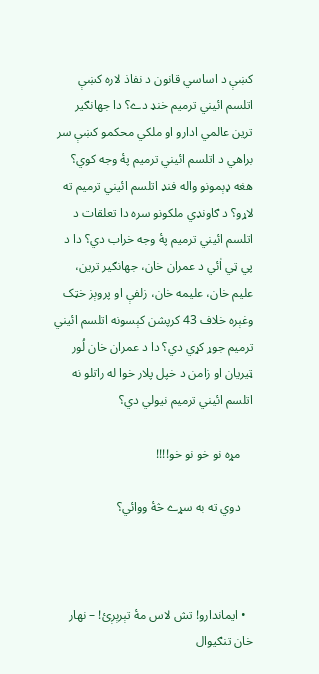کښې د اساسي قانون د نفاذ لاره کښې اتلسم ائیني ترمیم خنډ دے؟ دا جهانګیر ترین عالمي ادارو او ملکي محکمو کښې سر براهي د اتلسم ائیني ترمیم پۀ وجه کوي؟ هغه ډېمونو واله فنډ اتلسم ائیني ترمیم ته لاړو؟ د ګاونډي ملکونو سره دا تعلقات د اتلسم ائیني ترمیم پۀ وجه خراب دي؟ دا د پي ټي اٰئي د عمران خان، جهانګیر ترین، علیم خان، علیمه خان، زلفې او پروېز خټک وغېره خلاف 43 کرپشن کېسونه اتلسم ائیني ترمیم جوړ کړي دي؟ دا د عمران خان لُور ټیریان او زامن د خپل پلار خوا له راتلو نه اتلسم ائیني ترمیم نیولي دي؟

    مړه نو خو نو خو!!!!

    دوي ته به سړے څۀ ووائي؟



  • ایماندارو! تش لاس مۀ تېرېږئ! – نهار خان تنګیوال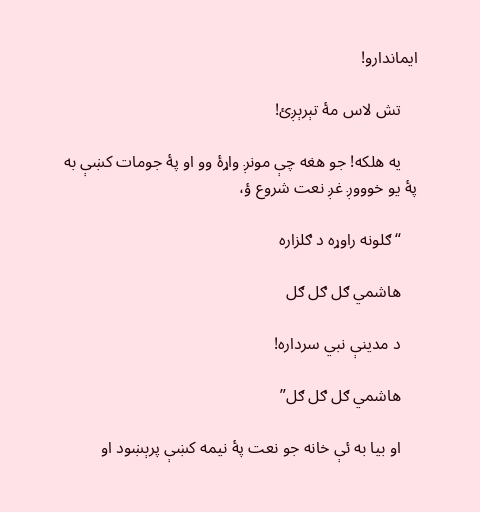ایماندارو!

    تش لاس مۀ تېرېږئ!

    یه هلکه! جو هغه چې مونږ واړۀ وو او پۀ جومات کښې به پۀ یو خوووږ غږ نعت شروع ؤ،

    “ګلونه راوړه د ګلزاره

    هاشمي ګل ګل ګل

    د مدینې نبي سرداره!

    هاشمي ګل ګل ګل”

    او بیا به ئې خانه جو نعت پۀ نیمه کښې پرېښود او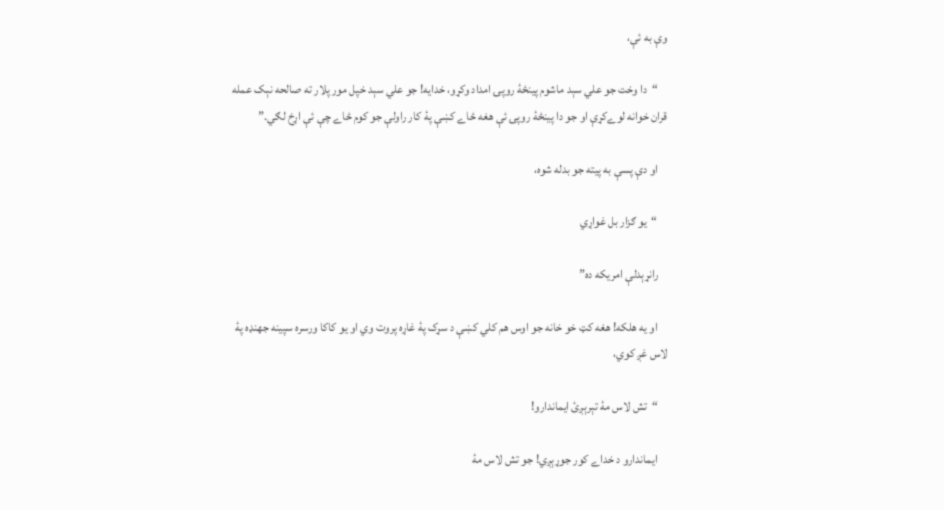وې به ئې،

    “دا وخت جو علي سېد ماشوم پینځۀ روپۍ امداد وکړو، خدایه! جو علي سېد خپل مور پلار ته صالحه نېک عمله قران خوانه لوےکړې او جو دا پینځۀ روپۍ ئې هغه ځاے کښې پۀ کار راولې جو کوم ځاے چې ئې اړخ لګي.”

    او دې پسې به پیته جو بدله شوه،

    “یو ګزار بل غواړي

    رانړېدلې امریکه ده”

    او یه هلکه! هغه کټ خو خانه جو اوس هم کلي کښې د سړک پۀ غاړه پروت وي او یو کاکا ورسره سپینه جهنډه پۀ لاس غږ کوي،

    “تش لاس مۀ تېرېږئ ایماندارو!

    ایماندارو د خداے کور جوړېږي! جو تش لاس مۀ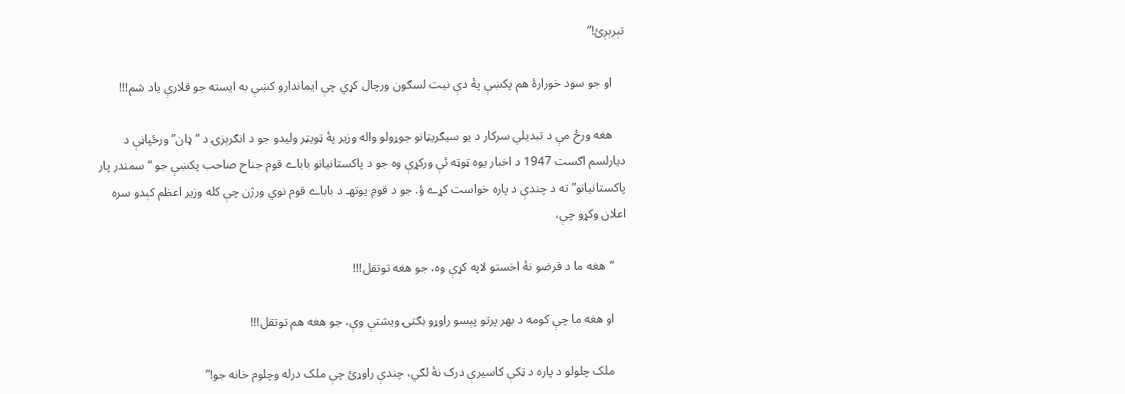تېرېږئ!”

    او جو سود خورارۀ هم پکښې پۀ دې نیت لسګون ورچال کړي چې ایماندارو کښې به ایسته جو قلارې یاد شم!!!

    هغه ورځ مې د تبدیلي سرکار د یو سیګریټانو جوړولو واله وزیر پۀ ټویټر ولیدو جو د انګرېزۍ د “ډان” ورځپاڼې د دیارلسم اګست 1947 د اخبار یوه ټوټه ئې ورکړې وه جو د پاکستانیانو باباے قوم جناح صاحب پکښې جو “سمندر پار پاکستانیانو” ته د چندې د پاره خواست کړے ؤ. جو د قومِ یوتهـ د باباے قوم نوي ورژن چې کله وزیر اعظم کېدو سره اعلان وکړو چې،

    “هغه ما د قرضو نۀ اخستو لاپه کړې وه، جو هغه توتقل!!!

    او هغه ما چې کومه د بهر پرتو پېسو راوړو بګتۍ ویشتې وې، جو هغه هم توتقل!!!

    ملک چلولو د پاره د ټکې کاسیرې درک نۀ لګي، چندې راوړئ چې ملک درله وچلوم خانه جو!”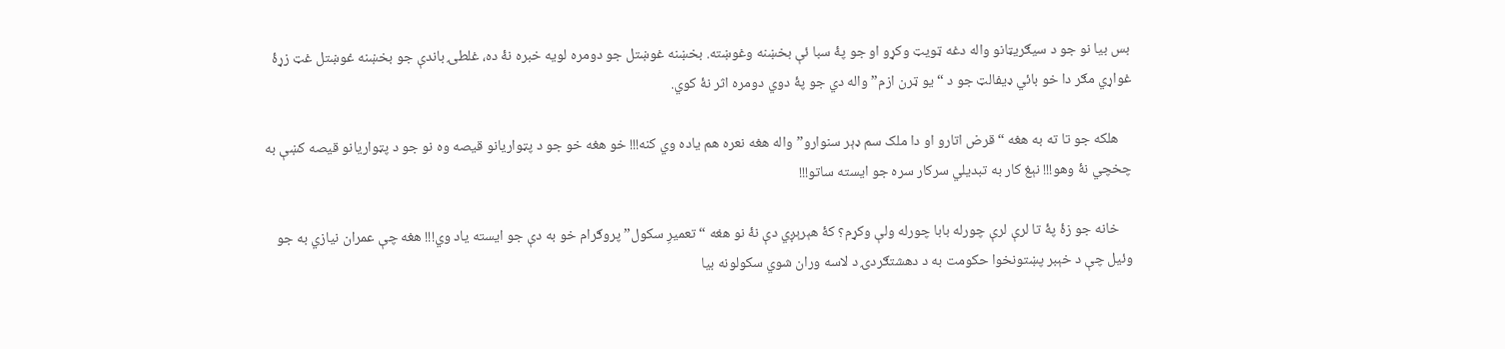بس بیا نو جو د سیګریټانو واله دغه ټویټ وکړو او جو پۀ سبا ئې بخښنه وغوښته. بخښنه غوښتل جو دومره لویه خبره نۀ ده، غلطۍ باندې جو بخښنه غوښتل غټ زړۀ غواړي مګر دا خو بائي ډیفالټ جو د “یو ټرن ازم” واله دي جو پۀ دوي دومره اثر نۀ کوي.

    هلکه جو تا ته به هغه “قرض اتارو او دا ملک سم ډېر سنوارو” واله هغه نعره هم یاده وي کنه!!! خو هغه خو جو د پټواریانو قیصه وه نو جو د پټواریانو قیصه کښې به چخچي نۀ وهو!!! نېغ کار به تبدیلي سرکار سره جو ایسته ساتو!!!

    خانه جو زۀ پۀ تا لرې لرې چورله بابا چورله ولې وکړم؟ کۀ هېرېږي دې نۀ نو هغه “تعمیرِ سکول” پروګرام خو به دې جو ایسته یاد وي!!! هغه چې عمران نیازي به جو وئیل چې د خېبر پښتونخوا حکومت به د دهشتګردۍ د لاسه وران شوي سکولونه بیا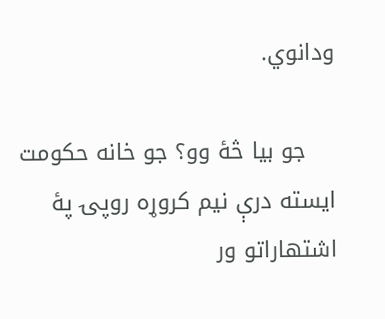ودانوي.

    جو بیا څۀ وو؟ جو خانه حکومت ایسته درې نیم کروړه روپۍ پۀ اشتهاراتو ور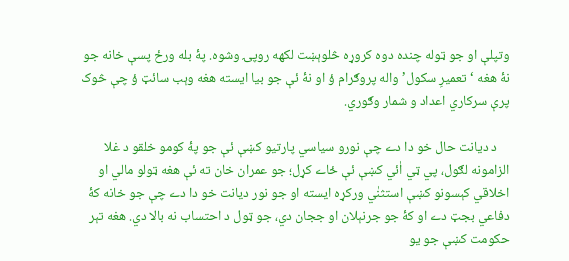وتپلې او جو ټوله چنده دوه کروړه څلوېښت لکهه روپۍ وشوه. پۀ بله ورځ پسې خانه جو نۀ هغه ‘تعمیرِ سکول’ واله پروګرام ؤ او نۀ ئې جو بیا ایسته هغه وېب سائټ ؤ چې څوک پرې سرکاري اعداد و شمار وګوري.

    د دیانت حال خو دا دے چې نورو سیاسي پارتیو کښې ئې جو پۀ کومو خلقو د غلا الزامونه لګول، پي ټي اٰئي کښې ئې ځاے کړل؛ جو عمران خان ته ئې هغه ټولو مالي او اخلاقي کېسونو کښې استثنٰي ورکړه ایسته او جو نور دیانت خو دا دے چې جو خانه کۀ دفاعي بجټ دے او کۀ جو جرنېلان او ججان دي، جو ټول د احتساب نه بالا دي. هغه تېر حکومت کښې جو یو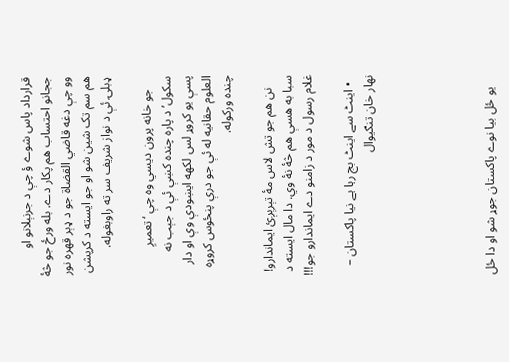قرارداد پاس شوے ؤ چې د جرنېلانو او ججانو احتساب هم پکار دے. بله ورځ جو څۀ وو چې دغه قاضي القضاة جو د ډېر قهره نور هم سم تک شین شو او جو ایسته د کرپشن ډبلۍ ئې د نواز شریف سر ته راوبغوله.

    جو خانه پرون دیسي وه چې ‘تعمیرِ سکول’ د پاره چنده کښې ئې د جېب نه پسې یو کروړ لس لکهه ايښودې وې او دار العلوم حقانیه له ئې جو درې پنځوس کروړه چنده ورکوله.

    نن هم جو تش لاس مۀ تېرېږئ ایماندارو! سبا به هسې هم څۀ نۀ وي. دا مال ایسته د غلام رسول د مور د زامنو دے ایماندارو جو!!!

  • اینٹ سے اینٹ بج رہا ہے نیا پاکستان – نهار خان تنګیوال





    یو ځل بیا نوے پاکستان جوړ شو او دا ځل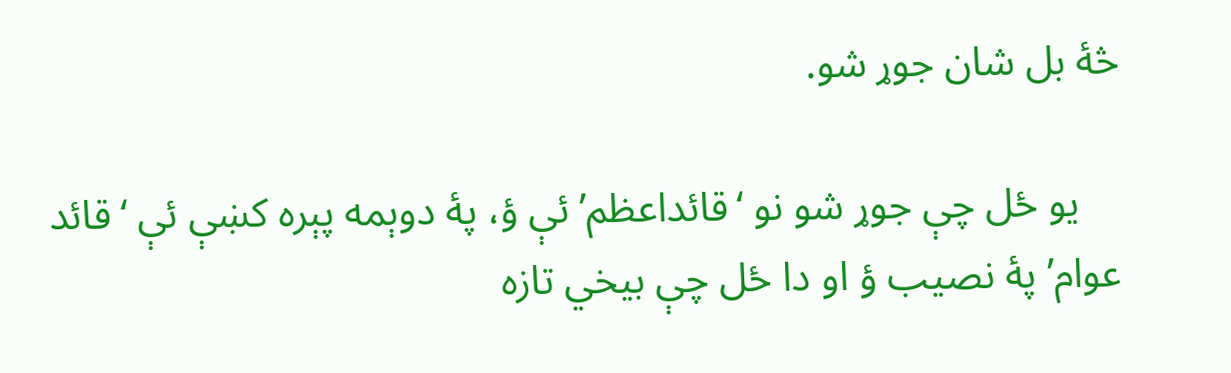څۀ بل شان جوړ شو.

    یو ځل چې جوړ شو نو ‘قائداعظم’ ئې ؤ، پۀ دوېمه پېره کښې ئې ‘قائد عوام’ پۀ نصیب ؤ او دا ځل چې بیخي تازه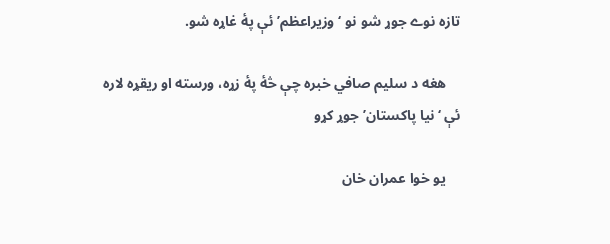تازه نوے جوړ شو نو ‘وزیراعظم’ ئې پۀ غاړه شو.

    هغه د سلیم صافي خبره چې څۀ پۀ زړه، ورسته او ریقړه لاره ئې ‘نیا پاکستان’ جوړ کړو

    یو خوا عمران خان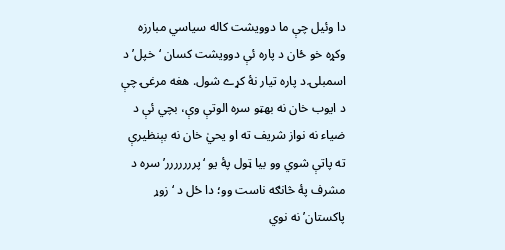دا وئیل چې ما دوویشت کاله سیاسي مبارزه وکړه خو ځان د پاره ئې دوویشت کسان ‘خپل’ د اسمبلۍ د پاره تیار نۀ کړے شول. هغه مرغۍ چې د ایوب خان نه بهټو سره الوتې وې، بچي ئې د ضیاء نه نواز شریف ته او يحيٰ خان نه بېنظیرې ته پاتې شوي وو بیا ټول پۀ یو ‘پررررررر’ سره د مشرف پۀ څانګه ناست وو؛ دا ځل د ‘زوړ پاکستان’ نه نوي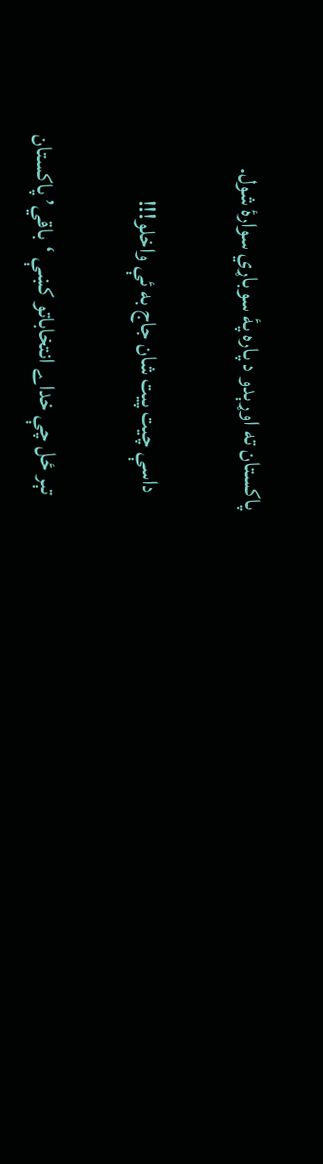پاکستان ته اوړېدو د پاره پۀ سوباړي سوارۀ شول.

    داسې چیت پیت شان جاج به ئې واخلو!!!

    تېر ځل چې خداے انتخاباتو کښې ‘باقي’ پاکستان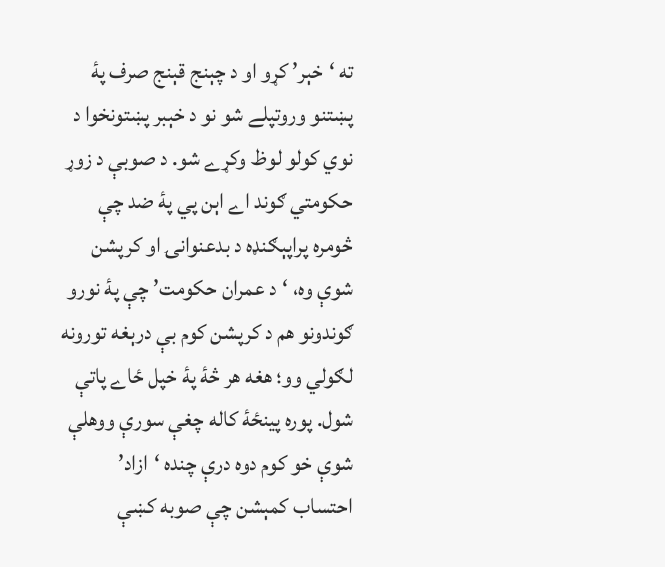ته ‘خېر’ کړو او د چېنج قېنج صرف پۀ پښتنو وروتپلے شو نو د خېبر پښتونخوا د نوي کولو لوظ وکړے شو. د صوبې د زوړ حکومتي ګوند اے اېن پي پۀ ضد چې څومره پراپېګنډه د بدعنوانۍ او کرپشن شوې وه، ‘د عمران حکومت’ چې پۀ نورو ګوندونو هم د کرپشن کوم بې درېغه تورونه لګولي وو؛ هغه هر څۀ پۀ خپل ځاے پاتې شول. پوره پینځۀ کاله چغې سورې ووهلې شوې خو کوم دوه درې چنده ‘ازاد’ احتساب کمېشن چې صوبه کښې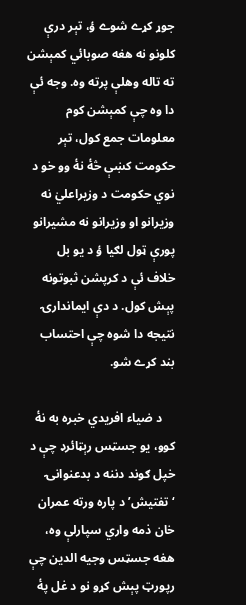جوړ کړے شوے ؤ، تېر درې کلونو نه هغه صوبائي کمېشن ته تاله وهلې پرته وه. وجه ئې دا وه چې کمېشن کوم معلومات جمع کول، تېر حکومت کښې څۀ نۀ وو خو د نوي حکومت د وزیراعليٰ نه وزیرانو او وزیرانو نه مشیرانو پورې ټول لګیا ؤ د یو بل خلاف ئې د کرپشن ثبوتونه پېش کول. د دې ایماندارۍ نتیجه دا شوه چې احتساب بند کړے شو.

    د ضیاء افریدي خبره به نۀ کوو، یو جسټس رېټائرډ چې د خپل ګوند دننه د بدعنوانۍ ‘تفتیش’ د پاره ورته عمران خان ذمه واري سپارلې وه، هغه جسټس وجیه الدین چې رپورټ پېش کړو نو د غل پۀ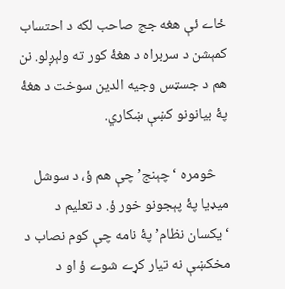ځاے ئې هغه جج صاحب لکه د احتساب کمېشن د سربراه د هغۀ کور ته ولېږلو. نن هم د جسټس وجیه الدین سوخت د هغۀ پۀ بیانونو کښې ښکاري.

    څومره ‘چېنج’ چې هم ؤ، د سوشل میډیا پۀ پېجونو خور ؤ. د تعلیم د ‘یکسان نظام’ پۀ نامه چې کوم نصاب د مخکښې نه تیار کړے شوے ؤ او د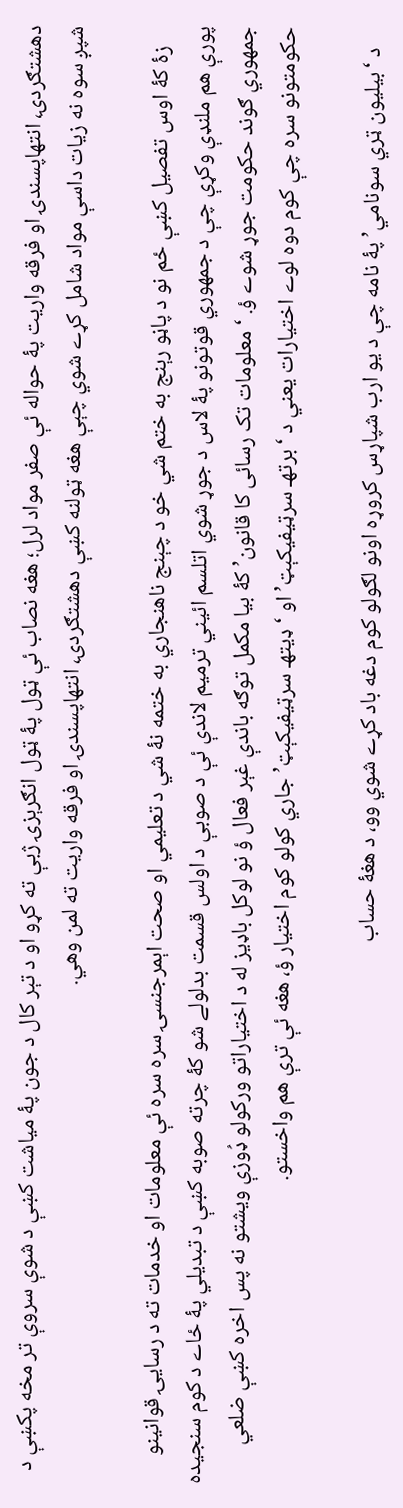دهشتګردۍ، انتهاپسندۍ او فرقه واریت پۀ حواله ئې صفر مواد لرل؛ هغه نصاب ئې ټول پۀ ټول انګرېزۍ ژبې ته کړو او د تېر کال د جون پۀ میاشت کښې د شوې سروې تر مخه پکښې د شپږ سوه نه زیات داسې مواد شامل کړے شوي چېې هغه ټولنه کښې دهشتګردۍ، انتهاپسندۍ او فرقه واریت ته لمن وهي.

    زۀ کۀ اوس تفصیل کښې ځم نو د پاڼو رېنج به ختم شي خو د چېنج ناهنجاري به ختمه نۀ شي د تعلیمي او صحت اېمرجنسۍ سره سره ئې معلومات او خدمات ته د رسایۍ قوانینو پورې هم ملنډې وکړې چې د جمهوري قوتونو پۀ لاس د جوړ شوي اتلسم ائیني ترمیم لاندې ئې د صوبې د اولس قسمت بدلولے شو کۀ چرته صوبه کښې د تبدیلي پۀ ځاے د کوم سنجیده جمهوري ګوند حکومت جوړ شوے ؤ. ‘معلومات تک رسائی کا قانون’ کۀ بیا مکمل توګه باندې غېر فعال ؤ نو لوکل باډیز له د اختیاراتو ورکولو ډُوزې ویشتو نه پس اخره کښې ضلعي حکومتونو سره چې کوم دوه لوے اختیارات یعني د ‘برتهـ سرټیفیکېټ’ او ‘ډیتهـ سرټیفیکېټ’ جاري کولو کوم اختیار ؤ، هغه ئې ترې هم واخستو.

    د ‘بیلیون ټري سونامي’ پۀ نامه چې د یو ارب شپاړس کروړه اونو لګولو کوم دغه باد کړے شوي وو، د هغۀ حساب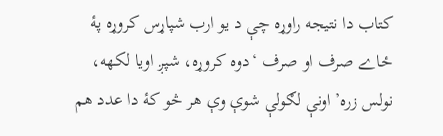کتاب دا نتیجه راوړه چې د یو ارب شپاړس کروړه پۀ ځاے صرف او صرف ‘دوه کروړه، شپږ اویا لکهه، نولس زره’ اونې لګولې شوې وې هر څو کۀ دا عدد هم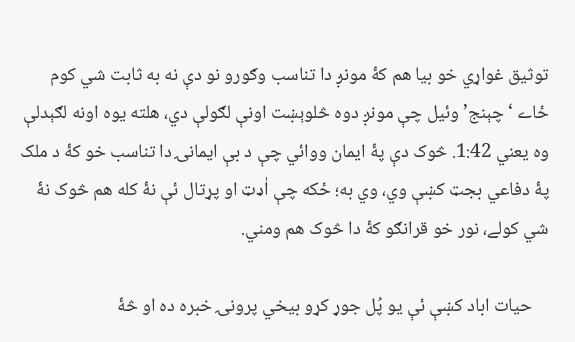توثیق غواړي خو بیا هم کۀ مونږ دا تناسب وګورو نو دې نه به ثابت شي کوم ځاے ‘چېنج’ وئیل چې مونږ دوه څلوېښت اونې لګولې دي، هلته یوه اونه لګېدلې وه یعني 1:42. څوک دې پۀ ایمان ووائي چې د بې ایمانۍ دا تناسب خو کۀ د ملک پۀ دفاعي بجټ کښې وي، وي به؛ ځکه چې اٰډټ او پړتال ئې نۀ کله هم څوک نۀ شي کولے، نور خو قرانګو کۀ دا څوک هم ومني.

    حیات اباد کښې ئې یو پُل جوړ کړو بیخي پرونۍ خبره ده او څۀ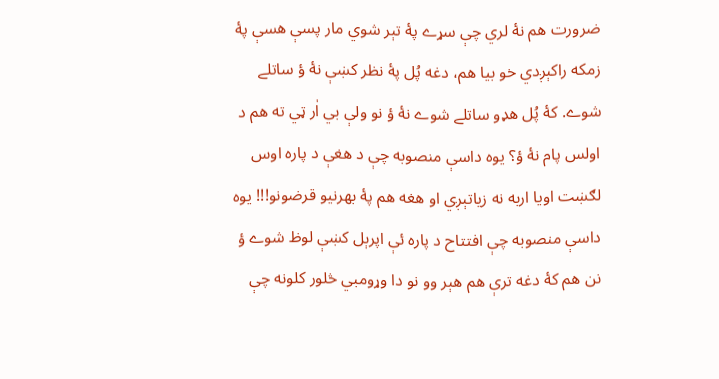ضرورت هم نۀ لري چې سړے پۀ تېر شوي مار پسې هسې پۀ زمکه راکېږدي خو بیا هم، دغه پُل پۀ نظر کښې نۀ ؤ ساتلے شوے. کۀ پُل هډو ساتلے شوے نۀ ؤ نو ولې بي اٰر ټي ته هم د اولس پام نۀ ؤ؟ یوه داسې منصوبه چې د هغې د پاره اوس لګښت اویا اربه نه زیاتېږي او هغه هم پۀ بهرنیو قرضونو!!! یوه داسې منصوبه چې افتتاح د پاره ئې اپرېل کښې لوظ شوے ؤ نن هم کۀ دغه ترې هم هېر وو نو دا وړومبي څلور کلونه چې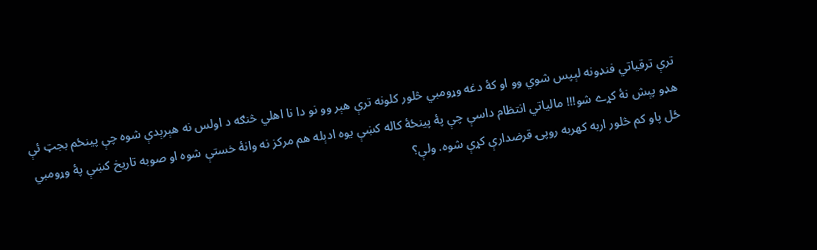ترې ترقیاتي فنډونه لېپس شوي وو او کۀ دغه وړومبي څلور کلونه ترې هېر وو نو دا نا اهلي څنګه د اولس نه هېرېدې شوه چې پینځم بجټ ئې هډو پېش نۀ کړے شو!!! مالیاتي انتظام داسې چې پۀ پینځۀ کاله کښې یوه ادېله هم مرکز نه وانۀ خستې شوه او صوبه تاریخ کښې پۀ وړومبي ځل پاو کم څلور اربه کهربه روپۍ قرضدارې کړې شوه. ولې؟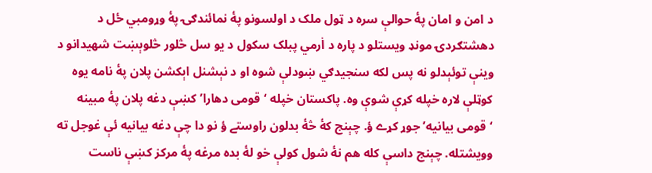د امن و امان پۀ حوالې سره د ټول ملک د اولسونو پۀ نمائندګۍ پۀ وړومبي ځل د دهشتګردۍ مونډ ویستلو د پاره د اٰرمي پبلک سکول د یو سل څلور څلوېښت شهیدانو د وینې توئېدلو نه پس لکه سنجیدګي ښودلې شوه او د نېشنل اېکشن پلان پۀ نامه یوه کوټلې لاره خپله کړې شوې وه. پاکستان خپله ‘قومی دهارا’ کښې دغه پلان پۀ مبینه ‘قومی بیانیه’ جوړ کړے ؤ. چېنج کۀ څۀ بدلون راوستے ؤ نو دا چې دغه بیانیه ئې غوجل ته وویشتله. چېنج داسې کله هم نۀ شول کولې خو لۀ بده مرغه پۀ مرکز کښې ناست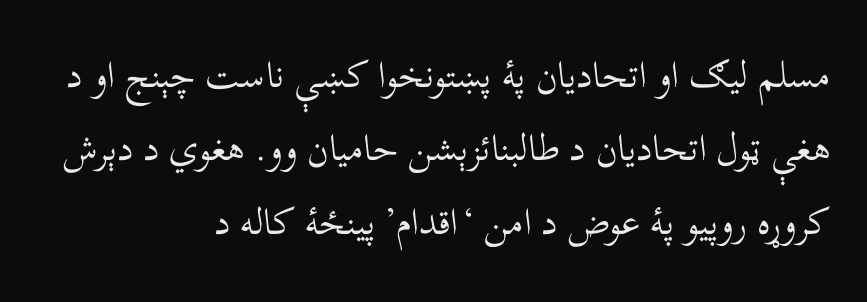مسلم لیګ او اتحادیان پۀ پښتونخوا کښې ناست چېنج او د هغې ټول اتحادیان د طالبنائزېشن حامیان وو. هغوي د دېرش کروړه روپیو پۀ عوض د امن ‘اقدام’ پینځۀ کاله د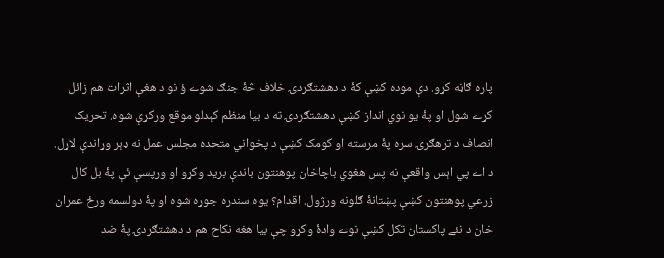پاره ګاڼه کړو. دې موده کښې کۀ د دهشتګردۍ خلاف څۀ جنګ شوے ؤ نو د هغې اثرات هم زائل کړے شول او پۀ یو نوي انداز کښې دهشتګردۍ ته د بیا منظم کېدلو موقع ورکړې شوه. تحریک انصاف د ترهګرۍ سره پۀ مرسته او کومک کښې د پخواني متحده مجلس عمل نه ډېر وړاندې لاړل. د اے پي اېس واقعې نه پس هغوي باچاخان پوهنتون باندې برید وکړو او ورپسې ئې پۀ بل کال زرعي پوهنتون کښې پښتانۀ ګلونه ورژول. اقدام؟ یوه سندره جوړه شوه او پۀ دولسمه ورځ عمران خان د نئے پاکستان تکل کښې نوے وادۀ وکړو چې بیا هغه نکاح هم د دهشتګردۍ پۀ ضد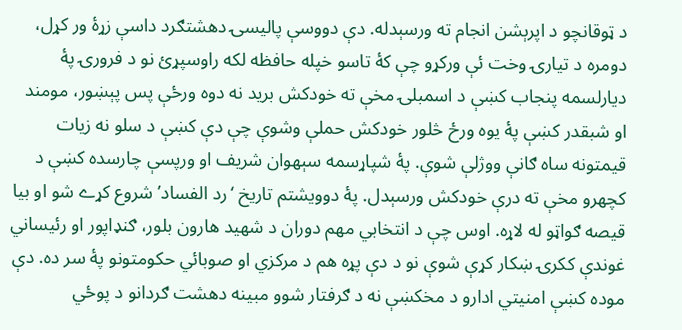د ټوقانچو د اپرېشن انجام ته ورسېدله. دې دووسې پالیسۍ دهشتګرد داسې زړۀ ور کړل، دومره د تیارۍ وخت ئې ورکړو چې کۀ تاسو خپله حافظه لکه راوسپړئ نو د فرورۍ پۀ دیارلسمه پنجاب کښې د اسمبلۍ مخې ته خودکش برید نه دوه ورځې پس پېښور، مومند او شبقدر کښې پۀ یوه ورځ څلور خودکش حملې وشوې چې دې کښې د سلو نه زیات قیمتونه ساه ګانې ووژلې شوې. پۀ شپاړسمه سېهوان شریف او ورپسې چارسده کښې د کچهرو مخې ته درې خودکش ورسېدل. پۀ دوویشتم تاریخ ‘رد الفساد’ شروع کړے شو او بیا قیصه ګواټو له لاړه. اوس چې د انتخابي مهم دوران د شهید هارون بلور، ګنډاپور او رئیساني غوندې ککرۍ ښکار کړې شوې نو د دې پړه هم د مرکزي او صوبائي حکومتونو پۀ سر ده. دې موده کښې امنیتي ادارو د مخکښې نه د ګرفتار شوو مبینه دهشت ګردانو د پوځي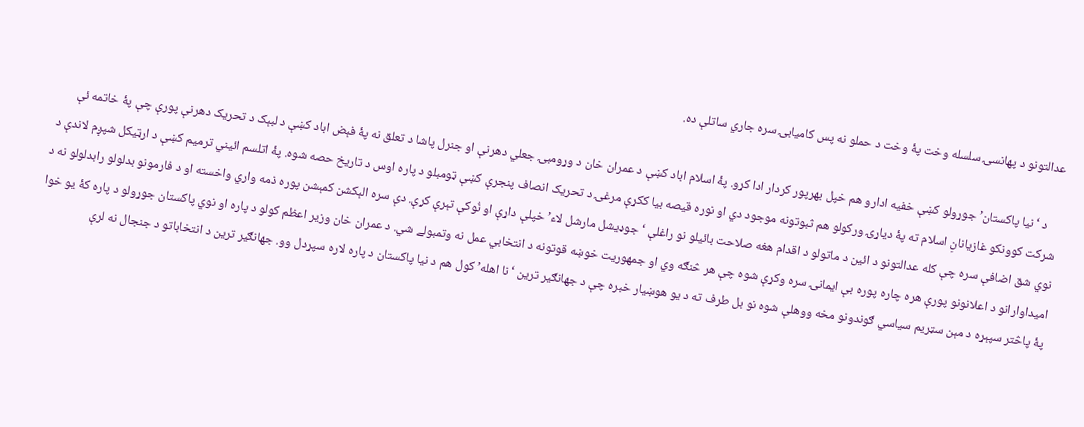عدالتونو د پهانسۍ سلسله وخت پۀ وخت د حملو نه پس کامیابۍ سره جاري ساتلې ده.

    د ‘نیا پاکستان’ جوړولو کښې خفیه ادارو هم خپل بهرپور کردار ادا کړو. پۀ اسلام اباد کښې د عمران خان د وړومبۍ جعلي دهرنې او جنرل پاشا د تعلق نه پۀ فېض اباد کښې د لبېک د تحریک دهرنې پورې چې پۀ خاتمه ئې شرکت کوونکو غازیانانِ اسلام ته پۀ دیاړۍ ورکولو هم ثبوتونه موجود دي او نوره قیصه بیا ککړې مرغۍ د تحریک انصاف پنجرې کښې ټومبلو د پاره اوس د تاریخ حصه شوه. پۀ اتلسم ائیني ترمیم کښې د ارټیکل شپږم لاندې د نوي شق اضافې سره چې کله عدالتونو د ائین د ماتولو د اقدام هغه صلاحت بائیلو نو راغلې ‘جوډیشل مارشل لاء’ خپلې داړې او نُوکې تېرې کړې. دې سره الېکشن کمېشن پوره ذمه واري واخسته او د فارمونو بدلولو رابدلولو نه د امیداوارانو د اعلانونو پورې هره چاره پوره بې ایمانۍ سره وکړې شوه چې هر څنګه وي او جمهوریت خوښه قوتونه د انتخابي عمل نه وتمبولے شي. د عمران خان وزیر اعظم کولو د پاره او نوي پاکستان جوړولو د پاره کۀ یو خوا پۀ پاڅتر سپېړه د مېن سټریم سیاسي ګوندونو مخه ووهلې شوه نو بل طرف ته د یو هوښیار خبره چې د جهانګیر ترین ‘نا اهله’ کول هم د نیا پاکستان د پاره لاره سپړدل وو. جهانګیر ترین د انتخاباتو د جنجال نه لرې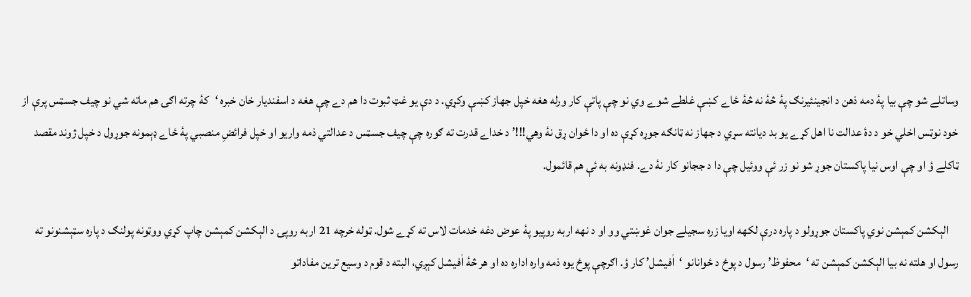وساتلے شو چې بیا پۀ دمه ذهن د انجینئیرنګ پۀ څۀ نه څۀ ځاے کښې غلطے شوے وي نو چې پاتې کار ورله هغه خپل جهاز کښې وکړي. د دې یو غټ ثبوت دا هم دے چې هغه د اسفندیار خان خبره ‘کۀ چرته اګۍ هم ماته شي نو چیف جسټس پرې از خود نوټس اخلي خو د دۀ عدالت نا اهل کړے یو بد دیانته سړي د جهاز نه ټانګه جوړه کړې ده او دا ځوان ړق نۀ وهي!!!’ د خداے قدرت ته ګوره چې چیف جسټس د عدالتي ذمه واریو او خپل فرائضِ منصبي پۀ ځاے ډېمونه جوړول د خپل ژوند مقصد ټاکلے ؤ او چې اوس نیا پاکستان جوړ شو نو زر ئې ووئیل چې دا د ججانو کار نۀ دے. فنډونه به ئې هم قائمول.

    الېکشن کمېشن نوي پاکستان جوړولو د پاره درې لکهه اویا زره سجیلے جوان غوښتي وو او د نهه اربه روپیو پۀ عوض دغه خدمات لاس ته کړے شول. ټوله خرچه 21 اربه روپۍ د الېکشن کمېشن چاپ کړي ووټونه پولنګ د پاره سټېشنونو ته رسول او هلته نه بیا الېکشن کمېشن ته ‘محفوظ’ رسول د پوځ د ځوانانو ‘اٰفیشل’ کار ؤ. اګرچې پوځ یوه ذمه واره اداره ده او هر څۀ اٰفیشل کېږي، البته د قوم د وسیع ترین مفاداتو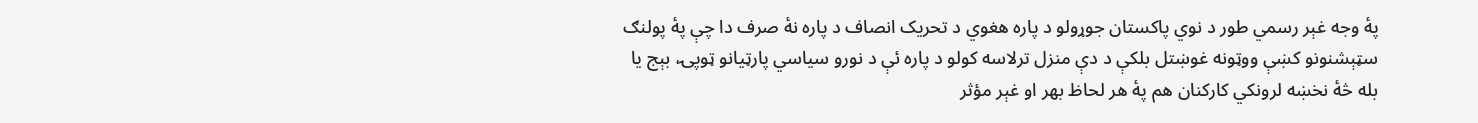پۀ وجه غېر رسمي طور د نوي پاکستان جوړولو د پاره هغوي د تحریک انصاف د پاره نۀ صرف دا چې پۀ پولنګ سټېشنونو کښې ووټونه غوښتل بلکې د دې منزل ترلاسه کولو د پاره ئې د نورو سیاسي پارټیانو ټوپۍ، بېج یا بله څۀ نخښه لرونکي کارکنان هم پۀ هر لحاظ بهر او غېر مؤثر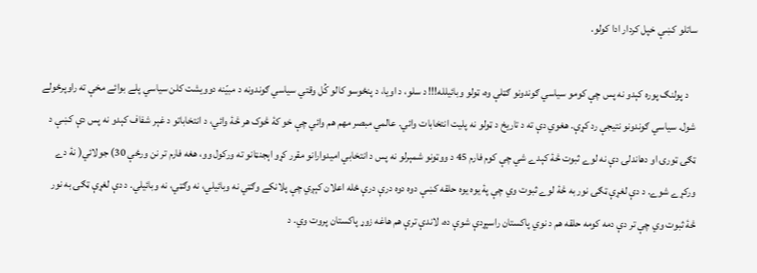ساتلو کښې خپل کردار ادا کولو.

    د پولنګ پوره کېدو نه پس چې کومو سیاسي ګوندونو ګټلې وه، ټولو وبائیلله!!! د سلو، د اویا، د پنځوسو کالو کُل وقتي سیاسي ګوندونه د مبیّنه دوویشت کلن سیاسي پلے بوائے مخې ته راوپرځولے شول. سیاسي ګوندونو نتیجې رد کړې. هغوي دې ته د تاریخ د ټولو نه پلیت انتخابات وائي. عالمي مبصر مهم هم وائي چې خو کۀ څوک هر څۀ وائي، د انتخاباتو د غېر شفاف کېدو نه پس دې کښې د ټګۍ ټورۍ او دهاندلۍ دې نه لوے ثبوت څۀ کېدے شي چې کوم فارم 45 د ووټونو شمېرلو نه پس د انتخابي امیدوارانو مقرر کړو اېجنټانو ته ورکول وو، هغه فارم تر نن ورځې 30) جولائي( نۀ دے ورکړے شوے. د دې لغړې ټګۍ نور به څۀ لوے ثبوت وي چې پۀ یوه یوه حلقه کښې دوه دوه درې درې ځله اعلان کېږي چې پلانکے وګټي نه وبائیلي، نه وګټي، نه وبائیلي. د دې لغړې ټګۍ به نور څۀ ثبوت وي چې تر دې دمه کومه حلقه هم د نوي پاکستان راسپړدې شوې ده، لاندې ترې هم هاغه زوړ پاکستان پروت وي. د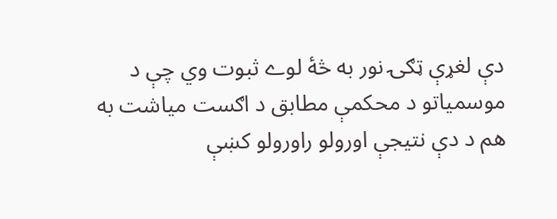دې لغړې ټګۍ نور به څۀ لوے ثبوت وي چې د موسمیاتو د محکمې مطابق د اګست میاشت به هم د دې نتیجې اورولو راورولو کښې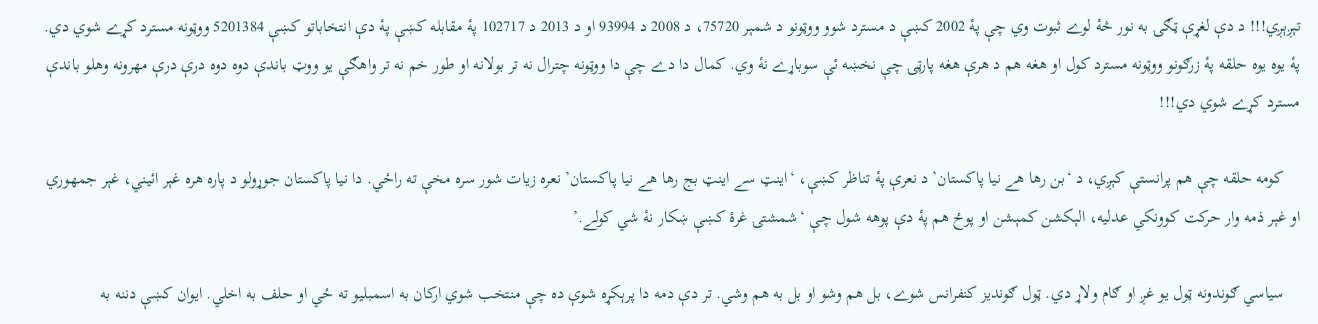تېږېږي!!! د دې لغړې ټګۍ به نور څۀ لوے ثبوت وي چې پۀ 2002 کښې د مسترد شوو ووټونو د شمېر 75720، د 2008 د 93994 او د 2013 د 102717 پۀ مقابله کښې پۀ دې انتخاباتو کښې 5201384 ووټونه مسترد کړے شوي دي. پۀ یوه یوه حلقه پۀ زرګونو ووټونه مسترد کول او هغه هم د هرې هغه پارټۍ چې نخښه ئې سوباړے نۀ وي. کمال دا دے چې دا ووټونه چترال نه تر بولانه او طور خم نه تر واهګې یو ووټ باندې دوه دوه درې درې مهرونه وهلو باندې مسترد کړے شوي دي!!!

    کومه حلقه چې هم پرانستې کېږي، د ‘بن رها هے نیا پاکستان’ د نعرې پۀ تناظر کښې، ‘اینټ سے اینټ بج رها هے نیا پاکستان’ نعره زیات شور سره مخې ته راځي. دا نیا پاکستان جوړولو د پاره هره غېر ائیني، غېر جمهوري او غېر ذمه وار حرکت کوونکي عدلیه، الېکشن کمېشن او پوځ هم پۀ دې پوهه شول چې ‘شمشتۍ غرۀ کښې ښکار نۀ شي کولے.’

    سیاسي ګوندونه ټول یو غږ او ګام ولاړ دي. ټول ګوندیز کنفرانس شوے، بل هم وشو او بل به هم وشي. تر دې دمه دا پرېکړه شوې ده چې منتخب شوي ارکان به اسمبلیو ته ځي او حلف به اخلي. ایوان کښې دننه به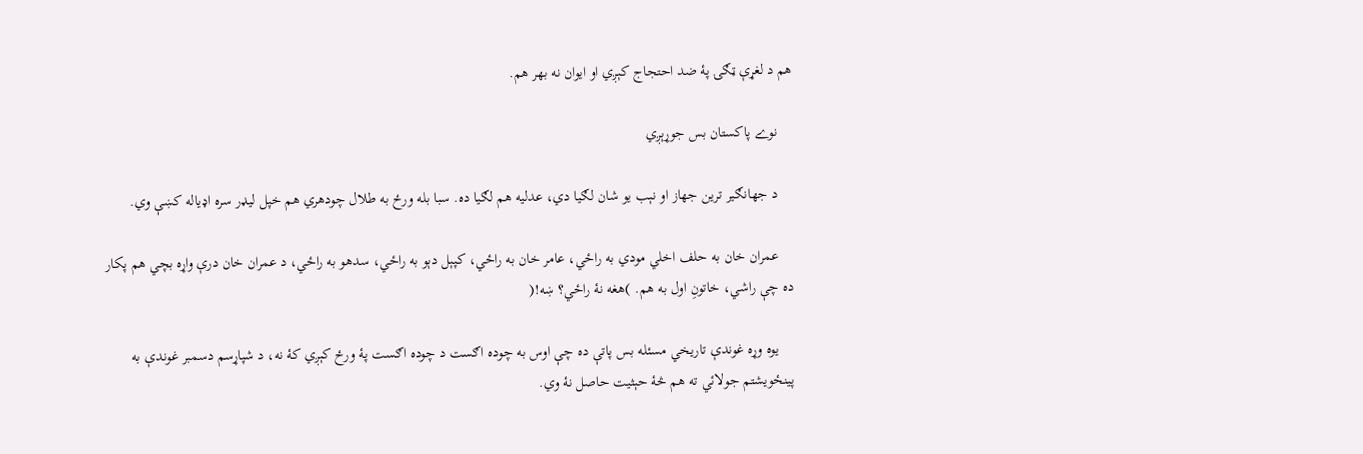هم د لغړې ټګۍ پۀ ضد احتجاج کېږي او ایوان نه بهر هم.

    نوے پاکستان بس جوړېږي

    د جهانګیر ترین جهاز او نېب یو شان لګیا دي، عدلیه هم لګیا ده. سبا بله ورځ به طلال چودهري هم خپل لیډر سره اډیاله کښې وي.

    عمران خان به حلف اخلي مودي به راځي، عامر خان به راځي، کپېل دېو به راځي، سدهو به راځي، د عمران خان درې واړه بچي هم پکار ده چې راشي، خاتونِ اول به هم. )هغه نۀ راځي؟ ښه!(

    یوه وړه غوندې تاریخي مسئله بس پاتې ده چې اوس به چوده اګست د چوده اګست پۀ ورځ کېږي کۀ نه، د شپاړسم دسمبر غوندې به پینځویشتم جولائي ته هم څۀ حېثیت حاصل نۀ وي.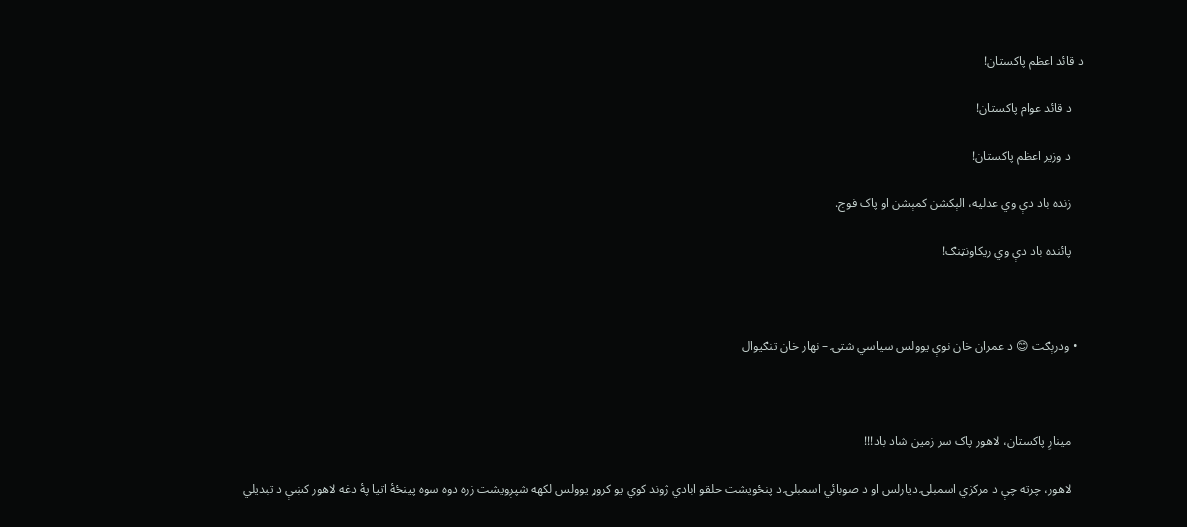د قائد اعظم پاکستان!

    د قائد عوام پاکستان!

    د وزیر اعظم پاکستان!

    زنده باد دې وي عدلیه، الېکشن کمېشن او پاک فوج.

    پائنده باد دې وي ریکاونټنګ!



  • ودرېګت 😊 د عمران خان نوې یوولس سیاسي شتۍ – نهار خان تنګیوال



    مینارِ پاکستان، لاهور پاک سر زمین شاد باد!!!

    لاهور، چرته چې د مرکزي اسمبلۍ دیارلس او د صوبائي اسمبلۍ د پنځویشت حلقو ابادي ژوند کوي یو کروړ یوولس لکهه شپږویشت زره دوه سوه پینځۀ اتیا پۀ دغه لاهور کښې د تبدیلي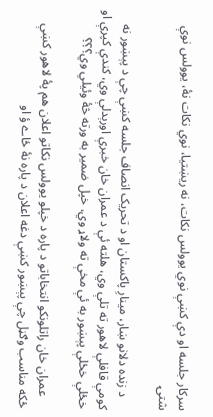سرکار جلسه او دې کښې نوي یوولس نکات، نه ريښتیا، نوي نکات نۀ، یوولس نوې شتۍ

    د زنده دلانو ښار، مینارِ پاکستان او د تحریک انصاف جلسه کښې چې د پېښور نه کومې قافلې لاهور ته تلې وي، هلته ئې د عمران خان خبرې اورېدلې وي، کندې کپرې او خځلې خځلې پېښور به ئې مخې ته ولاړ وي، خپل ضمیر به ورته څۀ وئیلي وي؟؟؟

    عمران خان راتلونکو انتخاباتو د پاره د خپلو یوولس نکاتو اعلان هم پۀ لاهور کښې ځکه مناسب وګڼل چې پېښور کښې دغه اعلان د پاره نۀ ځاے ؤ او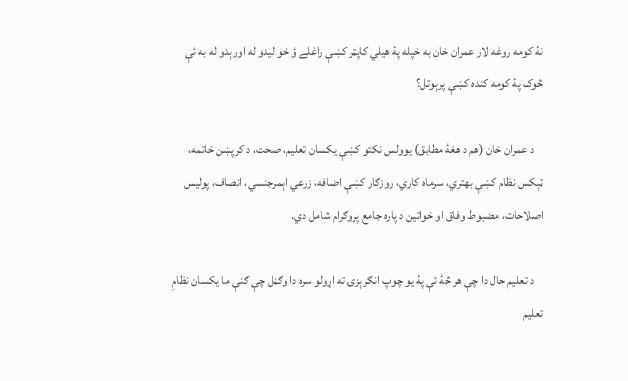نۀ کومه روغه لار عمران خان به خپله پۀ هیلي کاپټر کښې راغلے ؤ خو لیدو له اورېدو له به ئې څوک پۀ کومه کنده کښې پرېوتل؟

    د عمران خان (هم د هغۀ مطابق) یوولس نکتو کښې یکسان تعلیم، صحت، د کرپښن خاتمه، ټېکس نظام کښې بهتري، سرماه کاري، روزګار کښې اضافه، زرعي اېمرجنسي، انصاف، پولیس اصلاحات، مضبوط وفاق او خواتین د پاره جامع پروګرام شامل دي.

    د تعلیم حال دا چې هر څۀ ئې پۀ یو چوپ انګرېزۍ ته اړولو سره دا وګڼل چې ګنې ما یکسان نظامِ تعلیم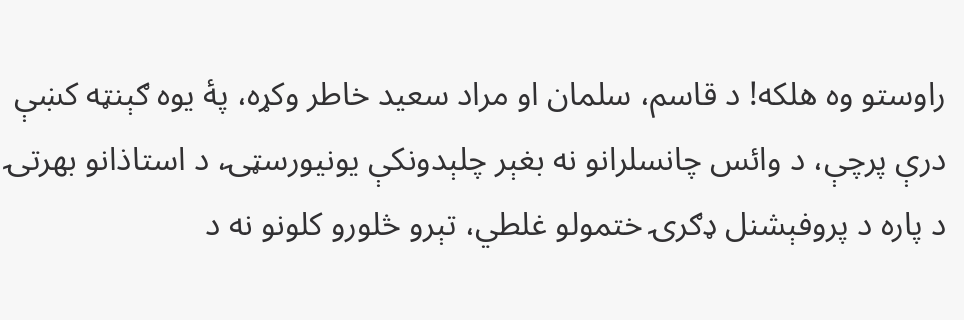راوستو وه هلکه! د قاسم، سلمان او مراد سعید خاطر وکړه، پۀ یوه ګېنټه کښې درې پرچې، د وائس چانسلرانو نه بغېر چلېدونکې یونیورسټۍ، د استاذانو بهرتۍ د پاره د پروفېشنل ډګرۍ ختمولو غلطي، تېرو څلورو کلونو نه د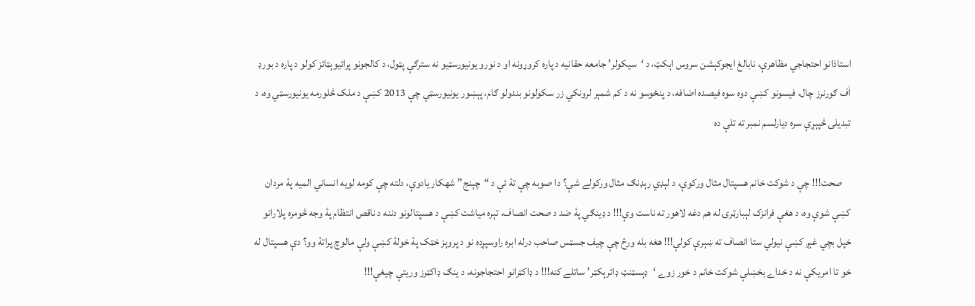استاذانو احتجاجي مظاهرې، نابالغ ایجوکېشن سروس اېکټ، د ‘سیکولر’ جامعه حقانیه د پاره کروړونه او د نورو یونیورسټیو نه سترګې پټول، د کالجونو پرائیوېټائز کولو د پاره د بورډ اٰف ګورنرز چال، فیسونو کښې دوه سوه فیصده اضافه، د پنځوسو نه د کم شمېر لرونکي زر سکولونو بندولو ګام، پېښور یونیورسټي چې 2013 کښې د ملک څلورمه یونیورسټي وه، د تبدیلۍ څپېړې سره دیارلسم نمبر ته تلې ده

    صحت!!! چې د شوکت خانم هسپتال مثال ورکوې، د لېډي رېډنګ مثال ورکولے شې؟ دا صوبه چې تۀ ئې د “چېنج” شهکار یادوې، دلته چې کومه لویه انساني المیه پۀ مردان کښې شوې وه، د هغې فرانزک لېبارټرۍ له هم دغه لاهور ته ناست وې!!! د ډینګي پۀ ضد د صحت انصاف، تېره میاشت کښې د هسپتالونو دننه د ناقص انتظام پۀ وجه څومره پلارانو خپل بچي غېږ کښې نیولي ستا انصاف ته ښېرې کولې!!! هغه بله ورځ چې چیف جسټس صاحب درله ابره راوسپړده نو د پروېز خټک پۀ خولۀ کښې ولې مالوچ پراتۀ وو؟ دې هسپتال له خو تا امریکې نه د خداے بخښلې شوکت خانم د خور زوے ‘ډېسټنټ ډائرېکټر’ ساتلے کنه!!! د ډاکټرانو احتجاجونه، د ینګ ډاکټرز وریتې چیغې!!!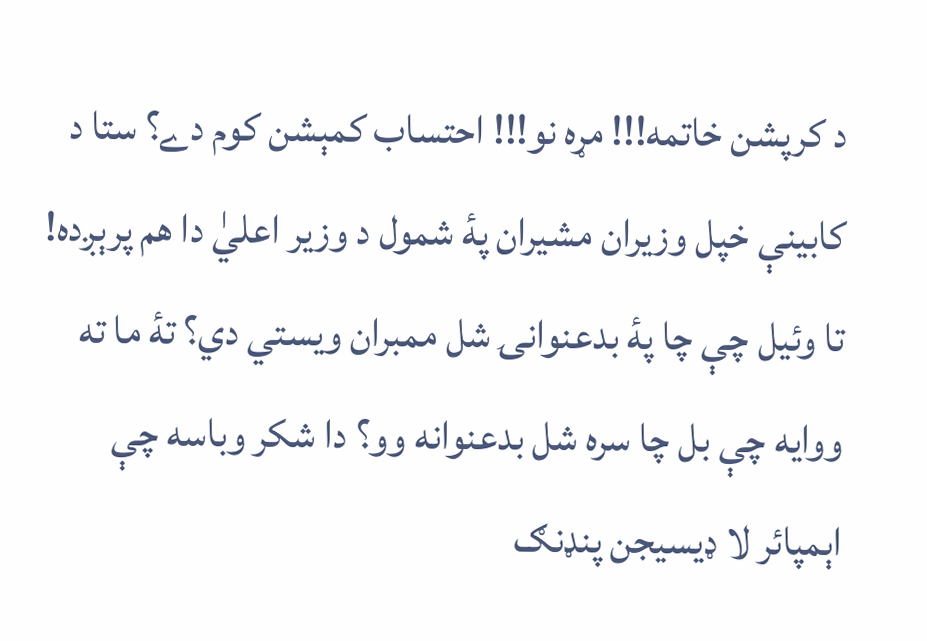د کرپشن خاتمه!!! مړه نو!!! احتساب کمېشن کوم دے؟ ستا د کابینې خپل وزیران مشیران پۀ شمول د وزیر اعليٰ دا هم پرېږده! تا وئیل چې چا پۀ بدعنوانۍ شل ممبران ویستي دي؟ تۀ ما ته ووایه چې بل چا سره شل بدعنوانه وو؟ دا شکر وباسه چې اېمپائر لا ډیسیجن پنډنګ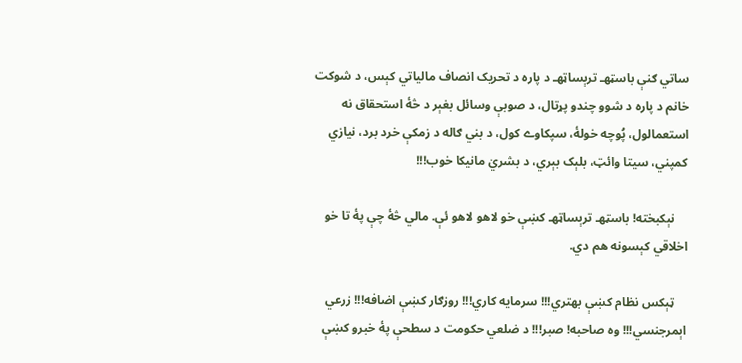ساتي ګنې باسټهـ ترېساټهـ د پاره د تحریک انصاف مالیاتي کېس، د شوکت خانم د پاره د شوو چندو پړتال، د صوبې وسائل بغېر د څۀ استحقاق نه استعمالول، پُوچه خولۀ، سپکاوے کول، د بني ګاله د زمکې خرد برد، نیازي کمپني، سیتا وائټ، بلېک بېري، د بشريٰ مانیکا خوب!!!

    نېکبخته! باسټهـ ترېساټهـ کښې خو لاهو لاهو ئې. مالي څۀ چې پۀ تا خو اخلاقي کېسونه هم دي.

    ټېکس نظام کښې بهتري!!! سرمایه کاري!!! روزګار کښې اضافه!!! زرعي اېمرجنسي!!! وه صاحبه! صبر!!! د ضلعي حکومت د سطحې پۀ خبرو کښې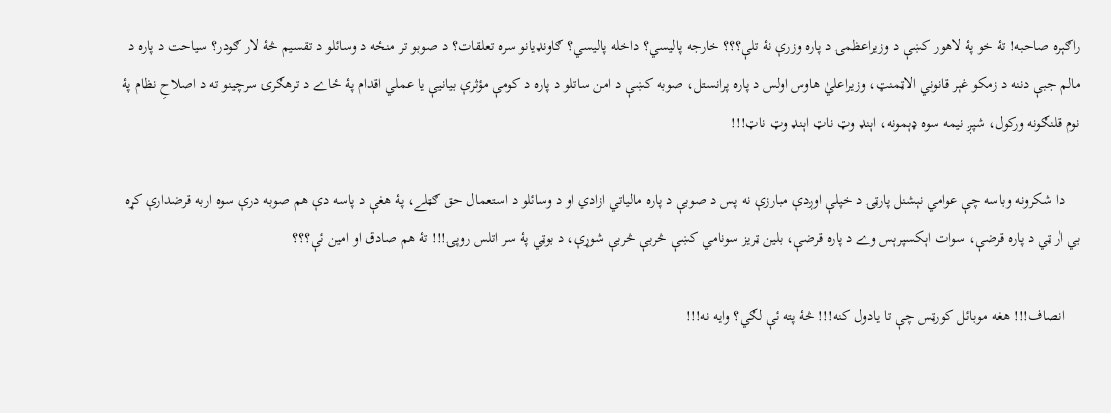راګېره صاحبه! تۀ خو پۀ لاهور کښې د وزیراعظمۍ د پاره وزرې نۀ تلې؟؟؟ خارجه پالیسي؟ داخله پالیسي؟ ګاونډیانو سره تعلقات؟ د صوبو تر منځه د وسائلو د تقسیم څۀ لار ګودر؟ سیاحت د پاره د مالم جبې دننه د زمکو غېر قانوني الاټمنټ، وزیراعليٰ هاوس اولس د پاره پرانستل، صوبه کښې د امن ساتلو د پاره د کومې مؤثرې بیانیې یا عملي اقدام پۀ ځاے د ترهګرۍ سرچینو ته د اصلاحِ نظام پۀ نوم قلنګونه ورکول، شپږ نیمه سوه ډېمونه، اېنډ وټ ناټ اېنډ وټ ناټ!!!

    دا شکرونه وباسه چې عوامي نېشنل پارټۍ د خپلې اوږدې مبارزې نه پس د صوبې د پاره مالیاتي ازادي او د وسائلو د استعمال حق ګټلے، پۀ هغې د پاسه دې هم صوبه درې سوه اربه قرضدارې کړه بي اٰر ټي د پاره قرضې، سوات اېکسپرېس وے د پاره قرضې، بلین ټریز سونامي کښې څربې څربې شوړې، د بوټي پۀ سر اتلس روپۍ!!! تۀ هم صادق او امین ئې؟؟؟

    انصاف!!! هغه موبائل کورټس چې تا یادول کنه!!! څۀ پته ئې لګي؟ وایه نه!!!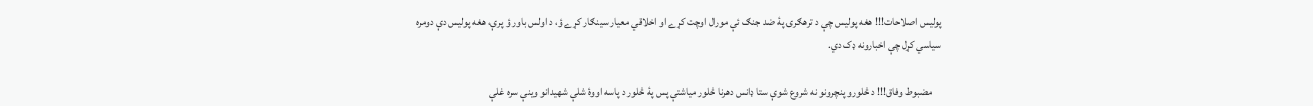پولیس اصلاحات!!! هغه پولیس چې د ترهګرۍ پۀ ضد جنګ ئې مورال اوچت کړے او اخلاقي معیار سینګار کړے ؤ، د اولس باور ؤ پرې، هغه پولیس دې دومره سیاسي کړل چې اخبارونه ډک دي.

    مضبوط وفاق!!! د څلورو پنچرونو نه شروع شوې ستا ډانس دهرنا څلور میاشتې پس پۀ څلور د پاسه اووۀ شلې شهیدانو وینې سره غلې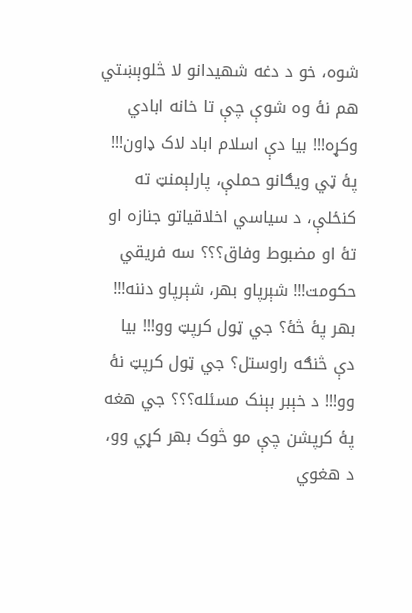شوه، خو د دغه شهیدانو لا څلوېښتي هم نۀ وه شوې چې تا خانه ابادي وکړه!!! بیا دې اسلام اباد لاک ډاون!!! پۀ ټي ويګانو حملې، پارلېمنټ ته کنځلې، د سیاسي اخلاقیاتو جنازه او تۀ او مضبوط وفاق؟؟؟ سه فریقي حکومت!!! شېرپاو بهر، شېرپاو دننه!!! بهر پۀ څۀ؟ جي ټول کرپټ وو!!! بیا دې څنګه راوستل؟ جي ټول کرپټ نۀ وو!!! د خېبر بېنک مسئله؟؟؟ جي هغه پۀ کرپشن چې مو څوک بهر کړي وو، د هغوي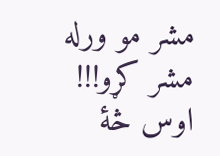مشر مو ورله مشر کړو!!! اوس څۀ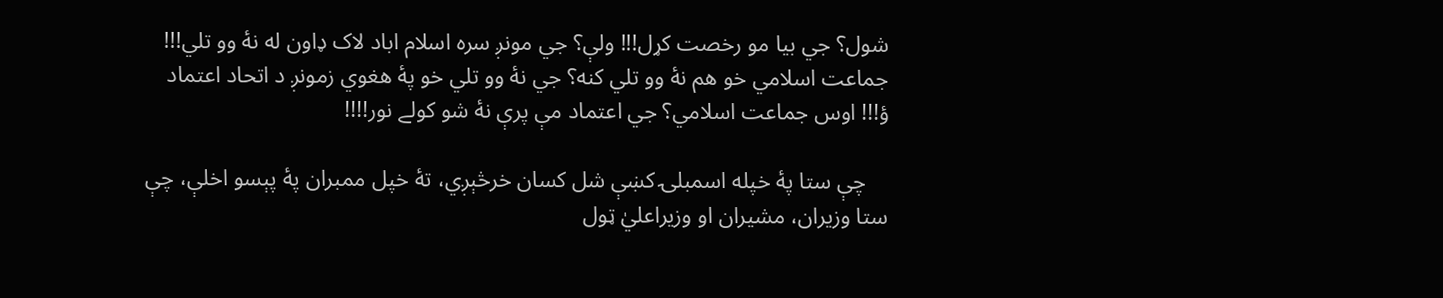شول؟ جي بیا مو رخصت کړل!!! ولې؟ جي مونږ سره اسلام اباد لاک ډاون له نۀ وو تلي!!! جماعت اسلامي خو هم نۀ وو تلي کنه؟ جي نۀ وو تلي خو پۀ هغوي زمونږ د اتحاد اعتماد ؤ!!! اوس جماعت اسلامي؟ جي اعتماد مې پرې نۀ شو کولے نور!!!!

    چې ستا پۀ خپله اسمبلۍ کښې شل کسان خرڅېږي، تۀ خپل ممبران پۀ پېسو اخلې، چې ستا وزیران، مشیران او وزیراعليٰ ټول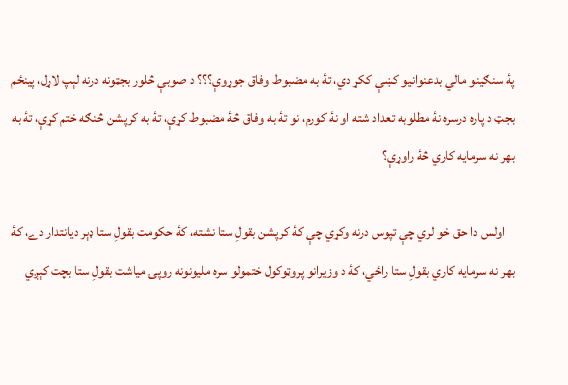پۀ سنګینو مالي بدعنوانیو کښې ککړ دي، تۀ به مضبوط وفاق جوړوې؟؟؟ د صوبې څلور بجټونه درنه لېپ لاړل، پینځم بجټ د پاره درسره نۀ مطلوبه تعداد شته او نۀ کورم، نو تۀ به وفاق څۀ مضبوط کړې، تۀ به کرپشن څنګه ختم کړې، تۀ به بهر نه سرمایه کاري څۀ راوړې؟

    اولس دا حق خو لري چې تپوس درنه وکړي چې کۀ کرپشن بقولِ ستا نشته، کۀ حکومت بقولِ ستا ډېر دیانتدار دے، کۀ بهر نه سرمایه کاري بقولِ ستا راځي، کۀ د وزیرانو پروټوکول ختمولو سره ملیونونه روپۍ میاشت بقولِ ستا بچت کېږي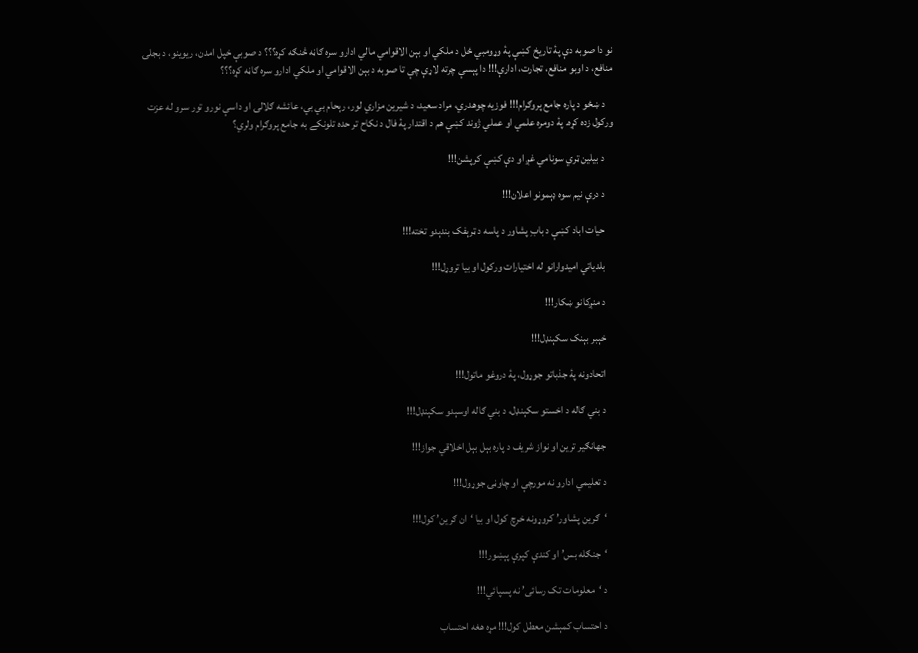نو دا صوبه دې پۀ تاریخ کښې پۀ وړومبي ځل د ملکي او بېن الاقوامي مالي ادارو سره ګاڼه څنګه کړه؟؟؟ د صوبې خپل امدن، ریوینو، د بجلۍ منافع، د اوبو منافع، تجارت، ادارې!!! دا پېسې چرته لاړې چې تا صوبه د بېن الاقوامي او ملکي ادارو سره ګاڼه کړه؟؟؟

    د ښځو د پاره جامع پروګرام!!! فوزیه چوهدري، مراد سعید، د شیرین مزاري لور، رېحام بي بي، عائشه ګلالۍ او داسې نورو تور سرو له عزت ورکول زده کړه. پۀ دومره علمي او عملي ژوند کښې هم د اقتدار پۀ فال د نکاح تر حده تلونکے به جامع پروګرام ولري؟

    د بیلین ټري سونامي غږ او دې کښې کرپشن!!!

    د درې نیم سوه ډېمونو اعلان!!!

    حیات اباد کښې د بابِ پشاور د پاسه د ټرېفک بندېدو تخته!!!

    بلدیاتي امیدوارانو له اختیارات ورکول او بیا تروړل!!!

    د منږکانو ښکار!!!

    خېبر بېنک سکېنډل!!!

    اتحادونه پۀ جذباتو جوړول، پۀ دروغو ماتول!!!

    د بني ګاله د اخستو سکېنډل، د بني ګاله اوسېدو سکېنډل!!!

    جهانګیر ترین او نواز شریف د پاره بېل بېل اخلاقي جواز!!!

    د تعلیمي ادارو نه مورچې او چاوڼۍ جوړول!!!

    ‘ګرین پشاور’ کروړونه خرچ کول او بیا ‘ان ګرین’ کول!!!

    ‘جنګله بس’ او کندې کپرې پېښور!!!

    د ‘معلومات تک رسائی’ نه پسپائي!!!

    د احتساب کمېشن معطل کول!!! مړه هغه احتساب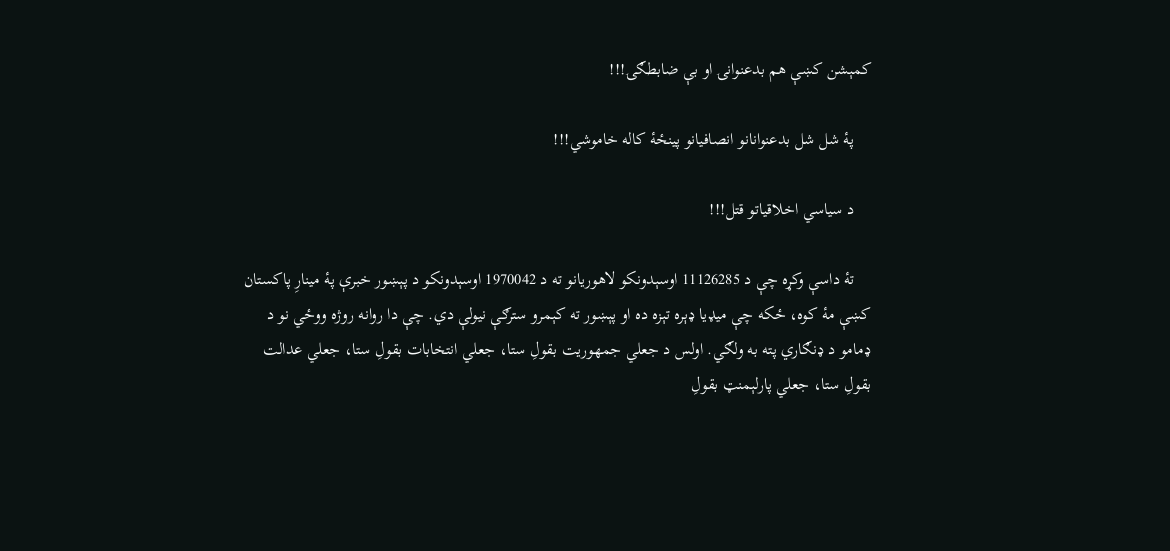کمېشن کښې هم بدعنوانۍ او بې ضابطګۍ!!!

    پۀ شل شل بدعنوانانو انصافیانو پینځۀ کاله خاموشي!!!

    د سیاسي اخلاقیاتو قتل!!!

    تۀ داسې وکړه چې د 11126285 اوسېدونکو لاهوریانو ته د 1970042 اوسېدونکو د پېښور خبرې پۀ مینارِ پاکستان کښې مۀ کوه، ځکه چې میډیا ډېره تېزه ده او پېښور ته کېمرو سترګې نیولې دي. چې دا روانه روژه ووځي نو د ډمامو د ډنګاري پته به ولګي. اولس د جعلي جمهوریت بقولِ ستا، جعلي انتخابات بقولِ ستا، جعلي عدالت بقولِ ستا، جعلي پارلېمنټ بقولِ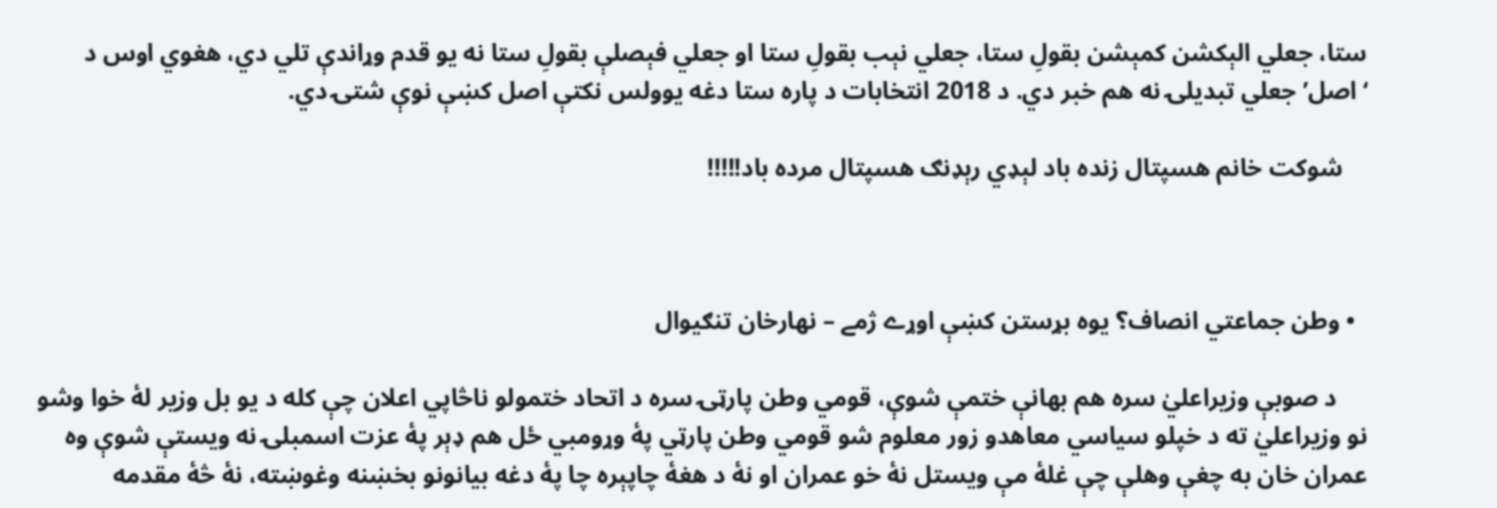ستا، جعلي الېکشن کمېشن بقولِ ستا، جعلي نېب بقولِ ستا او جعلي فېصلې بقولِ ستا نه یو قدم وړاندې تلي دي، هغوي اوس د ‘اصل’ جعلي تبدیلۍ نه هم خبر دي. د 2018 انتخابات د پاره ستا دغه یوولس نکتې اصل کښې نوې شتۍ دي.

    شوکت خانم هسپتال زنده باد لېډي رېډنګ هسپتال مرده باد!!!!!



  • وطن جماعتي انصاف؟ یوه بړستن کښې اوړے ژمے – نهارخان تنګیوال

     د صوبې وزیراعليٰ سره هم بهانې ختمې شوې، قومي وطن پارټۍ سره د اتحاد ختمولو ناڅاپي اعلان چې کله د یو بل وزیر لۀ خوا وشو نو وزیراعليٰ ته د خپلو سیاسي معاهدو زور معلوم شو قومي وطن پارټي پۀ وړومبي ځل هم ډېر پۀ عزت اسمبلۍ نه ویستې شوې وه عمران خان به چغې وهلې چې غلۀ مې ویستل نۀ خو عمران او نۀ د هغۀ چاپېره چا پۀ دغه بیانونو بخښنه وغوښته، نۀ څۀ مقدمه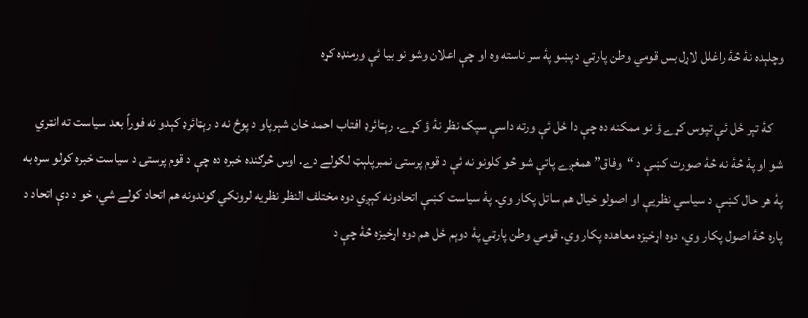وچلېده نۀ څۀ راغلل لاړل بس قومي وطن پارټي د پښو پۀ سر ناسته وه او چې اعلان وشو نو بیا ئې ورمنډه کړه

    کۀ تېر ځل ئې تپوس کړے ؤ نو ممکنه ده چې دا ځل ئې ورته داسې سپک نظر نۀ ؤ کړے. رېټائرډ افتاب احمد خان شېرپاو د پوځ نه د رېټائرډ کېدو نه فوراً بعد سیاست ته انټري شو او پۀ څۀ نه څۀ صورت کښې د “وفاق” همغږے پاتې شو څو کلونو نه ئې د قوم پرستۍ نمبرپلېټ لګولے دے. اوس څرګنده خبره ده چې د قوم پرستۍ د سیاست خبره کولو سره به پۀ هر حال کښې د سیاسي نظریې او اصولو خیال هم ساتل پکار وي. پۀ سیاست کښې اتحادونه کېږي دوه مختلف النظر نظریه لرونکي ګوندونه هم اتحاد کولے شي، خو د دې اتحاد د  پاره څۀ اصول پکار وي، دوه اړخیزه معاهده پکار وي. قومي وطن پارټي پۀ دوېم ځل هم دوه اړخیزه څۀ چې د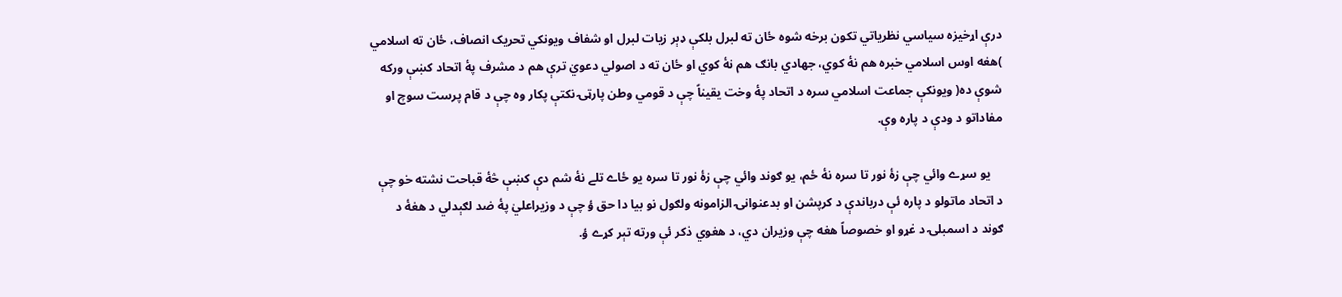درې اړخیزه سیاسي نظریاتي تکون برخه شوه ځان ته لبرل بلکې ډېر زیات لبرل او شفاف ویونکي تحریک انصاف، ځان ته اسلامي )هغه اوس اسلامي خبره هم نۀ کوي، جهادي بانګ هم نۀ کوي او ځان ته د اصولي دعويٰ ترې هم د مشرف پۀ اتحاد کښې ورکه شوې ده( ویونکې جماعت اسلامي سره د اتحاد پۀ وخت یقیناً چې د قومي وطن پارټۍ نکتې پکار وه چې د قام پرست سوچ او مفاداتو د ودې د پاره وې.

    یو سړے وائي چې زۀ نور تا سره نۀ ځم، یو ګوند وائي چې زۀ نور تا سره یو ځاے تلے نۀ شم دې کښې څۀ قباحت نشته خو چې د اتحاد ماتولو د پاره ئې درباندې د کرپشن او بدعنوانۍ الزامونه ولګول نو بیا دا حق ؤ چې د وزیراعليٰ پۀ ضد لګېدلي د هغۀ د ګوند د اسمبلۍ د غړو او خصوصاً هغه چې وزیران دي، د هغوي ذکر ئې ورته تېر کړے ؤ.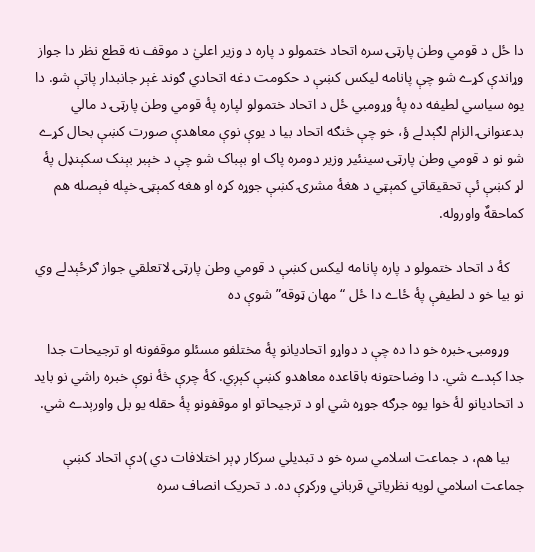دا ځل د قومي وطن پارټۍ سره اتحاد ختمولو د پاره د وزیر اعليٰ د موقف نه قطع نظر دا جواز وړاندې کړے شو چې پانامه لیکس کښې د حکومت دغه اتحادي ګوند غېر جانبدار پاتې شو. دا یوه سیاسي لطیفه ده پۀ وړومبي ځل د اتحاد ختمولو لپاره پۀ قومي وطن پارټۍ د مالي بدعنوانۍ الزام لګېدلے ؤ، خو چې څنګه اتحاد بیا د یوې نوې معاهدې صورت کښې بحال کړے شو نو د قومي وطن پارټۍ سینئیر وزیر دومره پاک او بېباک شو چې د خېبر بېنک سکېنډل پۀ لړ کښې ئې تحقیقاتي کمېټي د هغۀ مشرۍ کښې جوړه کړه او هغه کمېټۍ خپله فېصله هم کماحقهٌ واوروله.

    کۀ د اتحاد ختمولو د پاره پانامه لیکس کښې د قومي وطن پارټۍ لاتعلقي جواز ګرځېدلے وي نو بیا خو د لطیفې پۀ ځاے دا ځل “مهان ټوقه” شوې ده

    وړومبۍ خبره خو دا ده چې د دواړو اتحاديانو پۀ مختلفو مسئلو موقفونه او ترجیحات جدا جدا کېدے شي. دا وضاحتونه باقاعده معاهدو کښې کېږي. کۀ چرې څۀ نوې خبره راشي نو باید د اتحادیانو لۀ خوا یوه جرګه جوړه شي او د ترجیحاتو او موقفونو پۀ حقله یو بل واورېدے شي.

    بیا هم، د جماعت اسلامي سره خو د تبدیلي سرکار ډېر اختلافات دي )دې اتحاد کښې جماعت اسلامي لویه نظریاتي قرباني ورکړې ده. د تحریک انصاف سره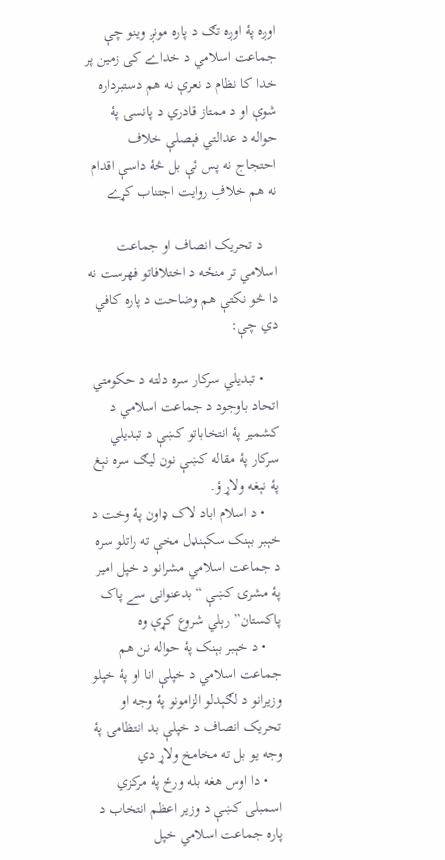اوږه پۀ اوږه تګ د پاره مونږ وینو چې جماعت اسلامي د خداے کی زمین پر خدا کا نظام د نعرې نه هم دستبرداره شوې او د ممتاز قادري د پانسۍ پۀ حواله د عدالتي فېصلې خلاف احتجاج نه پس ئې بل څۀ داسې اقدام نه هم خلافِ روایت اجتناب کړے

    د تحریک انصاف او جماعت اسلامي تر منځه د اختلافاتو فهرست نه دا څو نکتې هم وضاحت د پاره کافي دي چې:

    • تبدیلي سرکار سره دلته د حکومتي اتحاد باوجود د جماعت اسلامي د کشمیر پۀ انتخاباتو کښې د تبدیلي سرکار پۀ مقاله کښې نون لیګ سره نېغ پۀ نېغه ولاړ ؤ.
    • د اسلام اباد لاک ډاون پۀ وخت د خېبر بېنک سکېنډل مخې ته راتلو سره د جماعت اسلامي مشرانو د خپل امیر پۀ مشرۍ کښې “بدعنوانی سے پاک پاکستان” رېلي شروع کړې وه
    • د خېبر بېنک پۀ حواله نن هم جماعت اسلامي د خپلې انا او پۀ خپلو وزیرانو د لګېدلو الزامونو پۀ وجه او تحریک انصاف د خپلې بد انتظامۍ پۀ وجه یو بل ته مخامخ ولاړ دي
    • دا اوس هغه بله ورځ پۀ مرکزي اسمبلۍ کښې د وزیر اعظم انتخاب د پاره جماعت اسلامي خپل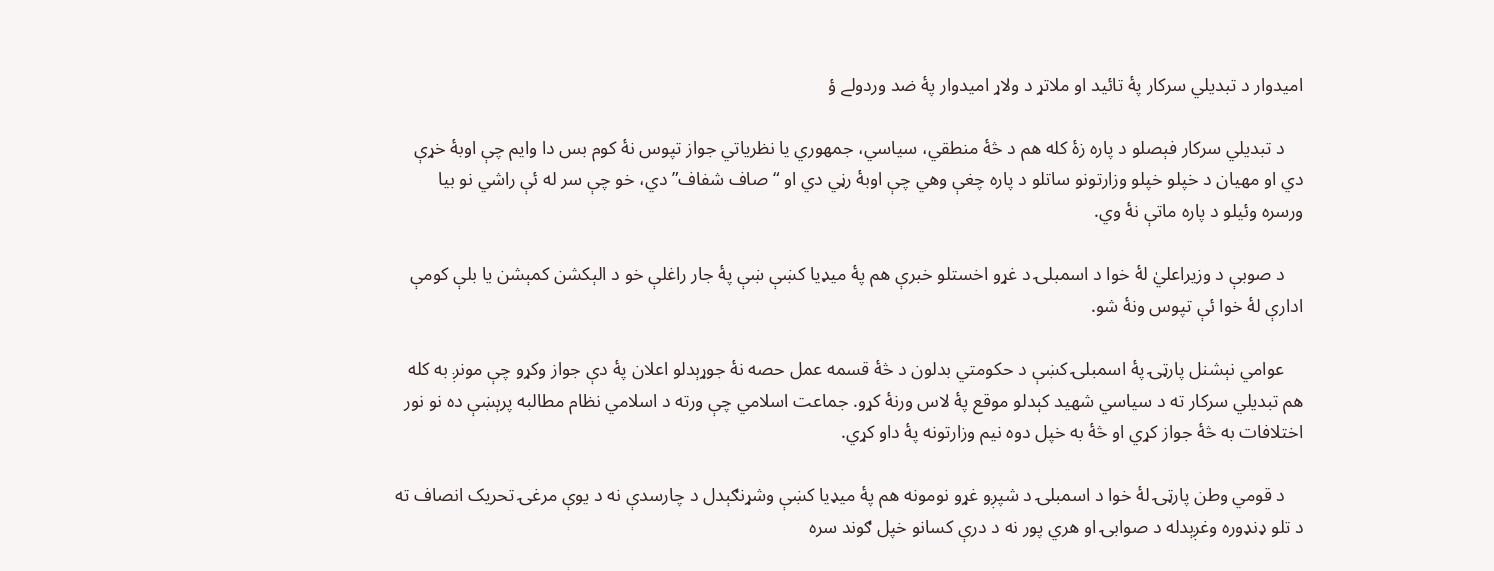امیدوار د تبدیلي سرکار پۀ تائید او ملاتړ د ولاړ امیدوار پۀ ضد وردولے ؤ

    د تبدیلي سرکار فېصلو د پاره زۀ کله هم د څۀ منطقي، سیاسي، جمهوري یا نظریاتي جواز تپوس نۀ کوم بس دا وایم چې اوبۀ خړې دي او مهیان د خپلو خپلو وزارتونو ساتلو د پاره چغې وهي چې اوبۀ رڼي دي او “صاف شفاف” دي، خو چې سر له ئې راشي نو بیا ورسره وئیلو د پاره ماتې نۀ وي.

    د صوبې د وزیراعليٰ لۀ خوا د اسمبلۍ د غړو اخستلو خبرې هم پۀ میډیا کښې ښې پۀ جار راغلې خو د الېکشن کمېشن یا بلې کومې ادارې لۀ خوا ئې تپوس ونۀ شو.

    عوامي نېشنل پارټۍ پۀ اسمبلۍ کښې د حکومتي بدلون د څۀ قسمه عمل حصه نۀ جوړېدلو اعلان پۀ دې جواز وکړو چې مونږ به کله هم تبدیلي سرکار ته د سیاسي شهید کېدلو موقع پۀ لاس ورنۀ کړو. جماعت اسلامي چې ورته د اسلامي نظام مطالبه پرېښې ده نو نور اختلافات به څۀ جواز کړي او څۀ به خپل دوه نیم وزارتونه پۀ داو کړي.

    د قومي وطن پارټۍ لۀ خوا د اسمبلۍ د شپږو غړو نومونه هم پۀ میډیا کښې وشړنګېدل د چارسدې نه د یوې مرغۍ تحریک انصاف ته د تلو ډنډوره وغږېدله د صوابۍ او هري پور نه د درې کسانو خپل ګوند سره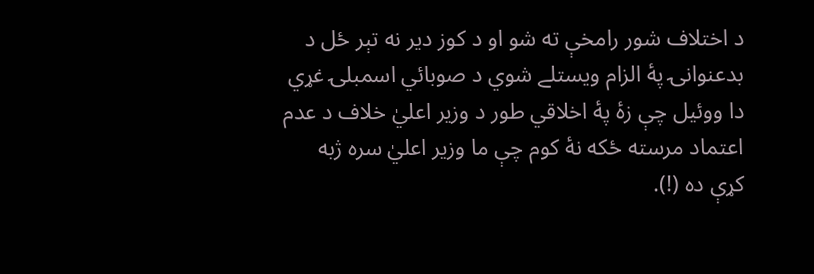د اختلاف شور رامخې ته شو او د کوز دیر نه تېر ځل د بدعنوانۍ پۀ الزام ویستلے شوي د صوبائي اسمبلۍ غړي دا ووئیل چې زۀ پۀ اخلاقي طور د وزیر اعليٰ خلاف د عدم اعتماد مرسته ځکه نۀ کوم چې ما وزیر اعليٰ سره ژبه کړې ده (!).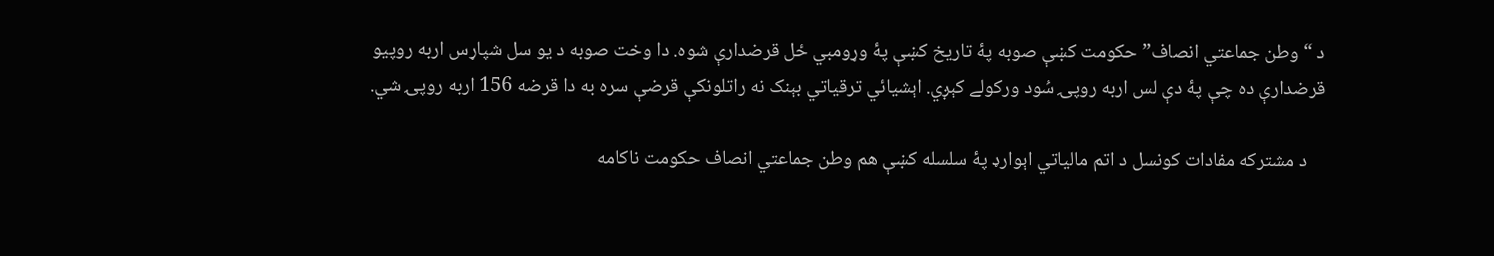د “وطن جماعتي انصاف” حکومت کښې صوبه پۀ تاریخ کښې پۀ وړومبي ځل قرضدارې شوه. دا وخت صوبه د یو سل شپاړس اربه روپیو قرضدارې ده چې پۀ دې لس اربه روپۍ سُود ورکولے کېږي. اېشیائي ترقیاتي بېنک نه راتلونکې قرضې سره به دا قرضه 156 اربه روپۍ شي.

    د مشترکه مفادات کونسل د اتم مالیاتي اېوارډ پۀ سلسله کښې هم وطن جماعتي انصاف حکومت ناکامه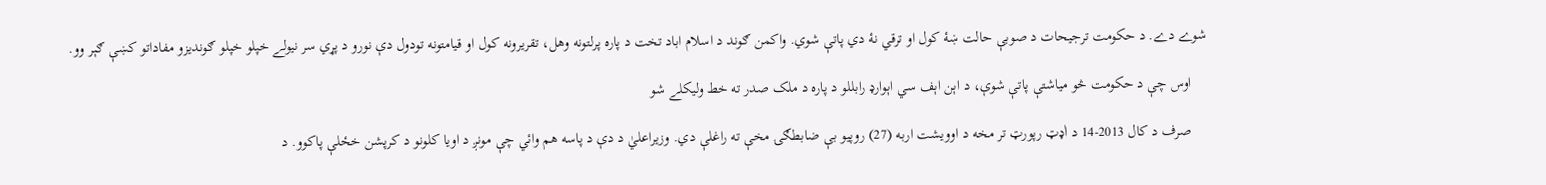شوے دے. د حکومت ترجیحات د صوبې حالت ښۀ کول او ترقي نۀ دي پاتې شوي. واکمن ګوند د اسلام اباد تخت د پاره پرلتونه وهل، تقریرونه کول او قیامتونه تودول دې نورو د پړي سر نیولے خپلو خپلو ګوندیزو مفاداتو کښې ګېر وو.

    اوس چې د حکومت څو میاشتې پاتې شوې، د اېن اېف سي اېوارډ رابللو د پاره د ملک صدر ته خط ولیکلے شو

    صرف د کال 2013-14 د اٰډټ رپورټ تر مخه د اوویشت اربه (27) روپیو بې ضابطګۍ مخې ته راغلې دي. وزیراعليٰ د دې د پاسه هم وائي چې مونږ د اویا کلونو د کرپشن خځلې پاکوو. د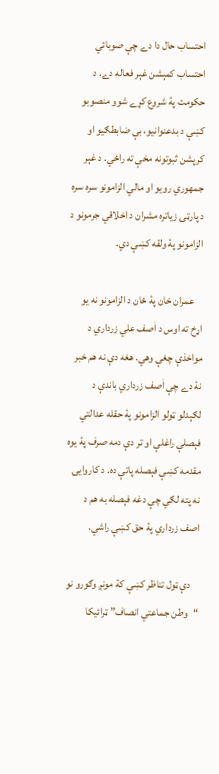احتساب حال دا دے چې صوبائي احتساب کمېشن غېر فعاله دے. د حکومت پۀ شروع کړے شوو منصوبو کښې د بدعنوانیو، بې ضابطګیو او کرپشن ثبوتونه مخې ته راځي. د غېر جمهوري رویو او مالي الزامونو سره سره د پارټۍ زیاتره مشران د اخلاقي جرمونو د الزامونو پۀ ولقه کښې دي.

    عمران خان پۀ ځان د الزامونو نه یو اړخ ته اوس د اٰصف علي زرداري د مواخذې چغې وهي. هغه دې نه هم خبر نۀ دے چې اٰصف زرداري باندې د لګېدلو ټولو الزامونو پۀ حقله عدالتي فېصلې راغلې او تر دې دمه صرف پۀ یوه مقدمه کښې فېصله پاتې ده. د کاروایۍ نه پته لګي چې دغه فېصله به هم د اصف زرداري پۀ حق کښې راشي.

    دې ټول تناظر کښې کۀ مونږ وګورو نو “وطن جماعتي انصاف” ټرائیکا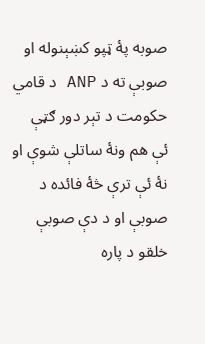صوبه پۀ ټپو کښېنوله او صوبې ته د ANP د قامي حکومت د تېر دور ګټې ئې هم ونۀ ساتلې شوې او نۀ ئې ترې څۀ فائده د صوبې او د دې صوبې خلقو د پاره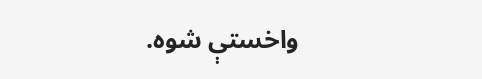واخستې شوه.